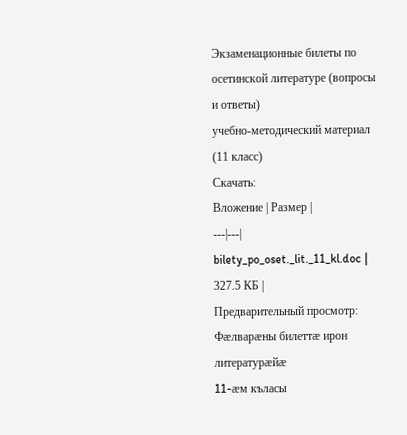Экзаменационные билеты по осетинской литературе (вопросы и ответы)
учебно-методический материал (11 класс)
Скачать:
Вложение | Размер |
---|---|
bilety_po_oset._lit._11_kl.doc | 327.5 КБ |
Предварительный просмотр:
Фæлварæны билеттæ ирон литературæйæ
11-æм къласы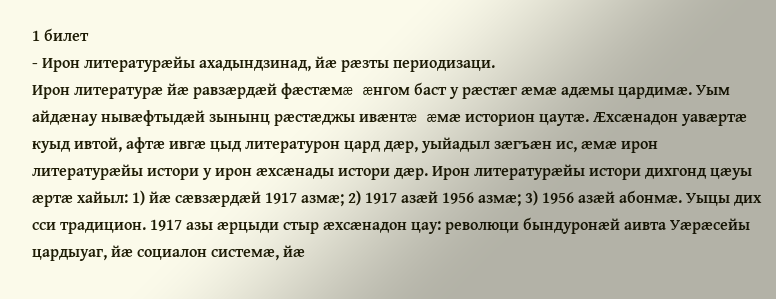1 билет
- Ирон литературæйы ахадындзинад, йæ рæзты периодизаци.
Ирон литературæ йæ равзæрдæй фæстæмæ æнгом баст у рæстæг æмæ адæмы цардимæ. Уым айдæнау нывæфтыдæй зынынц рæстæджы ивæнтæ æмæ историон цаутæ. Æхсæнадон уавæртæ куыд ивтой, афтæ ивгæ цыд литературон цард дæр, уыйадыл зæгъæн ис, æмæ ирон литературæйы истори у ирон æхсæнады истори дæр. Ирон литературæйы истори дихгонд цæуы æртæ хайыл: 1) йæ сæвзæрдæй 1917 азмæ; 2) 1917 азæй 1956 азмæ; 3) 1956 азæй абонмæ. Уыцы дих сси традицион. 1917 азы æрцыди стыр æхсæнадон цау: революци бындуронæй аивта Уæрæсейы цардыуаг, йæ социалон системæ, йæ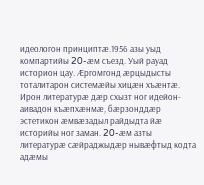идеологон принциптæ.1956 азы уыд компартийы 20-æм съезд. Уый рауад историон цау. Æргомгонд æрцыдысты тоталитарон системæйы хицæн хъæнтæ. Ирон литературæ дæр схызт ног идейон-аивадон къæпхæнмæ, бæрзонддæр эстетикон æмвæзадыл райдыдта йæ историйы ног заман. 20-æм азты литературæ сæйраджыдæр нывæфтыд кодта адæмы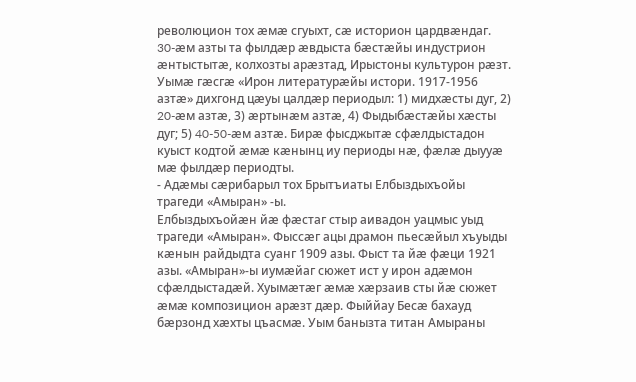революцион тох æмæ сгуыхт, сæ историон цардвæндаг. 30-æм азты та фылдæр æвдыста бæстæйы индустрион æнтыстытæ, колхозты арæзтад, Ирыстоны культурон рæзт. Уымæ гæсгæ «Ирон литературæйы истори. 1917-1956 азтæ» дихгонд цæуы цалдæр периодыл: 1) мидхæсты дуг, 2) 20-æм азтæ, 3) æртынæм азтæ, 4) Фыдыбæстæйы хæсты дуг; 5) 40-50-æм азтæ. Бирæ фысджытæ сфæлдыстадон куыст кодтой æмæ кæнынц иу периоды нæ, фæлæ дыууæ мæ фылдæр периодты.
- Адæмы сæрибарыл тох Брытъиаты Елбыздыхъойы трагеди «Амыран» -ы.
Елбыздыхъойæн йæ фæстаг стыр аивадон уацмыс уыд трагеди «Амыран». Фыссæг ацы драмон пьесæйыл хъуыды кæнын райдыдта суанг 1909 азы. Фыст та йæ фæци 1921 азы. «Амыран»-ы иумæйаг сюжет ист у ирон адæмон сфæлдыстадæй. Хуымæтæг æмæ хæрзаив сты йæ сюжет æмæ композицион арæзт дæр. Фыййау Бесæ бахауд бæрзонд хæхты цъасмæ. Уым банызта титан Амыраны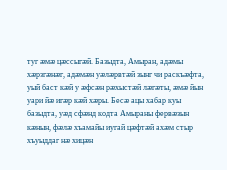туг æмæ цæссыгæй. Базыдта, Амыран, адæмы хæрзгæнæг, адæмæн уæлæрвтæй зынг чи раскъæфта, уый баст кæй у æфсæн рæхыстæй лæгæты, æмæ йын уари йæ игæр кæй хæры. Бесæ ацы хабар куы базыдта, уæд сфæнд кодта Амыраны фервæзын кæнын, фæлæ хъамайы иугай цæфтæй ахæм стыр хъуыддаг нæ хицæн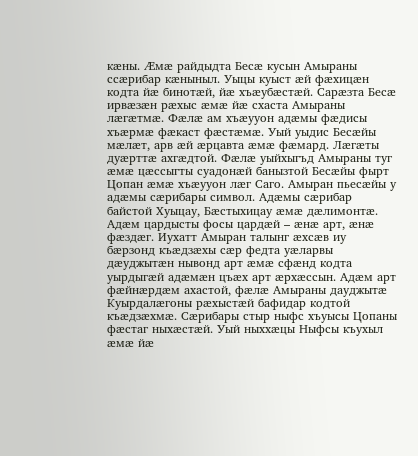кæны. Æмæ райдыдта Бесæ кусын Амыраны ссæрибар кæныныл. Уыцы куыст æй фæхицæн кодта йæ бинотæй, йæ хъæубæстæй. Сарæзта Бесæ ирвæзæн рæхыс æмæ йæ схаста Амыраны лæгæтмæ. Фæлæ ам хъæууон адæмы фæдисы хъæрмæ фæкаст фæстæмæ. Уый уыдис Бесæйы мæлæт, арв æй æрцавта æмæ фæмард. Лæгæты дуæрттæ ахгæдтой. Фæлæ уыйхыгъд Амыраны туг æмæ цæссыгты суадонæй банызтой Бесæйы фырт Цопан æмæ хъæууон лæг Саго. Амыран пьесæйы у адæмы сæрибары символ. Адæмы сæрибар байстой Хуыцау, Бæстыхицау æмæ дæлимонтæ. Адæм цардысты фосы цардæй – æнæ арт, æнæ фæздæг. Иухатт Амыран талынг æхсæв иу бæрзонд къæдзæхы сæр федта уæларвы дæуджытæн нывонд арт æмæ сфæнд кодта уырдыгæй адæмæн цъæх арт æрхæссын. Адæм арт фæйнæрдæм ахастой, фæлæ Амыраны дауджытæ Куырдалæгоны рæхыстæй бафидар кодтой къæдзæхмæ. Сæрибары стыр ныфс хъуысы Цопаны фæстаг ныхæстæй. Уый ныххæцы Ныфсы къухыл æмæ йæ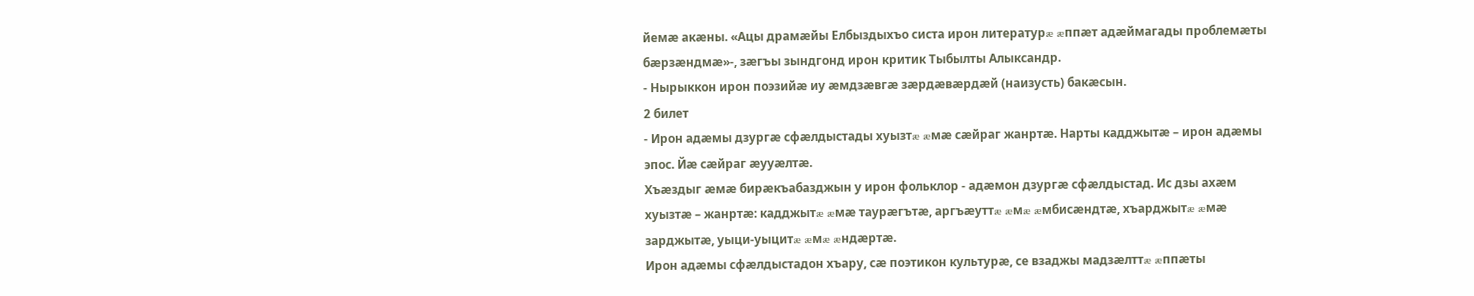йемæ акæны. «Ацы драмæйы Елбыздыхъо систа ирон литературæ æппæт адæймагады проблемæты бæрзæндмæ»-, зæгъы зындгонд ирон критик Тыбылты Алыксандр.
- Нырыккон ирон поэзийæ иу æмдзæвгæ зæрдæвæрдæй (наизусть) бакæсын.
2 билет
- Ирон адæмы дзургæ сфæлдыстады хуызтæ æмæ сæйраг жанртæ. Нарты кадджытæ – ирон адæмы эпос. Йæ сæйраг æууæлтæ.
Хъæздыг æмæ бирæкъабазджын у ирон фольклор - адæмон дзургæ сфæлдыстад. Ис дзы ахæм хуызтæ – жанртæ: кадджытæ æмæ таурæгътæ, аргъæуттæ æмæ æмбисæндтæ, хъарджытæ æмæ зарджытæ, уыци-уыцитæ æмæ æндæртæ.
Ирон адæмы сфæлдыстадон хъару, сæ поэтикон культурæ, се взаджы мадзæлттæ æппæты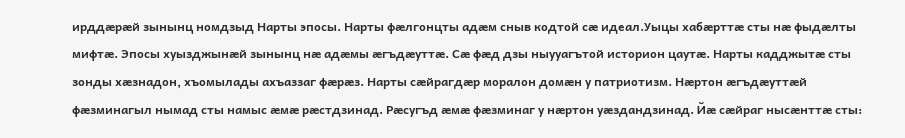ирддæрæй зынынц номдзыд Нарты эпосы. Нарты фæлгонцты адæм сныв кодтой сæ идеал.Уыцы хабæрттæ сты нæ фыдæлты мифтæ. Эпосы хуызджынæй зынынц нæ адæмы æгъдæуттæ. Сæ фæд дзы ныууагътой историон цаутæ. Нарты кадджытæ сты зонды хæзнадон, хъомылады ахъаззаг фæрæз. Нарты сæйрагдæр моралон домæн у патриотизм. Нæртон æгъдæуттæй фæзминагыл нымад сты намыс æмæ рæстдзинад. Рæсугъд æмæ фæзминаг у нæртон уæздандзинад. Йæ сæйраг нысæнттæ сты: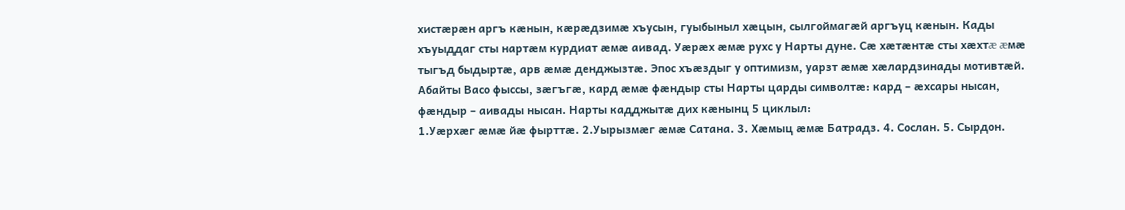хистæрæн аргъ кæнын, кæрæдзимæ хъусын, гуыбыныл хæцын, сылгоймагæй аргъуц кæнын. Кады хъуыддаг сты нартæм курдиат æмæ аивад. Уæрæх æмæ рухс у Нарты дуне. Сæ хæтæнтæ сты хæхтæ æмæ тыгъд быдыртæ, арв æмæ денджызтæ. Эпос хъæздыг у оптимизм, уарзт æмæ хæлардзинады мотивтæй. Абайты Васо фыссы, зæгъгæ, кард æмæ фæндыр сты Нарты царды символтæ: кард – æхсары нысан, фæндыр – аивады нысан. Нарты кадджытӕ дих кӕнынц 5 циклыл:
1.Уӕрхӕг ӕмӕ йӕ фырттӕ. 2.Уырызмӕг ӕмӕ Сатана. 3. Хӕмыц ӕмӕ Батрадз. 4. Сослан. 5. Сырдон.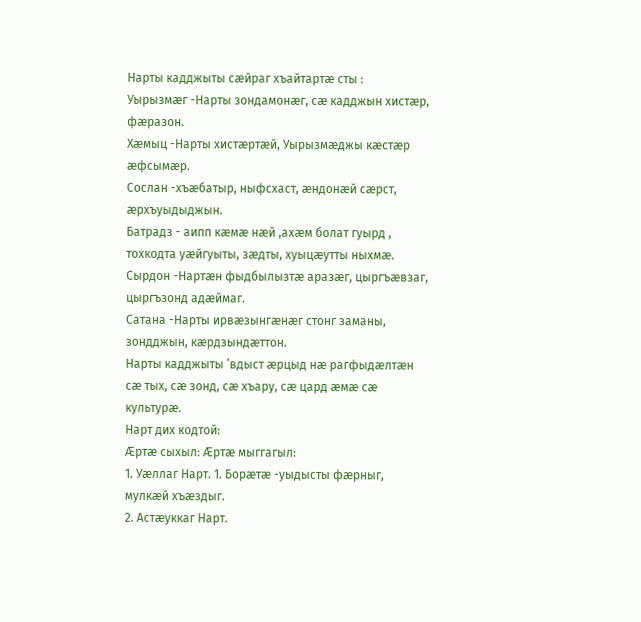Нарты кадджыты сӕйраг хъайтартӕ сты :
Уырызмæг -Нарты зондамонӕг, сӕ кадджын хистӕр, фӕразон.
Хæмыц -Нарты хистæртӕй, Уырызмӕджы кӕстӕр ӕфсымӕр.
Сослан -хъӕбатыр, ныфсхаст, ӕндонӕй сӕрст, ӕрхъуыдыджын.
Батрадз - аипп кӕмӕ нӕй ,ахӕм болат гуырд , тохкодта уӕйгуыты, зӕдты, хуыцӕутты ныхмӕ.
Сырдон -Нартӕн фыдбылызтӕ аразӕг, цыргъӕвзаг, цыргъзонд адӕймаг.
Сатана -Нарты ирвæзынгӕнӕг стонг заманы, зондджын, кӕрдзындӕттон.
Нарты кадджыты ’вдыст ӕрцыд нӕ рагфыдӕлтӕн сӕ тых, сӕ зонд, сӕ хъару, сӕ цард ӕмӕ сӕ культурӕ.
Нарт дих кодтой:
Æртæ сыхыл: Æртæ мыггагыл:
1. Уӕллаг Нарт. 1. Борæтæ -уыдысты фӕрныг, мулкӕй хъӕздыг.
2. Астӕуккаг Нарт.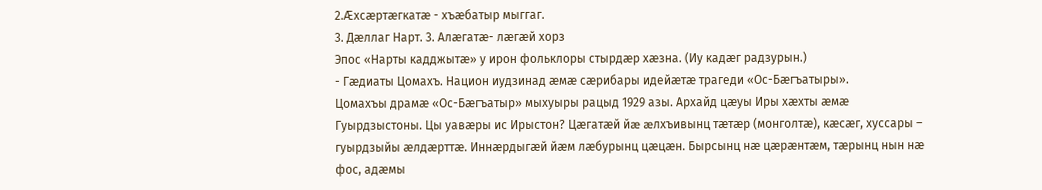2.Ӕхсæртæгкатæ - хъӕбатыр мыггаг.
3. Дӕллаг Нарт. 3. Алæгатæ- лӕгӕй хорз
Эпос «Нарты кадджытæ» у ирон фольклоры стырдæр хæзна. (Иу кадæг радзурын.)
- Гæдиаты Цомахъ. Национ иудзинад æмæ сæрибары идейæтæ трагеди «Ос-Бæгъатыры».
Цомахъы драмæ «Ос-Бæгъатыр» мыхуыры рацыд 1929 азы. Архайд цæуы Иры хæхты æмæ Гуырдзыстоны. Цы уавæры ис Ирыстон? Цæгатæй йæ æлхъивынц тæтæр (монголтæ), кæсæг, хуссары – гуырдзыйы æлдæрттæ. Иннæрдыгæй йæм лæбурынц цæцæн. Бырсынц нæ цæрæнтæм, тæрынц нын нæ фос, адæмы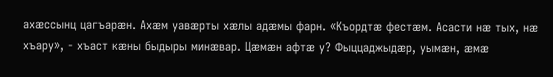ахæссынц цагъарæн. Ахæм уавæрты хæлы адæмы фарн. «Къордтæ фестæм. Асасти нæ тых, нæ хъару», - хъаст кæны быдыры минæвар. Цæмæн афтæ у? Фыццаджыдæр, уымæн, æмæ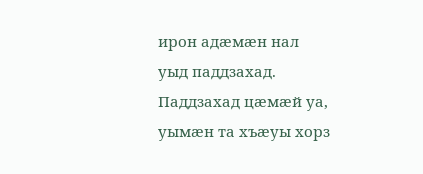ирон адæмæн нал уыд паддзахад. Паддзахад цæмæй уа, уымæн та хъæуы хорз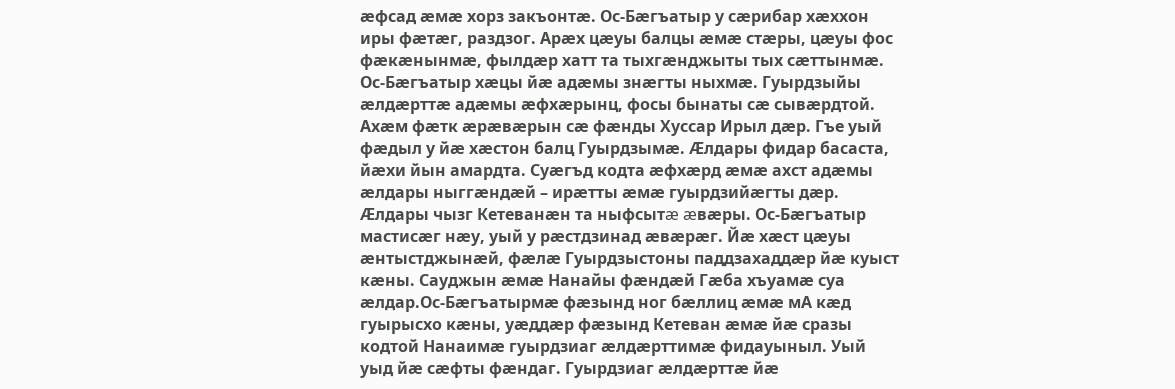æфсад æмæ хорз закъонтæ. Ос-Бæгъатыр у сæрибар хæххон иры фæтæг, раздзог. Арæх цæуы балцы æмæ стæры, цæуы фос фæкæнынмæ, фылдæр хатт та тыхгæнджыты тых сæттынмæ. Ос-Бæгъатыр хæцы йæ адæмы знæгты ныхмæ. Гуырдзыйы æлдæрттæ адæмы æфхæрынц, фосы бынаты сæ сывæрдтой. Ахæм фæтк æрæвæрын сæ фæнды Хуссар Ирыл дæр. Гъе уый фæдыл у йæ хæстон балц Гуырдзымæ. Æлдары фидар басаста, йæхи йын амардта. Суæгъд кодта æфхæрд æмæ ахст адæмы æлдары ныггæндæй – ирæтты æмæ гуырдзийæгты дæр. Æлдары чызг Кетеванæн та ныфсытæ æвæры. Ос-Бæгъатыр мастисæг нæу, уый у рæстдзинад æвæрæг. Йæ хæст цæуы æнтыстджынæй, фæлæ Гуырдзыстоны паддзахаддæр йæ куыст кæны. Сауджын æмæ Нанайы фæндæй Гæба хъуамæ суа æлдар.Ос-Бæгъатырмæ фæзынд ног бæллиц æмæ мА кæд гуырысхо кæны, уæддæр фæзынд Кетеван æмæ йæ сразы кодтой Нанаимæ гуырдзиаг æлдæрттимæ фидауыныл. Уый уыд йæ сæфты фæндаг. Гуырдзиаг æлдæрттæ йæ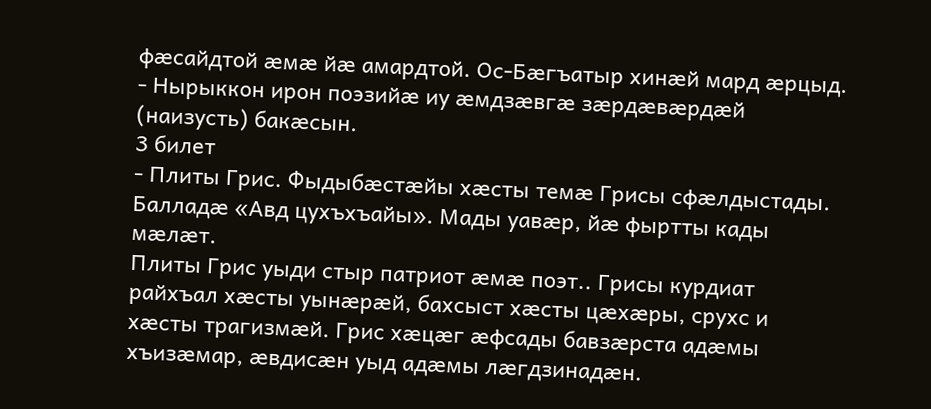фæсайдтой æмæ йæ амардтой. Ос-Бæгъатыр хинæй мард æрцыд.
- Нырыккон ирон поэзийæ иу æмдзæвгæ зæрдæвæрдæй (наизусть) бакæсын.
3 билет
- Плиты Грис. Фыдыбæстæйы хæсты темæ Грисы сфæлдыстады. Балладæ «Авд цухъхъайы». Мады уавæр, йæ фыртты кады мæлæт.
Плиты Грис уыди стыр патриот æмæ поэт.. Грисы курдиат райхъал хæсты уынæрæй, бахсыст хæсты цæхæры, срухс и хæсты трагизмæй. Грис хæцæг æфсады бавзæрста адæмы хъизæмар, æвдисæн уыд адæмы лæгдзинадæн.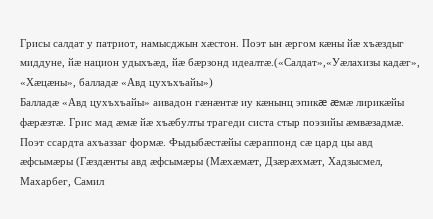Грисы салдат у патриот, намысджын хæстон. Поэт ын æргом кæны йæ хъæздыг миддуне, йæ национ удыхъæд, йæ бæрзонд идеалтæ.(«Салдат»,«Уæлахизы кадæг», «Хæцæны», балладæ «Авд цухъхъайы»)
Балладæ «Авд цухъхъайы» аивадон гæнæнтæ иу кæнынц эпикæ æмæ лирикæйы фæрæзтæ. Грис мад æмæ йæ хъæбулты трагеди систа стыр поэзийы æмвæзадмæ. Поэт ссардта ахъаззаг формæ. Фыдыбæстæйы сæраппонд сæ цард цы авд æфсымæры (Гæздæнты авд æфсымæры (Мæхæмæт, Дзæрæхмæт, Хадзысмел, Махарбег, Самил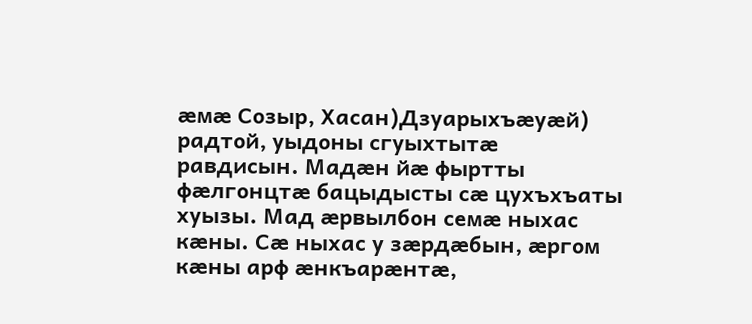æмæ Созыр, Хасан)Дзуарыхъæуæй) радтой, уыдоны сгуыхтытæ равдисын. Мадæн йæ фыртты фæлгонцтæ бацыдысты сæ цухъхъаты хуызы. Мад æрвылбон семæ ныхас кæны. Сæ ныхас у зæрдæбын, æргом кæны арф æнкъарæнтæ,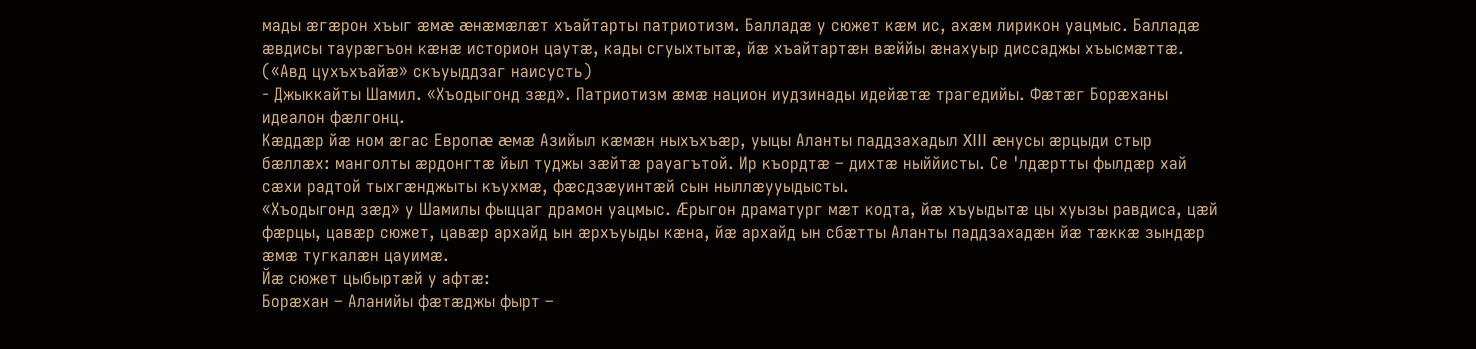мады æгæрон хъыг æмæ æнæмæлæт хъайтарты патриотизм. Балладæ у сюжет кæм ис, ахæм лирикон уацмыс. Балладæ æвдисы таурæгъон кæнæ историон цаутæ, кады сгуыхтытæ, йæ хъайтартæн вæййы æнахуыр диссаджы хъысмæттæ.
(«Авд цухъхъайæ» скъуыддзаг наисусть)
- Джыккайты Шамил. «Хъодыгонд зæд». Патриотизм æмæ национ иудзинады идейæтæ трагедийы. Фæтæг Борæханы идеалон фæлгонц.
Кæддæр йæ ном æгас Европæ æмæ Азийыл кæмæн ныхъхъæр, уыцы Аланты паддзахадыл XIII æнусы æрцыди стыр бæллæх: манголты æрдонгтæ йыл туджы зæйтæ рауагътой. Ир къордтæ – дихтæ ныййисты. Се 'лдæртты фылдæр хай сæхи радтой тыхгæнджыты къухмæ, фæсдзæуинтæй сын ныллæууыдысты.
«Хъодыгонд зæд» у Шамилы фыццаг драмон уацмыс. Æрыгон драматург мæт кодта, йæ хъуыдытæ цы хуызы равдиса, цæй фæрцы, цавæр сюжет, цавæр архайд ын æрхъуыды кæна, йæ архайд ын сбæтты Аланты паддзахадæн йæ тæккæ зындæр æмæ тугкалæн цауимæ.
Йæ сюжет цыбыртæй у афтæ:
Борæхан – Аланийы фæтæджы фырт –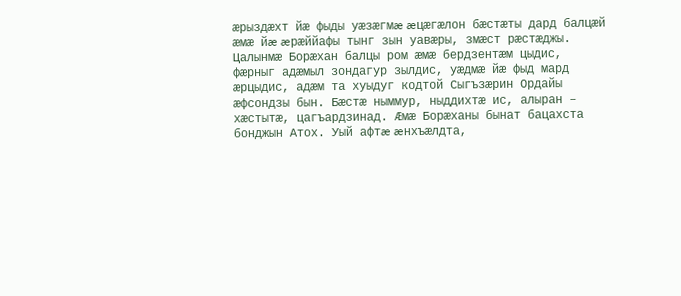æрыздæхт йæ фыды уæзæгмæ æцæгæлон бæстæты дард балцæй æмæ йæ æрæййафы тынг зын уавæры, змæст рæстæджы. Цалынмæ Борæхан балцы ром æмæ бердзентæм цыдис, фæрныг адæмыл зондагур зылдис, уæдмæ йæ фыд мард æрцыдис, адæм та хуыдуг кодтой Сыгъзæрин Ордайы æфсондзы бын. Бæстæ ныммур, ныддихтæ ис, алыран – хæстытæ, цагъардзинад. Æмæ Борæханы бынат бацахста бонджын Атох. Уый афтæ æнхъæлдта,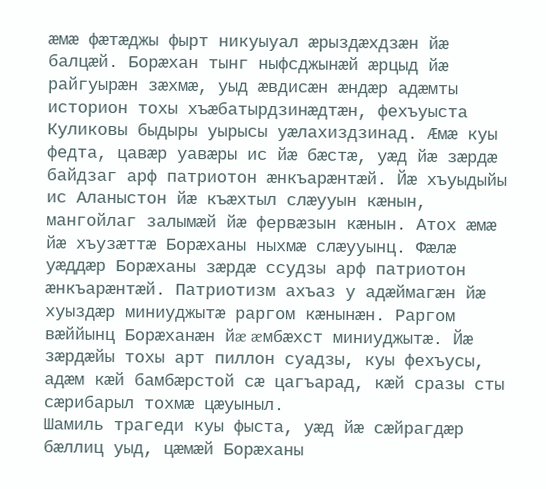æмæ фæтæджы фырт никуыуал æрыздæхдзæн йæ балцæй. Борæхан тынг ныфсджынæй æрцыд йæ райгуырæн зæхмæ, уыд æвдисæн æндæр адæмты историон тохы хъæбатырдзинæдтæн, фехъуыста Куликовы быдыры уырысы уæлахиздзинад. Æмæ куы федта, цавæр уавæры ис йæ бæстæ, уæд йæ зæрдæ байдзаг арф патриотон æнкъарæнтæй. Йæ хъуыдыйы ис Аланыстон йæ къæхтыл слæууын кæнын, мангойлаг залымæй йæ фервæзын кæнын. Атох æмæ йæ хъузæттæ Борæханы ныхмæ слæууынц. Фæлæ уæддæр Борæханы зæрдæ ссудзы арф патриотон æнкъарæнтæй. Патриотизм ахъаз у адæймагæн йæ хуыздæр миниуджытæ раргом кæнынæн. Раргом вæййынц Борæханæн йæ æмбæхст миниуджытæ. Йæ зæрдæйы тохы арт пиллон суадзы, куы фехъусы, адæм кæй бамбæрстой сæ цагъарад, кæй сразы сты сæрибарыл тохмæ цæуыныл.
Шамиль трагеди куы фыста, уæд йæ сæйрагдæр бæллиц уыд, цæмæй Борæханы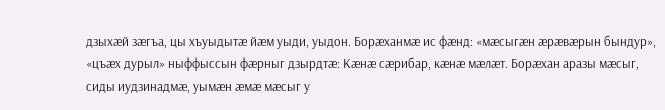дзыхæй зæгъа, цы хъуыдытæ йæм уыди, уыдон. Борæханмæ ис фæнд: «мæсыгæн æрæвæрын бындур», «цъæх дурыл» ныффыссын фæрныг дзырдтæ: Кæнæ сæрибар, кæнæ мæлæт. Борæхан аразы мæсыг, сиды иудзинадмæ, уымæн æмæ мæсыг у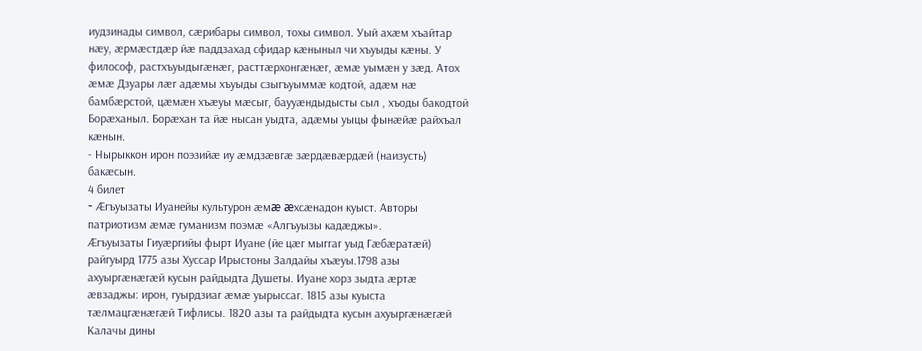иудзинады символ, сæрибары символ, тохы символ. Уый ахæм хъайтар нæу, æрмæстдæр йæ паддзахад сфидар кæныныл чи хъуыды кæны. У философ, растхъуыдыгæнæг, расттæрхонгæнæг, æмæ уымæн у зæд. Атох æмæ Дзуары лæг адæмы хъуыды сзыгъуыммæ кодтой, адæм нæ бамбæрстой, цæмæн хъæуы мæсыг, баууæндыдысты сыл , хъоды бакодтой Борæханыл. Борæхан та йæ нысан уыдта, адæмы уыцы фынæйæ райхъал кæнын.
- Нырыккон ирон поэзийæ иу æмдзæвгæ зæрдæвæрдæй (наизусть) бакæсын.
4 билет
- Æгъуызаты Иуанейы культурон æмæ æхсæнадон куыст. Авторы патриотизм æмæ гуманизм поэмæ «Алгъуызы кадæджы».
Æгъуызаты Гиуæргийы фырт Иуане (йе цæг мыггаг уыд Гæбæратæй) райгуырд 1775 азы Хуссар Ирыстоны Залдайы хъæуы.1798 азы ахуыргæнæгæй кусын райдыдта Душеты. Иуане хорз зыдта æртæ æвзаджы: ирон, гуырдзиаг æмæ уырыссаг. 1815 азы куыста тæлмацгæнæгæй Тифлисы. 1820 азы та райдыдта кусын ахуыргæнæгæй Калачы дины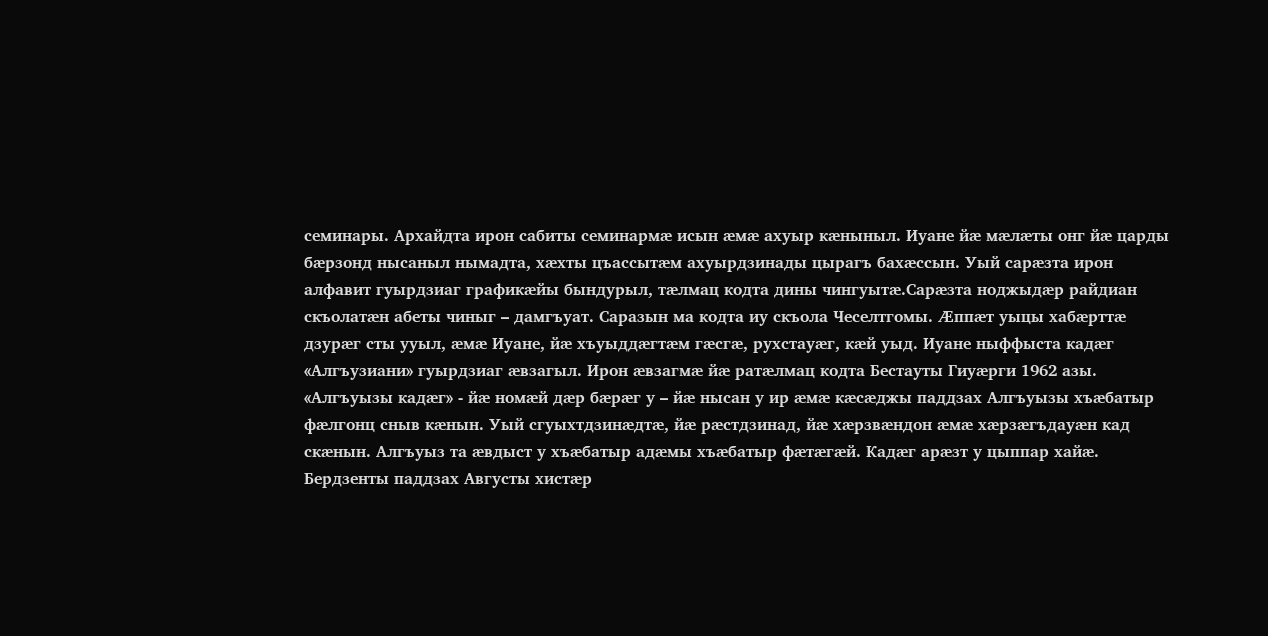семинары. Архайдта ирон сабиты семинармæ исын æмæ ахуыр кæныныл. Иуане йæ мæлæты онг йæ царды бæрзонд нысаныл нымадта, хæхты цъассытæм ахуырдзинады цырагъ бахæссын. Уый сарæзта ирон алфавит гуырдзиаг графикæйы бындурыл, тæлмац кодта дины чингуытæ.Сарæзта ноджыдæр райдиан скъолатæн абеты чиныг – дамгъуат. Саразын ма кодта иу скъола Чеселтгомы. Æппæт уыцы хабæрттæ дзурæг сты ууыл, æмæ Иуане, йæ хъуыддæгтæм гæсгæ, рухстауæг, кæй уыд. Иуане ныффыста кадæг «Алгъузиани» гуырдзиаг æвзагыл. Ирон æвзагмæ йæ ратæлмац кодта Бестауты Гиуæрги 1962 азы. «Алгъуызы кадæг» - йæ номæй дæр бæрæг у – йæ нысан у ир æмæ кæсæджы паддзах Алгъуызы хъæбатыр фæлгонц сныв кæнын. Уый сгуыхтдзинæдтæ, йæ рæстдзинад, йæ хæрзвæндон æмæ хæрзæгъдауæн кад скæнын. Алгъуыз та æвдыст у хъæбатыр адæмы хъæбатыр фæтæгæй. Кадæг арæзт у цыппар хайæ. Бердзенты паддзах Августы хистæр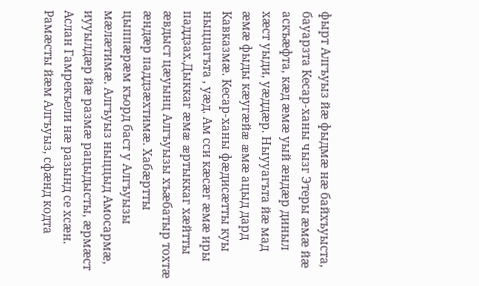фырт Алгъуыз йæ фыдмæ нæ байхъуыста, бауарзта Кесар-ханы чызг Этеры æмæ йæ аскъæфта, кæд æмæ уый æндæр диныл хæст уыди, уæддæр. Ныууагъта йæ мад æмæ фыды кæугæйæ æмæ ацыд дард Кавказмæ. Кесар-ханы фæдисæтты куы ныццагъта , уæд. Ам сси кæсæг æмæ иры паддзах.Дыккаг æмæ æртыккаг хæйтты æвдыст цæуынц Алгъуызы хъæбатыр тохтæ æндæр паддзæхтимæ. Хабæртты цыппæрæм къорд баст у Алгъуызы мæлæтимæ. Алгъуыз ныццыд Амосармæ, иууылдæр йæ размæ рацыдысты, æрмæст Аслан Гамрекъели нæ разынд се хсæн. Рамæсты йæм Алгъуыз, сфæнд кодта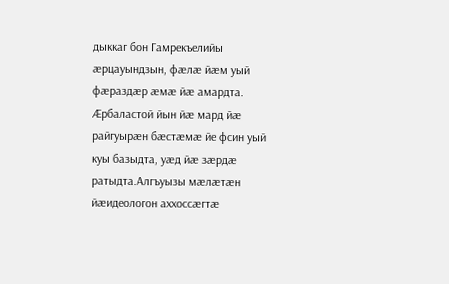дыккаг бон Гамрекъелийы æрцауындзын, фæлæ йæм уый фæраздæр æмæ йæ амардта. Æрбаластой йын йæ мард йæ райгуырæн бæстæмæ йе фсин уый куы базыдта, уæд йæ зæрдæ ратыдта.Алгъуызы мæлæтæн йæидеологон аххоссæгтæ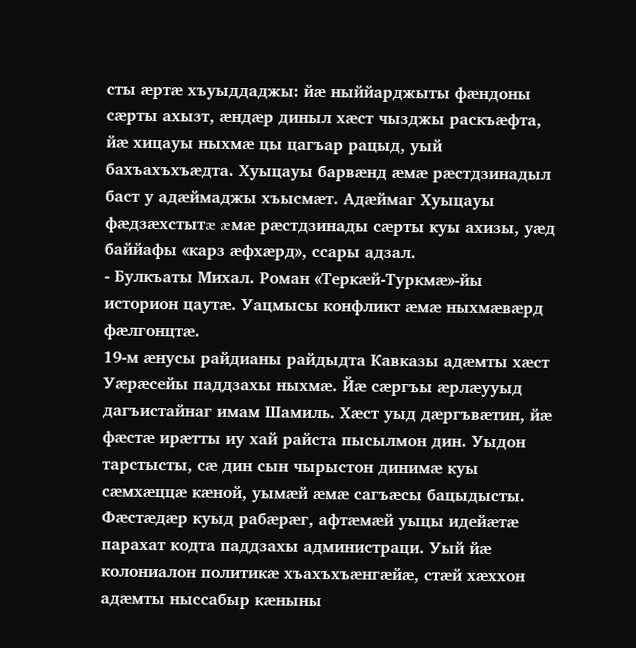сты æртæ хъуыддаджы: йæ ныййарджыты фæндоны сæрты ахызт, æндæр диныл хæст чызджы раскъæфта, йæ хицауы ныхмæ цы цагъар рацыд, уый бахъахъхъæдта. Хуыцауы барвæнд æмæ рæстдзинадыл баст у адæймаджы хъысмæт. Адæймаг Хуыцауы фæдзæхстытæ æмæ рæстдзинады сæрты куы ахизы, уæд баййафы «карз æфхæрд», ссары адзал.
- Булкъаты Михал. Роман «Теркæй-Туркмæ»-йы историон цаутæ. Уацмысы конфликт æмæ ныхмæвæрд фæлгонцтæ.
19-м æнусы райдианы райдыдта Кавказы адæмты хæст Уæрæсейы паддзахы ныхмæ. Йæ сæргъы æрлæууыд дагъистайнаг имам Шамиль. Хæст уыд дæргъвæтин, йæ фæстæ ирæтты иу хай райста пысылмон дин. Уыдон тарстысты, сæ дин сын чырыстон динимæ куы сæмхæццæ кæной, уымæй æмæ сагъæсы бацыдысты. Фæстæдæр куыд рабæрæг, афтæмæй уыцы идейæтæ парахат кодта паддзахы администраци. Уый йæ колониалон политикæ хъахъхъæнгæйæ, стæй хæххон адæмты ныссабыр кæныны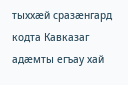тыххæй сразæнгард кодта Кавказаг адæмты егъау хай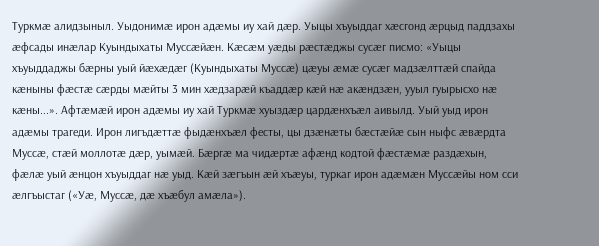Туркмæ алидзыныл. Уыдонимæ ирон адæмы иу хай дæр. Уыцы хъуыддаг хæсгонд æрцыд паддзахы æфсады инæлар Куындыхаты Муссæйæн. Кæсæм уæды рæстæджы сусæг писмо: «Уыцы хъуыддаджы бæрны уый йæхæдæг (Куындыхаты Муссæ) цæуы æмæ сусæг мадзæлттæй спайда кæныны фæстæ сæрды мæйты 3 мин хæдзарæй къаддæр кæй нæ акæндзæн, ууыл гуырысхо нæ кæны...». Афтæмæй ирон адæмы иу хай Туркмæ хуыздæр цардæнхъæл аивылд. Уый уыд ирон адæмы трагеди. Ирон лигъдæттæ фыдæнхъæл фесты, цы дзæнæты бæстæйæ сын ныфс æвæрдта Муссæ, стæй моллотæ дæр, уымæй. Бæргæ ма чидæртæ афæнд кодтой фæстæмæ раздæхын, фæлæ уый æнцон хъуыддаг нæ уыд. Кæй зæгъын æй хъæуы, туркаг ирон адæмæн Муссæйы ном сси æлгъыстаг («Уæ, Муссæ, дæ хъæбул амæла»).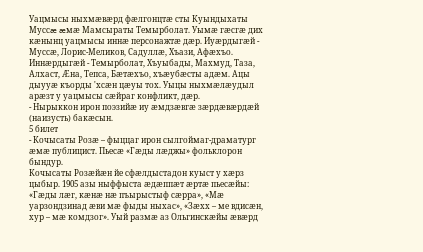Уацмысы ныхмæвæрд фæлгонцтæ сты Куындыхаты Муссæ æмæ Мамсыраты Темырболат. Уымæ гæсгæ дих кæнынц уацмысы иннæ персонажтæ дæр. Иуæрдыгæй - Муссæ, Лорис-Меликов, Садуллæ, Хъази, Афæхъо. Иннæрдыгæй - Темырболат, Хъуыбады, Махмуд, Таза, Алхаст, Æна, Тепса, Бæтæхъо, хъæубæсты адæм. Ацы дыууæ къорды 'хсæн цæуы тох. Уыцы ныхмæлæудыл арæзт у уацмысы сæйраг конфликт, дæр.
- Нырыккон ирон поэзийæ иу æмдзæвгæ зæрдæвæрдæй (наизусть) бакæсын.
5 билет
- Кочысаты Розæ – фыццаг ирон сылгоймаг-драматург æмæ публицист. Пьесæ «Гæды лæджы» фольклорон бындур.
Кочысаты Розæйæн йе сфæлдыстадон куыст у хæрз цыбыр. 1905 азы ныффыста æдæппæт æртæ пьесæйы: «Гæды лæг, кæнæ нæ пъырыстыф сæрра», «Мæ уарзондзинад æви мæ фыды ныхас», «Зæхх – ме вдисæн, хур – мæ комдзог». Уый размæ аз Ольгинскæйы æвæрд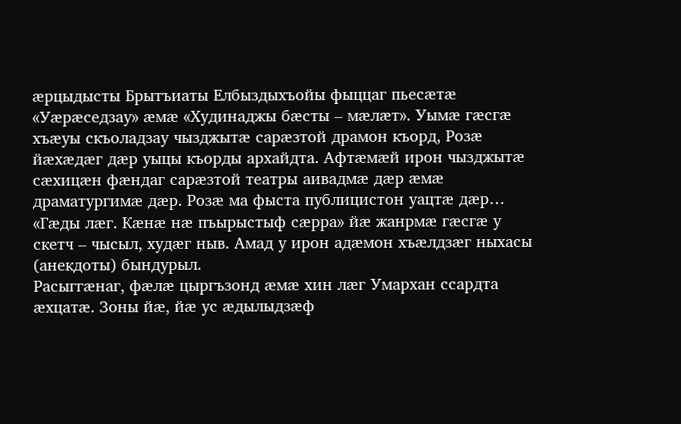æрцыдысты Брытъиаты Елбыздыхъойы фыццаг пьесæтæ «Уæрæседзау» æмæ «Худинаджы бæсты – мæлæт». Уымæ гæсгæ хъæуы скъоладзау чызджытæ сарæзтой драмон къорд, Розæ йæхæдæг дæр уыцы къорды архайдта. Афтæмæй ирон чызджытæ сæхицæн фæндаг сарæзтой театры аивадмæ дæр æмæ драматургимæ дæр. Розæ ма фыста публицистон уацтæ дæр…
«Гæды лæг. Кæнæ нæ пъырыстыф сæрра» йæ жанрмæ гæсгæ у скетч – чысыл, худæг ныв. Амад у ирон адæмон хъæлдзæг ныхасы (анекдоты) бындурыл.
Расыггæнаг, фæлæ цыргъзонд æмæ хин лæг Умархан ссардта æхцатæ. Зоны йæ, йæ ус æдылыдзæф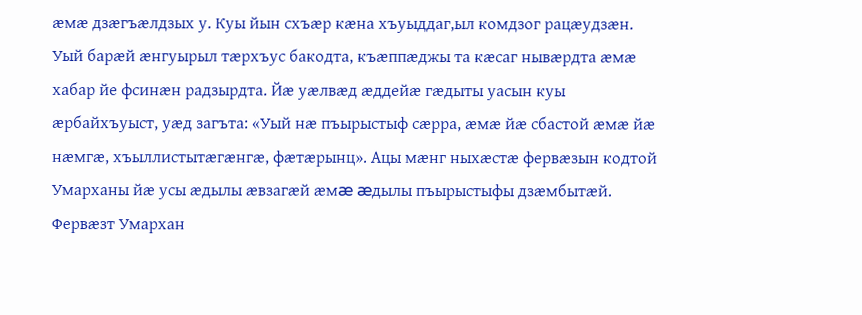æмæ дзæгъæлдзых у. Куы йын схъæр кæна хъуыддаг,ыл комдзог рацæудзæн. Уый барæй æнгуырыл тæрхъус бакодта, къæппæджы та кæсаг нывæрдта æмæ хабар йе фсинæн радзырдта. Йæ уæлвæд æддейæ гæдыты уасын куы æрбайхъуыст, уæд загъта: «Уый нæ пъырыстыф сæрра, æмæ йæ сбастой æмæ йæ нæмгæ, хъыллистытæгæнгæ, фæтæрынц». Ацы мæнг ныхæстæ фервæзын кодтой Умарханы йæ усы æдылы æвзагæй æмæ æдылы пъырыстыфы дзæмбытæй. Фервæзт Умархан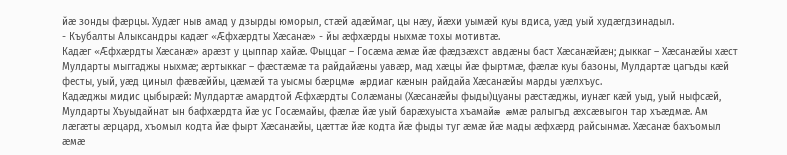йæ зонды фæрцы. Худæг ныв амад у дзырды юморыл, стæй адæймаг, цы нæу, йæхи уымæй куы вдиса, уæд уый худæгдзинадыл.
- Къубалты Алыксандры кадæг «Æфхæрдты Хæсанæ» - йы æфхæрды ныхмæ тохы мотивтæ.
Кадæг «Æфхæрдты Хæсанæ» арæзт у цыппар хайæ. Фыццаг – Госæма æмæ йæ фæдзæхст авдæны баст Хæсанæйæн; дыккаг – Хæсанæйы хæст Мулдарты мыггаджы ныхмæ; æртыккаг – фæстæмæ та райдайæны уавæр, мад хæцы йæ фыртмæ, фæлæ куы базоны, Мулдартæ цагъды кæй фесты, уый, уæд циныл фæвæййы, цæмæй та уысмы бæрцмæ æрдиаг кæнын райдайа Хæсанæйы марды уæлхъус.
Кадæджы мидис цыбырæй: Мулдартæ амардтой Æфхæрдты Солæманы (Хæсанæйы фыды)цуаны рæстæджы, иунæг кæй уыд, уый ныфсæй, Мулдарты Хъуыдайнат ын бафхæрдта йæ ус Госæмайы, фæлæ йæ уый барæхуыста хъамайæ æмæ ралыгъд æхсæвыгон тар хъæдмæ. Ам лæгæты æрцард, хъомыл кодта йæ фырт Хæсанæйы, цæттæ йæ кодта йæ фыды туг æмæ йæ мады æфхæрд райсынмæ. Хæсанæ бахъомыл æмæ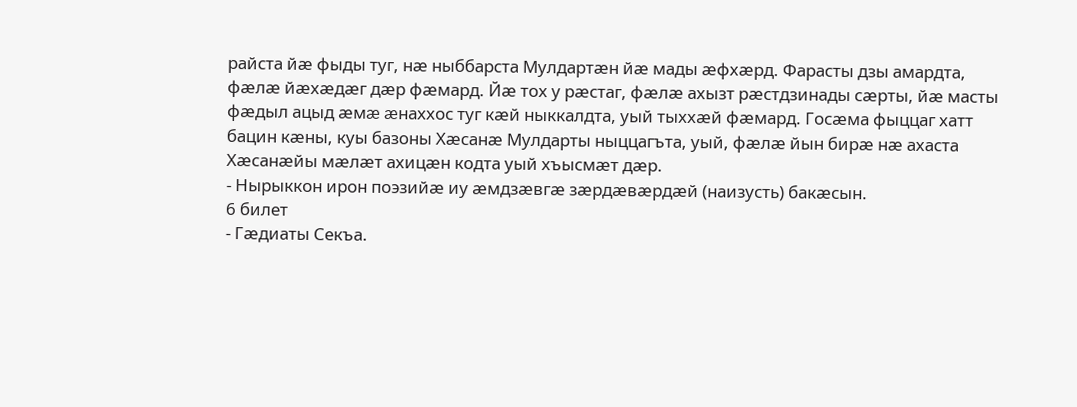райста йæ фыды туг, нæ ныббарста Мулдартæн йæ мады æфхæрд. Фарасты дзы амардта, фæлæ йæхæдæг дæр фæмард. Йæ тох у рæстаг, фæлæ ахызт рæстдзинады сæрты, йæ масты фæдыл ацыд æмæ æнаххос туг кæй ныккалдта, уый тыххæй фæмард. Госæма фыццаг хатт бацин кæны, куы базоны Хæсанæ Мулдарты ныццагъта, уый, фæлæ йын бирæ нæ ахаста Хæсанæйы мæлæт ахицæн кодта уый хъысмæт дæр.
- Нырыккон ирон поэзийæ иу æмдзæвгæ зæрдæвæрдæй (наизусть) бакæсын.
6 билет
- Гæдиаты Секъа.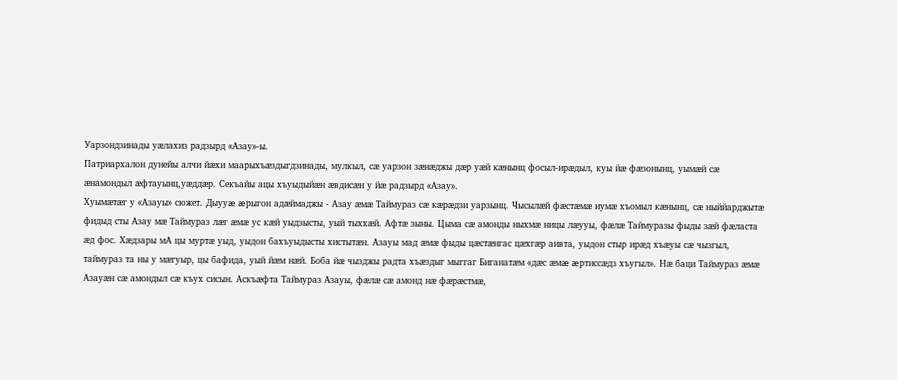Уарзондзинады уæлахиз радзырд «Азау»-ы.
Патриархалон дунейы алчи йæхи маарыхъæздыгдзинады, мулкыл, сæ уарзон зæнæджы дæр уæй кæнынц фосыл-ирæдыл, куы йæ фæзонынц, уымæй сæ æнамондыл æфтауынц,уæддæр. Секъайы ацы хъуыдыйæн æвдисæн у йæ радзырд «Азау».
Хуымæтæг у «Азауы» сюжет. Дыууæ æрыгон адæймаджы - Азау æмæ Таймураз сæ кæрæдзи уарзынц. Чысылæй фæстæмæ иумæ хъомыл кæнынц, сæ ныййарджытæ фидыд сты Азау мæ Таймураз лæг æмæ ус кæй уыдзысты, уый тыххæй. Афтæ зыны. Цыма сæ амонды ныхмæ ницы лæууы, фæлæ Таймуразы фыды зæй фæласта æд фос. Хæдзары мА цы муртæ уыд, уыдон бахъуыдысты хистытæн. Азауы мад æмæ фыды цæстæнгас цæхгæр аивта, уыдон стыр ирæд хъæуы сæ чызгыл, таймураз та ны у мæгуыр, цы бафида, уый йæм нæй. Боба йæ чызджы радта хъæздыг мыггаг Биганатæм «дæс æмæ æртиссæдз хъугыл». Нæ баци Таймураз æмæ Азауæн сæ амондыл сæ къух сисын. Аскъæфта Таймураз Азауы, фæлæ сæ амонд нæ фæрæстмæ,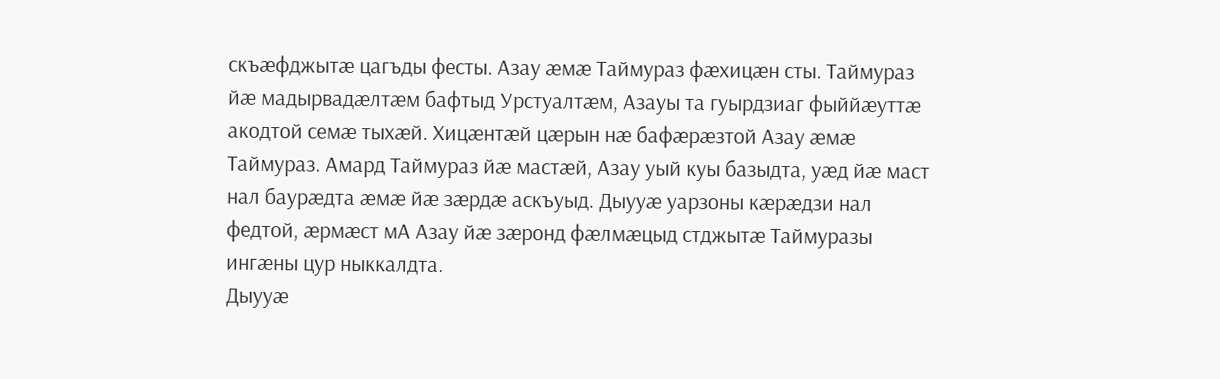скъæфджытæ цагъды фесты. Азау æмæ Таймураз фæхицæн сты. Таймураз йæ мадырвадæлтæм бафтыд Урстуалтæм, Азауы та гуырдзиаг фыййæуттæ акодтой семæ тыхæй. Хицæнтæй цæрын нæ бафæрæзтой Азау æмæ Таймураз. Амард Таймураз йæ мастæй, Азау уый куы базыдта, уæд йæ маст нал баурæдта æмæ йæ зæрдæ аскъуыд. Дыууæ уарзоны кæрæдзи нал федтой, æрмæст мА Азау йæ зæронд фæлмæцыд стджытæ Таймуразы ингæны цур ныккалдта.
Дыууæ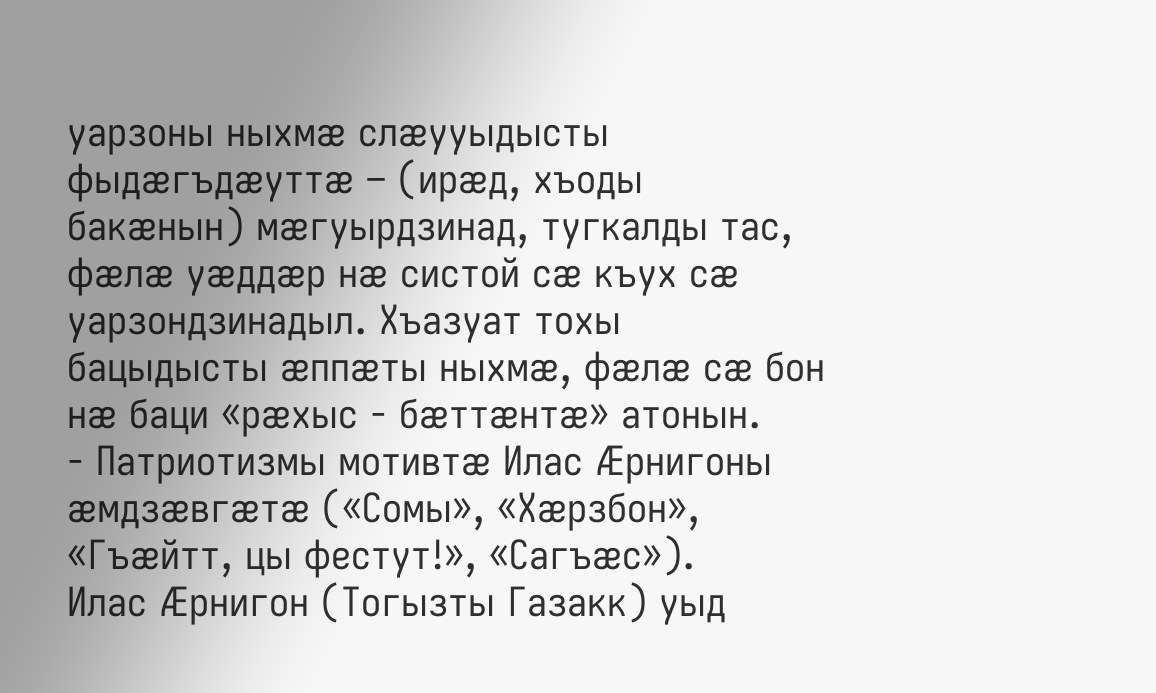уарзоны ныхмæ слæууыдысты фыдæгъдæуттæ – (ирæд, хъоды бакæнын) мæгуырдзинад, тугкалды тас, фæлæ уæддæр нæ систой сæ къух сæ уарзондзинадыл. Хъазуат тохы бацыдысты æппæты ныхмæ, фæлæ сæ бон нæ баци «рæхыс - бæттæнтæ» атонын.
- Патриотизмы мотивтæ Илас Æрнигоны æмдзæвгæтæ («Сомы», «Хæрзбон», «Гъæйтт, цы фестут!», «Сагъæс»).
Илас Æрнигон (Тогызты Газакк) уыд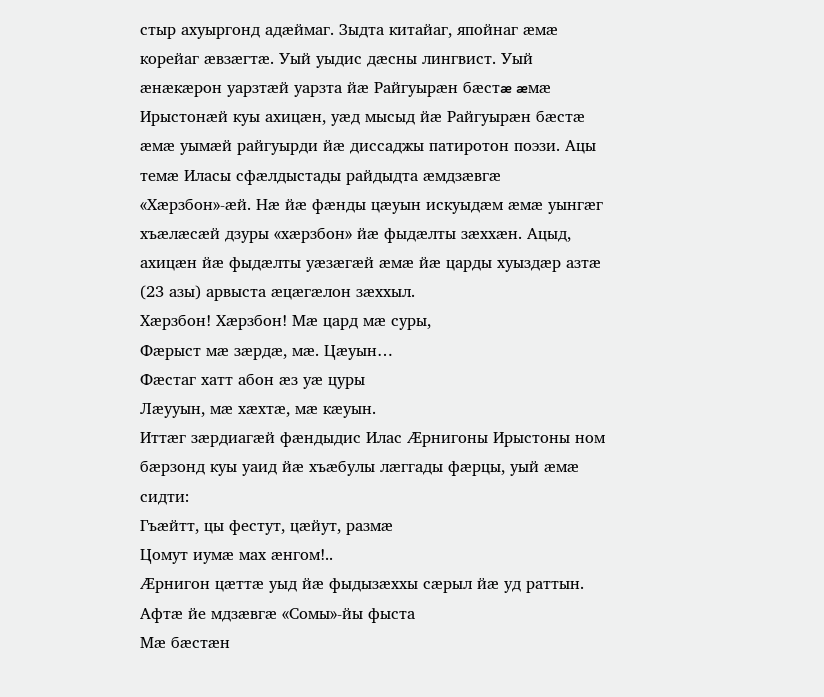стыр ахуыргонд адæймаг. Зыдта китайаг, япойнаг æмæ корейаг æвзæгтæ. Уый уыдис дæсны лингвист. Уый æнæкæрон уарзтæй уарзта йæ Райгуырæн бæстæ æмæ Ирыстонæй куы ахицæн, уæд мысыд йæ Райгуырæн бæстæ æмæ уымæй райгуырди йæ диссаджы патиротон поэзи. Ацы темæ Иласы сфæлдыстады райдыдта æмдзæвгæ «Хæрзбон»-æй. Нæ йæ фæнды цæуын искуыдæм æмæ уынгæг хъæлæсæй дзуры «хæрзбон» йæ фыдæлты зæххæн. Ацыд, ахицæн йæ фыдæлты уæзæгæй æмæ йæ царды хуыздæр азтæ (23 азы) арвыста æцæгæлон зæххыл.
Хæрзбон! Хæрзбон! Мæ цард мæ суры,
Фæрыст мæ зæрдæ, мæ. Цæуын…
Фæстаг хатт абон æз уæ цуры
Лæууын, мæ хæхтæ, мæ кæуын.
Иттæг зæрдиагæй фæндыдис Илас Æрнигоны Ирыстоны ном бæрзонд куы уаид йæ хъæбулы лæггады фæрцы, уый æмæ сидти:
Гъæйтт, цы фестут, цæйут, размæ
Цомут иумæ мах æнгом!..
Æрнигон цæттæ уыд йæ фыдызæххы сæрыл йæ уд раттын. Афтæ йе мдзæвгæ «Сомы»-йы фыста
Мæ бæстæн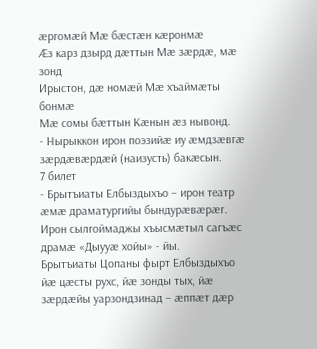æргомæй Мæ бæстæн кæронмæ
Æз карз дзырд дæттын Мæ зæрдæ, мæ зонд
Ирыстон, дæ номæй Мæ хъаймæты бонмæ
Мæ сомы бæттын Кæнын æз нывонд.
- Нырыккон ирон поэзийæ иу æмдзæвгæ зæрдæвæрдæй (наизусть) бакæсын.
7 билет
- Брытъиаты Елбыздыхъо – ирон театр æмæ драматургийы бындурæвæрæг. Ирон сылгоймаджы хъысмæтыл сагъæс драмæ «Дыууæ хойы» - йы.
Брытъиаты Цопаны фырт Елбыздыхъо йæ цæсты рухс, йæ зонды тых, йæ зæрдæйы уарзондзинад – æппæт дæр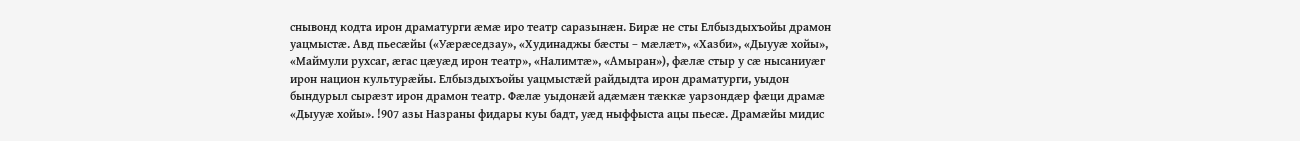снывонд кодта ирон драматурги æмæ иро театр саразынæн. Бирæ не сты Елбыздыхъойы драмон уацмыстæ. Авд пьесæйы («Уæрæседзау», «Худинаджы бæсты – мæлæт», «Хазби», «Дыууæ хойы», «Маймули рухсаг, æгас цæуæд ирон театр», «Налимтæ», «Амыран»), фæлæ стыр у сæ нысаниуæг ирон национ культурæйы. Елбыздыхъойы уацмыстæй райдыдта ирон драматурги, уыдон бындурыл сырæзт ирон драмон театр. Фæлæ уыдонæй адæмæн тæккæ уарзондæр фæци драмæ «Дыууæ хойы». !907 азы Назраны фидары куы бадт, уæд ныффыста ацы пьесæ. Драмæйы мидис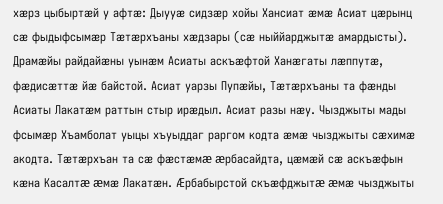хæрз цыбыртæй у афтæ: Дыууæ сидзæр хойы Хансиат æмæ Асиат цæрынц сæ фыдыфсымæр Тæтæрхъаны хæдзары (сæ ныййарджытæ амардысты). Драмæйы райдайæны уынæм Асиаты аскъæфтой Ханæгаты лæппутæ, фæдисæттæ йæ байстой. Асиат уарзы Пупæйы, Тæтæрхъаны та фæнды Асиаты Лакатæм раттын стыр ирæдыл. Асиат разы нæу. Чызджыты мады фсымæр Хъамболат уыцы хъуыддаг раргом кодта æмæ чызджыты сæхимæ акодта. Тæтæрхъан та сæ фæстæмæ æрбасайдта, цæмæй сæ аскъæфын кæна Касалтæ æмæ Лакатæн. Æрбабырстой скъæфджытæ æмæ чызджыты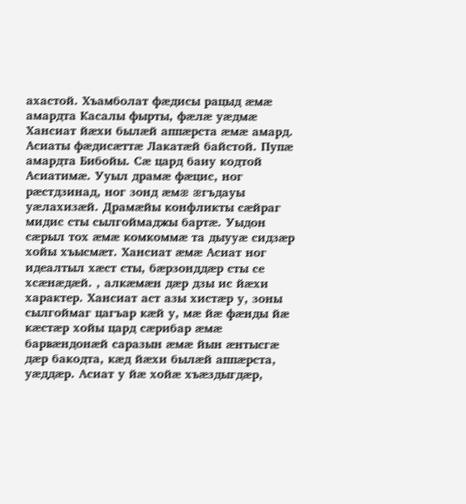ахастой. Хъамболат фæдисы рацыд æмæ амардта Касалы фырты, фæлæ уæдмæ Хансиат йæхи былæй аппæрста æмæ амард. Асиаты фæдисæттæ Лакатæй байстой. Пупæ амардта Бибойы. Сæ цард баиу кодтой Асиатимæ. Ууыл драмæ фæцис, ног рæстдзинад, ног зонд æмæ æгъдауы уæлахизæй. Драмæйы конфликты сæйраг мидис сты сылгоймаджы бартæ. Уыдон сæрыл тох æмæ комкоммæ та дыууæ сидзæр хойы хъысмæт. Хансиат æмæ Асиат ног идеалтыл хæст сты, бæрзонддæр сты се хсæнæдæй. , алкæмæн дæр дзы ис йæхи характер. Хансиат аст азы хистæр у, зоны сылгоймаг цагъар кæй у, мæ йæ фæнды йæ кæстæр хойы цард сæрибар æмæ барвæндонæй саразын æмæ йын æнтысгæ дæр бакодта, кæд йæхи былæй аппæрста, уæддæр. Асиат у йæ хойæ хъæздыгдæр,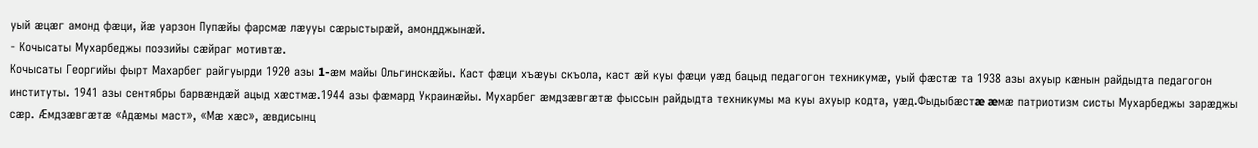уый æцæг амонд фæци, йæ уарзон Пупæйы фарсмæ лæууы сæрыстырæй, амондджынæй.
- Кочысаты Мухарбеджы поэзийы сæйраг мотивтæ.
Кочысаты Георгийы фырт Махарбег райгуырди 1920 азы 1-æм майы Ольгинскæйы. Каст фæци хъæуы скъола, каст æй куы фæци уæд бацыд педагогон техникумæ, уый фæстæ та 1938 азы ахуыр кæнын райдыдта педагогон институты. 1941 азы сентябры барвæндæй ацыд хæстмæ.1944 азы фæмард Украинæйы. Мухарбег æмдзæвгæтæ фыссын райдыдта техникумы ма куы ахуыр кодта, уæд.Фыдыбæстæ æмæ патриотизм систы Мухарбеджы зарæджы сæр. Æмдзæвгæтæ «Адæмы маст», «Мæ хæс», æвдисынц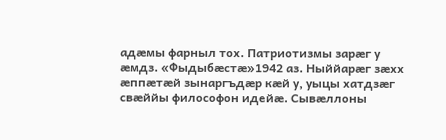адæмы фарныл тох. Патриотизмы зарæг у æмдз. «Фыдыбæстæ»1942 аз. Ныййарæг зæхх æппæтæй зынаргъдæр кæй у, уыцы хатдзæг свæййы философон идейæ. Сывæллоны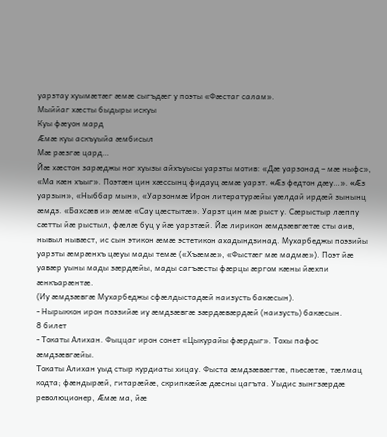уарзтау хуымæтæг æмæ сыгъдæг у поэты «Фæстаг салам».
Мыййаг хæсты быдыры искуы
Куы фæуон мард
Æмæ куы аскъуыйа æмбисыл
Мæ рæзгæ цард…
Йæ хæстон зарæджы ног хуызы айхъуысы уарзты мотив: «Дæ уарзонад – мæ ныфс», «Ма кæн хъыг». Поэтæн цин хæссынц фидауц æмæ уарзт. «Æз федтон дæу…». «Æз уарзын», «Ныббар мын», «Уарзонмæ Ирон литературæйы уæлдай ирдæй зынынц æмдз. «Бахсæв и» æмæ «Сау цæстытæ». Уарзт цин мæ рыст у. Сæрыстыр лæппу сæтты йæ рыстыл, фæлæ буц у йæ уарзтæй. Йæ лирикон æмдзæвгæтæ сты аив, нывыл нывæст, ис сын этикон æмæ эстетикон ахадындзинад. Мухарбеджы поэзийы уарзты æмрæнхъ цæуы мады темæ («Хъæмæ», «Фыстæг мæ мадмæ»). Поэт йæ уавæр уыны мады зæрдæйы, мады сагъæсты фæрцы æргом кæны йæхпи æнкъарæнтæ.
(Иу æмдзæвгæ Мухарбеджы сфæлдыстадæй наизусть бакæсын).
- Нырыккон ирон поэзийæ иу æмдзæвгæ зæрдæвæрдæй (наизусть) бакæсын.
8 билет
- Токаты Алихан. Фыццаг ирон сонет «Цыкурайы фæрдыг». Тохы пафос æмдзæвгæйы.
Токаты Алихан уыд стыр курдиаты хицау. Фыста æмдзæвæгтæ, пьесæтæ, тæлмац кодта; фæндырæй, гитарæйæ, скрипкæйæ дæсны цагъта. Уыдис зынгзæрдæ революционер, Æмæ ма, йæ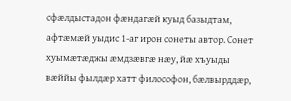сфæлдыстадон фæндагæй куыд базыдтам, афтæмæй уыдис 1-аг ирон сонеты автор. Сонет хуымæтæджы æмдзæвгæ нæу, йæ хъуыды вæййы фылдæр хатт философон, бæлвырддæр,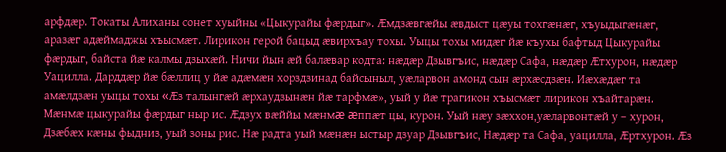арфдæр. Токаты Алиханы сонет хуыйны «Цыкурайы фæрдыг». Æмдзæвгæйы æвдыст цæуы тохгæнæг, хъуыдыгæнæг, аразæг адæймаджы хъысмæт. Лирикон герой бацыд æвирхъау тохы. Уыцы тохы мидæг йæ къухы бафтыд Цыкурайы фæрдыг, байста йæ калмы дзыхæй. Ничи йын æй балæвар кодта: нæдæр Дзывгъис, нæдæр Сафа, нæдæр Æтхурон, нæдæр Уацилла. Дарддæр йæ бæллиц у йæ адæмæн хорздзинад байсыныл, уæларвон амонд сын æрхæсдзæн. Иæхæдæг та амæлдзæн уыцы тохы «Æз талынгæй æрхаудзынæн йæ тарфмæ», уый у йæ трагикон хъысмæт лирикон хъайтарæн.
Мæнмæ цыкурайы фæрдыг ныр ис. Æдзух вæййы мæнмæ æппæт цы, курон. Уый нæу зæххон,уæларвонтæй у – хурон, Дзæбæх кæны фыдниз, уый зоны рис. Нæ радта уый мæнæн ыстыр дзуар Дзывгъис, Нæдæр та Сафа, уацилла, Æртхурон. Æз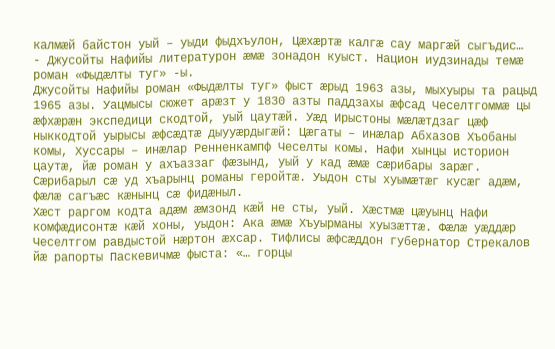калмæй байстон уый – уыди фыдхъулон, Цæхæртæ калгæ сау маргæй сыгъдис…
- Джусойты Нафийы литературон æмæ зонадон куыст. Национ иудзинады темæ роман «Фыдæлты туг» -ы.
Джусойты Нафийы роман «Фыдæлты туг» фыст æрыд 1963 азы, мыхуыры та рацыд 1965 азы. Уацмысы сюжет арæзт у 1830 азты паддзахы æфсад Чеселтгоммæ цы æфхæрæн экспедици скодтой, уый цаутæй. Уæд Ирыстоны мæлæтдзаг цæф ныккодтой уырысы æфсæдтæ дыууæрдыгæй: Цæгаты – инæлар Абхазов Хъобаны комы, Хуссары – инæлар Ренненкампф Чеселты комы. Нафи хынцы историон цаутæ, йæ роман у ахъаззаг фæзынд, уый у кад æмæ сæрибары зарæг. Сæрибарыл сæ уд хъарынц романы геройтæ. Уыдон сты хуымæтæг кусæг адæм, фæлæ сагъæс кæнынц сæ фидæныл.
Хæст раргом кодта адæм æмзонд кæй не сты, уый. Хæстмæ цæуынц Нафи комфæдисонтæ кæй хоны, уыдон: Ака æмæ Хъуырманы хуызæттæ. Фæлæ уæддæр Чеселтгом равдыстой нæртон æхсар. Тифлисы æфсæддон губернатор Стрекалов йæ рапорты Паскевичмæ фыста: «… горцы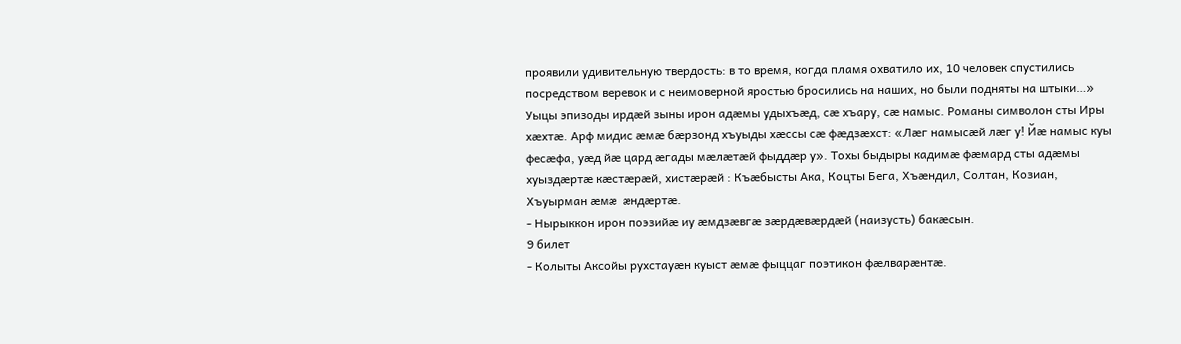проявили удивительную твердость: в то время, когда пламя охватило их, 10 человек спустились посредством веревок и с неимоверной яростью бросились на наших, но были подняты на штыки…» Уыцы эпизоды ирдæй зыны ирон адæмы удыхъæд, сæ хъару, сæ намыс. Романы символон сты Иры хæхтæ. Арф мидис æмæ бæрзонд хъуыды хæссы сæ фæдзæхст: «Лæг намысæй лæг у! Йæ намыс куы фесæфа, уæд йæ цард æгады мæлæтæй фыддæр у». Тохы быдыры кадимæ фæмард сты адæмы хуыздæртæ кæстæрæй, хистæрæй : Къæбысты Ака, Коцты Бега, Хъæндил, Солтан, Козиан, Хъуырман æмæ æндæртæ.
- Нырыккон ирон поэзийæ иу æмдзæвгæ зæрдæвæрдæй (наизусть) бакæсын.
9 билет
- Колыты Аксойы рухстауæн куыст æмæ фыццаг поэтикон фæлварæнтæ.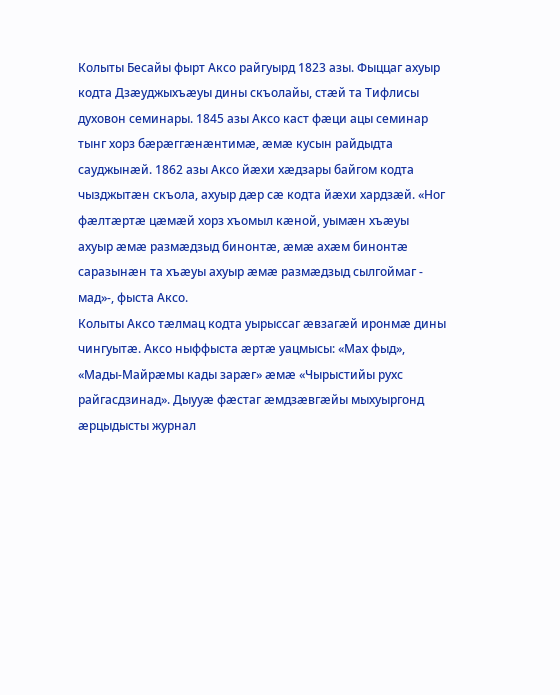Колыты Бесайы фырт Аксо райгуырд 1823 азы. Фыццаг ахуыр кодта Дзæуджыхъæуы дины скъолайы, стæй та Тифлисы духовон семинары. 1845 азы Аксо каст фæци ацы семинар тынг хорз бæрæггæнæнтимæ, æмæ кусын райдыдта сауджынæй. 1862 азы Аксо йæхи хæдзары байгом кодта чызджытæн скъола, ахуыр дæр сæ кодта йæхи хардзæй. «Ног фæлтæртæ цæмæй хорз хъомыл кæной, уымæн хъæуы ахуыр æмæ размæдзыд бинонтæ, æмæ ахæм бинонтæ саразынæн та хъæуы ахуыр æмæ размæдзыд сылгоймаг - мад»-, фыста Аксо.
Колыты Аксо тæлмац кодта уырыссаг æвзагæй иронмæ дины чингуытæ. Аксо ныффыста æртæ уацмысы: «Мах фыд», «Мады-Майрæмы кады зарæг» æмæ «Чырыстийы рухс райгасдзинад». Дыууæ фæстаг æмдзæвгæйы мыхуыргонд æрцыдысты журнал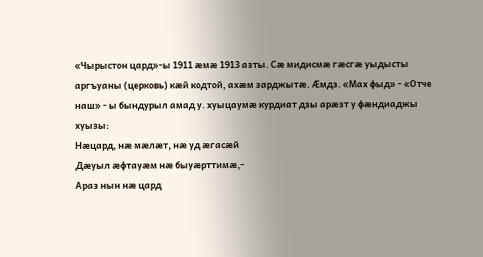«Чырыстон цард»-ы 1911 æмæ 1913 азты. Сæ мидисмæ гæсгæ уыдысты аргъуаны (церковь) кæй кодтой, ахæм зарджытæ. Æмдз. «Мах фыд» - «Отче наш» - ы бындурыл амад у. хуыцаумæ курдиат дзы арæзт у фæндиаджы хуызы:
Нæцард, нæ мæлæт, нæ уд æгасæй
Дæуыл æфтауæм нæ быуæрттимæ,-
Араз нын нæ цард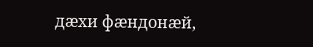дæхи фæндонæй,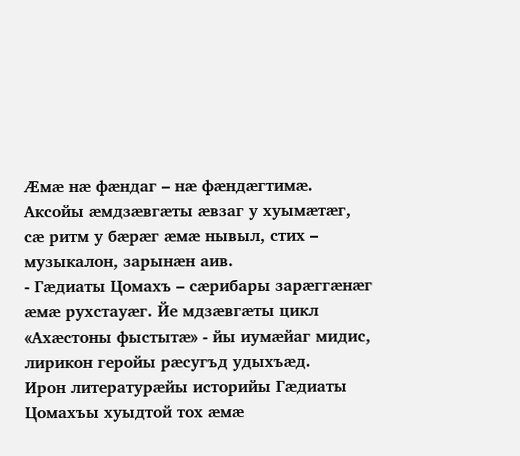Æмæ нæ фæндаг – нæ фæндæгтимæ.
Аксойы æмдзæвгæты æвзаг у хуымæтæг, сæ ритм у бæрæг æмæ нывыл, стих – музыкалон, зарынæн аив.
- Гæдиаты Цомахъ – сæрибары зарæггæнæг æмæ рухстауæг. Йе мдзæвгæты цикл «Ахæстоны фыстытæ» - йы иумæйаг мидис, лирикон геройы рæсугъд удыхъæд.
Ирон литературæйы историйы Гæдиаты Цомахъы хуыдтой тох æмæ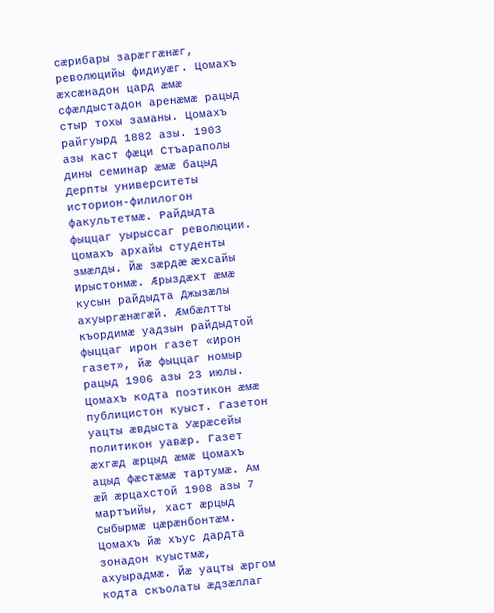сæрибары зарæггæнæг, революцийы фидиуæг. Цомахъ æхсæнадон цард æмæ сфæлдыстадон аренæмæ рацыд стыр тохы заманы. Цомахъ райгуырд 1882 азы. 1903 азы каст фæци Стъараполы дины семинар æмæ бацыд Дерпты университеты историон-филилогон факультетмæ. Райдыдта фыццаг уырыссаг революции. Цомахъ архайы студенты змæлды. Йæ зæрдæ æхсайы Ирыстонмæ. Æрыздæхт æмæ кусын райдыдта Джызæлы ахуыргæнæгæй. Æмбæлтты къордимæ уадзын райдыдтой фыццаг ирон газет «Ирон газет», йæ фыццаг номыр рацыд 1906 азы 23 июлы. Цомахъ кодта поэтикон æмæ публицистон куыст. Газетон уацты æвдыста Уæрæсейы политикон уавæр. Газет æхгæд æрцыд æмæ Цомахъ ацыд фæстæмæ тартумæ. Ам æй æрцахстой 1908 азы 7 мартъийы, хаст æрцыд Сыбырмæ цæрæнбонтæм. Цомахъ йæ хъус дардта зонадон куыстмæ, ахуырадмæ. Йæ уацты æргом кодта скъолаты æдзæллаг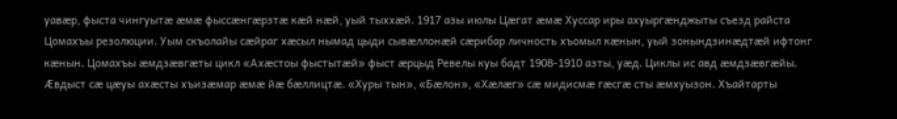уавæр, фыста чингуытæ æмæ фыссæнгæрзтæ кæй нæй, уый тыххæй. 1917 азы июлы Цæгат æмæ Хуссар иры ахуыргæнджыты съезд райста Цомахъы резолюции. Уым скъолайы сæйраг хæсыл нымад цыди сывæллонæй сæрибар личность хъомыл кæнын, уый зонындзинæдтæй ифтонг кæнын. Цомахъы æмдзæвгæты цикл «Ахæстоы фыстытæй» фыст æрцыд Ревелы куы бадт 1908-1910 азты, уæд. Циклы ис авд æмдзæвгæйы. Æвдыст сæ цæуы ахæсты хъизæмар æмæ йæ бæллицтæ. «Хуры тын», «Бæлон», «Хæлæг» сæ мидисмæ гæсгæ сты æмхуызон. Хъайтарты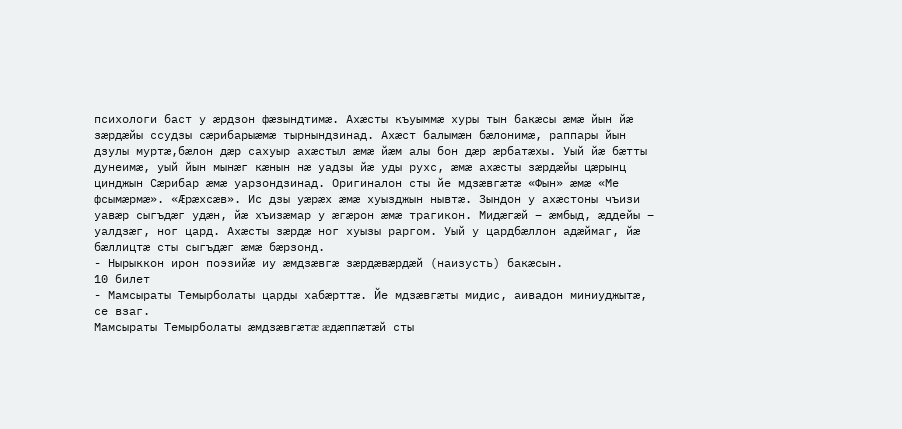психологи баст у æрдзон фæзындтимæ. Ахæсты къуыммæ хуры тын бакæсы æмæ йын йæ зæрдæйы ссудзы сæрибарыæмæ тырнындзинад. Ахæст балымæн бæлонимæ, раппары йын дзулы муртæ,бæлон дæр сахуыр ахæстыл æмæ йæм алы бон дæр æрбатæхы. Уый йæ бæтты дунеимæ, уый йын мынæг кæнын нæ уадзы йæ уды рухс, æмæ ахæсты зæрдæйы цæрынц цинджын Сæрибар æмæ уарзондзинад. Оригиналон сты йе мдзæвгæтæ «Фын» æмæ «Ме фсымæрмæ». «Æрæхсæв». Ис дзы уæрæх æмæ хуызджын нывтæ. Зындон у ахæстоны чъизи уавæр сыгъдæг удæн, йæ хъизæмар у æгæрон æмæ трагикон. Мидæгæй – æмбыд, æддейы – уалдзæг, ног цард. Ахæсты зæрдæ ног хуызы раргом. Уый у цардбæллон адæймаг, йæ бæллицтæ сты сыгъдæг æмæ бæрзонд.
- Нырыккон ирон поэзийæ иу æмдзæвгæ зæрдæвæрдæй (наизусть) бакæсын.
10 билет
- Мамсыраты Темырболаты царды хабæрттæ. Йе мдзæвгæты мидис, аивадон миниуджытæ, се взаг.
Мамсыраты Темырболаты æмдзæвгæтæ æдæппæтæй сты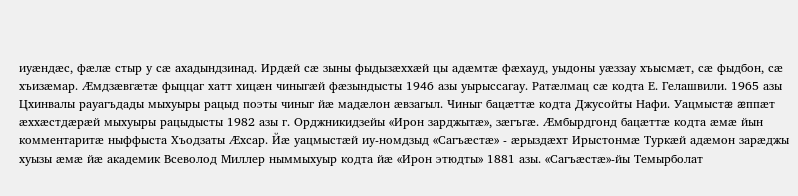иуæндæс, фæлæ стыр у сæ ахадындзинад. Ирдæй сæ зыны фыдызæххæй цы адæмтæ фæхауд, уыдоны уæззау хъысмæт, сæ фыдбон, сæ хъизæмар. Æмдзæвгæтæ фыццаг хатт хицæн чиныгæй фæзындысты 1946 азы уырыссагау. Ратæлмац сæ кодта Е. Гелашвили. 1965 азы Цхинвалы рауагъдады мыхуыры рацыд поэты чиныг йæ мадæлон æвзагыл. Чиныг бацæттæ кодта Джусойты Нафи. Уацмыстæ æппæт æххæстдæрæй мыхуыры рацыдысты 1982 азы г. Орджникидзейы «Ирон зарджытæ», зæгъгæ. Æмбырдгонд бацæттæ кодта æмæ йын комментаритæ ныффыста Хъодзаты Æхсар. Йæ уацмыстæй иу-номдзыд «Сагъæстæ» - æрыздæхт Ирыстонмæ Туркæй адæмон зарæджы хуызы æмæ йæ академик Всеволод Миллер ныммыхуыр кодта йæ «Ирон этюдты» 1881 азы. «Сагъæстæ»-йы Темырболат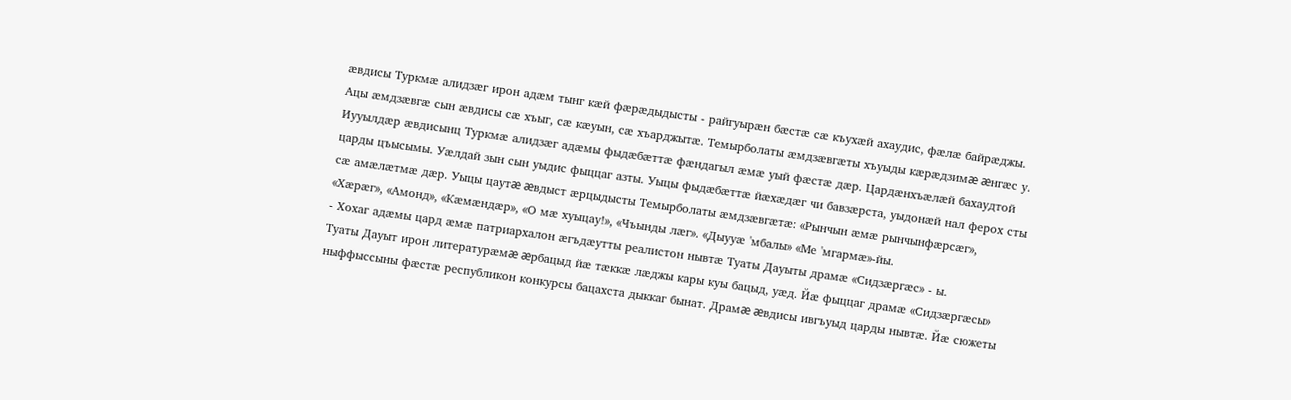æвдисы Туркмæ алидзæг ирон адæм тынг кæй фæрæдыдысты - райгуырæн бæстæ сæ къухæй ахаудис, фæлæ байрæджы. Ацы æмдзæвгæ сын æвдисы сæ хъыг, сæ кæуын, сæ хъарджытæ. Темырболаты æмдзæвгæты хъуыды кæрæдзимæ æнгæс у. Иууылдæр æвдисынц Туркмæ алидзæг адæмы фыдæбæттæ фæндагыл æмæ уый фæстæ дæр. Цардæнхъæлæй бахаудтой царды цъысымы. Уæлдай зын сын уыдис фыццаг азты. Уыцы фыдæбæттæ йæхæдæг чи бавзæрста, уыдонæй нал ферох сты сæ амæлæтмæ дæр. Уыцы цаутæ æвдыст æрцыдысты Темырболаты æмдзæвгæтæ: «Рынчын æмæ рынчынфæрсæг», «Хæрæг», «Амонд», «Кæмæндæр», «О мæ хуыцау!», «Чъынды лæг». «Дыууæ 'мбалы» «Ме 'мгармæ»-йы.
- Хохаг адæмы цард æмæ патриархалон æгъдæутты реалистон нывтæ Туаты Дауыты драмæ «Сидзæргæс» - ы.
Туаты Дауыт ирон литературæмæ æрбацыд йæ тæккæ лæджы кары куы бацыд, уæд. Йæ фыццаг драмæ «Сидзæргæсы» ныффыссыны фæстæ республикон конкурсы бацахста дыккаг бынат. Драмæ æвдисы ивгъуыд царды нывтæ. Йæ сюжеты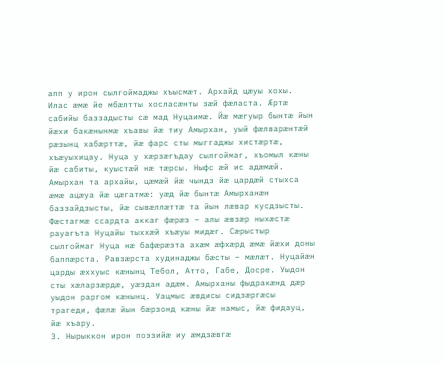апп у ирон сылгоймаджы хъысмæт. Архайд цæуы хохы. Илас æмæ йе мбæлтты хосласæнты зæй фæласта. Æртæ сабийы баззадысты сæ мад Нуцаимæ. Йæ мæгуыр бынтæ йын йæхи бакæнынмæ хъавы йæ тиу Амырхан, уый фæлварæнтæй рæзынц хабæрттæ, йæ фарс сты мыггаджы хистæртæ, хъæуыхицау. Нуца у хæрзæгъдау сылгоймаг, хъомыл кæны йæ сабиты, куыстæй нæ тæрсы. Ныфс æй ис адæмæй. Амырхан та архайы, цæмæй йæ чындз йæ цардæй стыхса æмæ ацæуа йæ цæгатмæ: уæд йæ бынтæ Амырханæн баззайдзысты, йæ сывæллæттæ та йын лæвар кусдзысты. Фæстагмæ ссардта аккаг фæрæз – алы æвзæр ныхæстæ рауагъта Нуцайы тыххæй хъæуы мидæг. Сæрыстыр сылгоймаг Нуца нæ бафæрæзта ахæм æфхæрд æмæ йæхи доны баппæрста. Равзæрста худинаджы бæсты – мæлæт. Нуцайæн царды æххуыс кæнынц Тебол, Атто, Габе, Досре. Уыдон сты хæларзæрдæ, уæздан адæм. Амырханы фыдракæнд дæр уыдон раргом кæнынц. Уацмыс æвдисы сидзæргæсы трагеди, фæлæ йын бæрзонд кæны йæ намыс, йæ фидауц, йæ хъару.
3. Нырыккон ирон поэзийæ иу æмдзæвгæ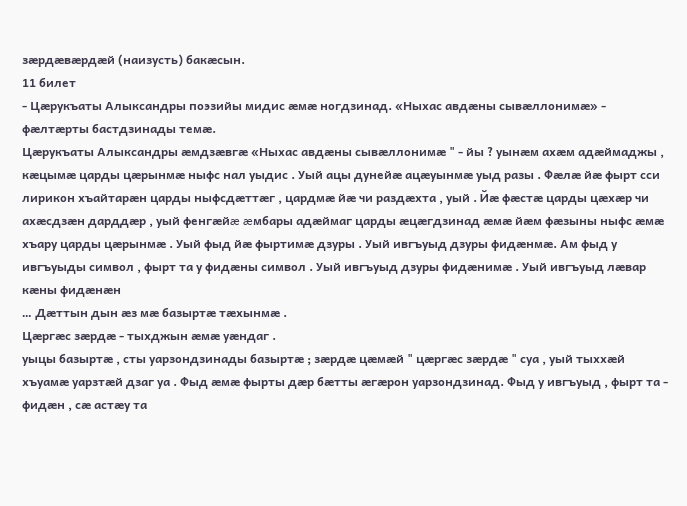зæрдæвæрдæй (наизусть) бакæсын.
11 билет
- Цæрукъаты Алыксандры поэзийы мидис æмæ ногдзинад. «Ныхас авдæны сывæллонимæ» - фæлтæрты бастдзинады темæ.
Цæрукъаты Алыксандры æмдзæвгæ «Ныхас авдæны сывæллонимæ " - йы ? уынæм ахæм адæймаджы , кæцымæ царды цæрынмæ ныфс нал уыдис . Уый ацы дунейæ ацæуынмæ уыд разы . Фæлæ йæ фырт сси лирикон хъайтарæн царды ныфсдæттæг , цардмæ йæ чи раздæхта , уый . Йæ фæстæ царды цæхæр чи ахæсдзæн дарддæр , уый фенгæйæ æмбары адæймаг царды æцæгдзинад æмæ йæм фæзыны ныфс æмæ хъару царды цæрынмæ . Уый фыд йæ фыртимæ дзуры . Уый ивгъуыд дзуры фидæнмæ. Ам фыд у ивгъуыды символ , фырт та у фидæны символ . Уый ивгъуыд дзуры фидæнимæ . Уый ивгъуыд лæвар кæны фидæнæн
… Дæттын дын æз мæ базыртæ тæхынмæ .
Цæргæс зæрдæ - тыхджын æмæ уæндаг .
уыцы базыртæ , сты уарзондзинады базыртæ ; зæрдæ цæмæй " цæргæс зæрдæ " суа , уый тыххæй хъуамæ уарзтæй дзаг уа . Фыд æмæ фырты дæр бæтты æгæрон уарзондзинад. Фыд у ивгъуыд , фырт та - фидæн , сæ астæу та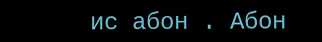ис абон . Абон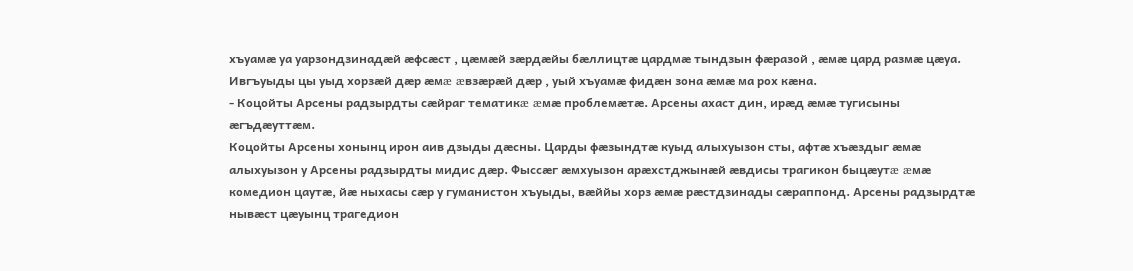хъуамæ уа уарзондзинадæй æфсæст , цæмæй зæрдæйы бæллицтæ цардмæ тындзын фæразой , æмæ цард размæ цæуа. Ивгъуыды цы уыд хорзæй дæр æмæ æвзæрæй дæр , уый хъуамæ фидæн зона æмæ ма рох кæна.
- Коцойты Арсены радзырдты сæйраг тематикæ æмæ проблемæтæ. Арсены ахаст дин, ирæд æмæ тугисыны æгъдæуттæм.
Коцойты Арсены хонынц ирон аив дзыды дæсны. Царды фæзындтæ куыд алыхуызон сты, афтæ хъæздыг æмæ алыхуызон у Арсены радзырдты мидис дæр. Фыссæг æмхуызон арæхстджынæй æвдисы трагикон быцæутæ æмæ комедион цаутæ, йæ ныхасы сæр у гуманистон хъуыды, вæййы хорз æмæ рæстдзинады сæраппонд. Арсены радзырдтæ нывæст цæуынц трагедион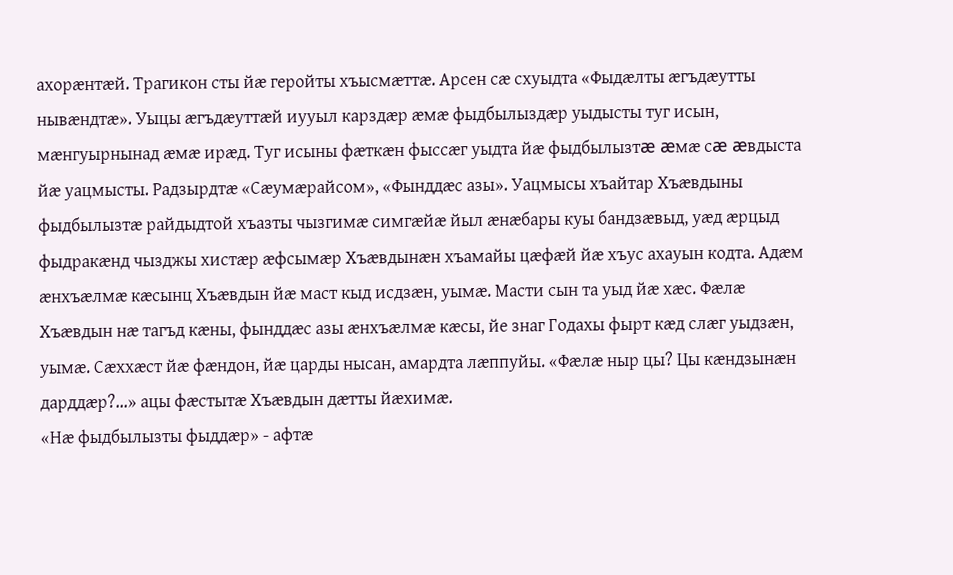ахорæнтæй. Трагикон сты йæ геройты хъысмæттæ. Арсен сæ схуыдта «Фыдæлты æгъдæутты нывæндтæ». Уыцы æгъдæуттæй иууыл карздæр æмæ фыдбылыздæр уыдысты туг исын, мæнгуырнынад æмæ ирæд. Туг исыны фæткæн фыссæг уыдта йæ фыдбылызтæ æмæ сæ æвдыста йæ уацмысты. Радзырдтæ «Сæумæрайсом», «Фынддæс азы». Уацмысы хъайтар Хъæвдыны фыдбылызтæ райдыдтой хъазты чызгимæ симгæйæ йыл æнæбары куы бандзæвыд, уæд æрцыд фыдракæнд чызджы хистæр æфсымæр Хъæвдынæн хъамайы цæфæй йæ хъус ахауын кодта. Адæм æнхъæлмæ кæсынц Хъæвдын йæ маст кыд исдзæн, уымæ. Масти сын та уыд йæ хæс. Фæлæ Хъæвдын нæ тагъд кæны, фынддæс азы æнхъæлмæ кæсы, йе знаг Годахы фырт кæд слæг уыдзæн, уымæ. Сæххæст йæ фæндон, йæ царды нысан, амардта лæппуйы. «Фæлæ ныр цы? Цы кæндзынæн дарддæр?...» ацы фæстытæ Хъæвдын дæтты йæхимæ.
«Нæ фыдбылызты фыддæр» - афтæ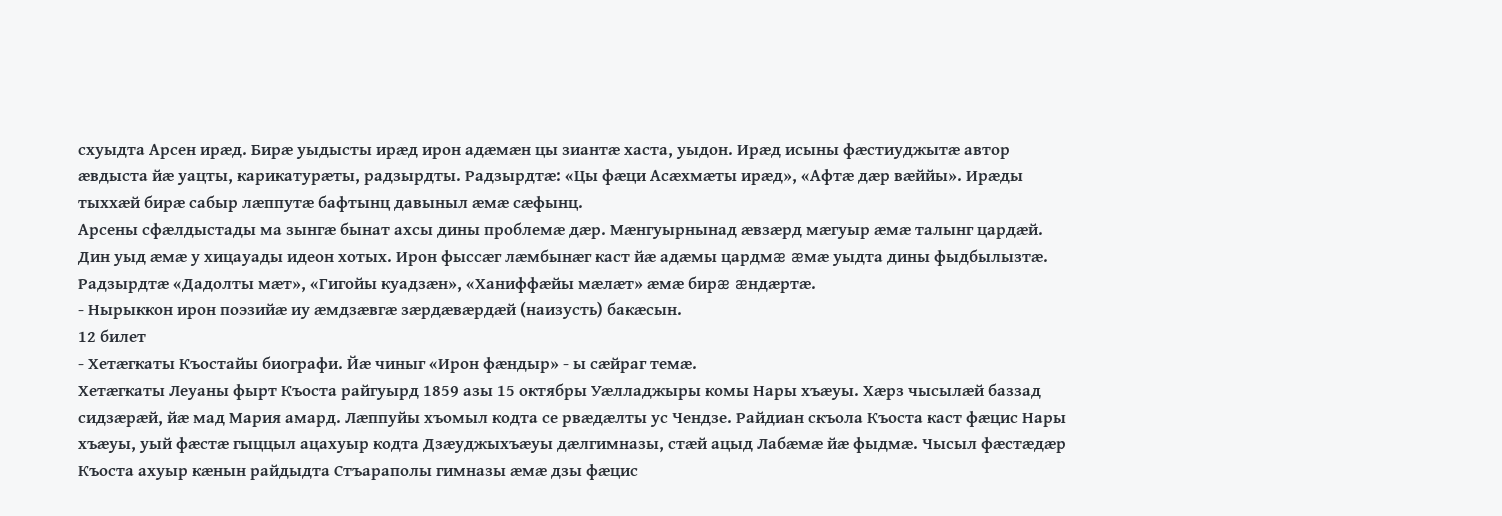схуыдта Арсен ирæд. Бирæ уыдысты ирæд ирон адæмæн цы зиантæ хаста, уыдон. Ирæд исыны фæстиуджытæ автор æвдыста йæ уацты, карикатурæты, радзырдты. Радзырдтæ: «Цы фæци Асæхмæты ирæд», «Афтæ дæр вæййы». Ирæды тыххæй бирæ сабыр лæппутæ бафтынц давыныл æмæ сæфынц.
Арсены сфæлдыстады ма зынгæ бынат ахсы дины проблемæ дæр. Мæнгуырнынад æвзæрд мæгуыр æмæ талынг цардæй. Дин уыд æмæ у хицауады идеон хотых. Ирон фыссæг лæмбынæг каст йæ адæмы цардмæ æмæ уыдта дины фыдбылызтæ. Радзырдтæ «Дадолты мæт», «Гигойы куадзæн», «Ханиффæйы мæлæт» æмæ бирæ æндæртæ.
- Нырыккон ирон поэзийæ иу æмдзæвгæ зæрдæвæрдæй (наизусть) бакæсын.
12 билет
- Хетæгкаты Къостайы биографи. Йæ чиныг «Ирон фæндыр» - ы сæйраг темæ.
Хетæгкаты Леуаны фырт Къоста райгуырд 1859 азы 15 октябры Уæлладжыры комы Нары хъæуы. Хæрз чысылæй баззад сидзæрæй, йæ мад Мария амард. Лæппуйы хъомыл кодта се рвæдæлты ус Чендзе. Райдиан скъола Къоста каст фæцис Нары хъæуы, уый фæстæ гыццыл ацахуыр кодта Дзæуджыхъæуы дæлгимназы, стæй ацыд Лабæмæ йæ фыдмæ. Чысыл фæстæдæр Къоста ахуыр кæнын райдыдта Стъараполы гимназы æмæ дзы фæцис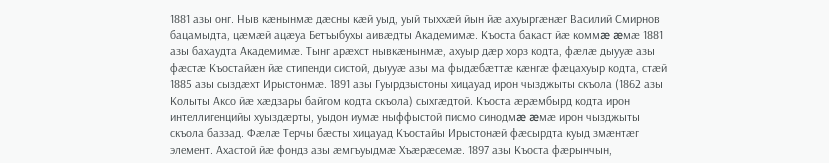1881 азы онг. Ныв кæнынмæ дæсны кæй уыд, уый тыххæй йын йæ ахуыргæнæг Василий Смирнов бацамыдта, цæмæй ацæуа Бетъыбухы аивæдты Академимæ. Къоста бакаст йæ коммæ æмæ 1881 азы бахаудта Академимæ. Тынг арæхст нывкæнынмæ, ахуыр дæр хорз кодта, фæлæ дыууæ азы фæстæ Къостайæн йæ стипенди систой, дыууæ азы ма фыдæбæттæ кæнгæ фæцахуыр кодта, стæй 1885 азы сыздæхт Ирыстонмæ. 1891 азы Гуырдзыстоны хицауад ирон чызджыты скъола (1862 азы Колыты Аксо йæ хæдзары байгом кодта скъола) сыхгæдтой. Къоста æрæмбырд кодта ирон интеллигенцийы хуыздæрты, уыдон иумæ ныффыстой писмо синодмæ æмæ ирон чызджыты скъола баззад. Фæлæ Терчы бæсты хицауад Къостайы Ирыстонæй фæсырдта куыд змæнтæг элемент. Ахастой йæ фондз азы æмгъуыдмæ Хъæрæсемæ. 1897 азы Къоста фæрынчын,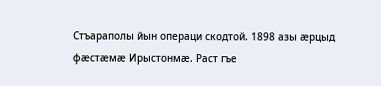Стъараполы йын операци скодтой. 1898 азы æрцыд фæстæмæ Ирыстонмæ. Раст гъе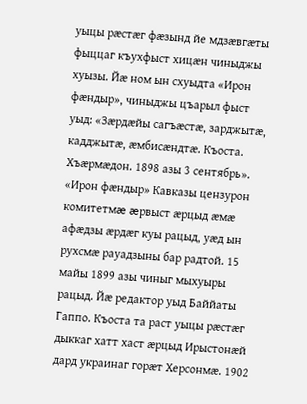уыцы рæстæг фæзынд йе мдзæвгæты фыццаг къухфыст хицæн чиныджы хуызы. Йæ ном ын схуыдта «Ирон фæндыр», чиныджы цъарыл фыст уыд: «Зæрдæйы сагъæстæ, зарджытæ, кадджытæ, æмбисæндтæ. Къоста. Хъæрмæдон. 1898 азы 3 сентябрь». «Ирон фæндыр» Кавказы цензурон комитетмæ æрвыст æрцыд æмæ афæдзы æрдæг куы рацыд, уæд ын рухсмæ рауадзыны бар радтой. 15 майы 1899 азы чиныг мыхуыры рацыд. Йæ редактор уыд Баййаты Гаппо. Къоста та раст уыцы рæстæг дыккаг хатт хаст æрцыд Ирыстонæй дард украинаг горæт Херсонмæ. 1902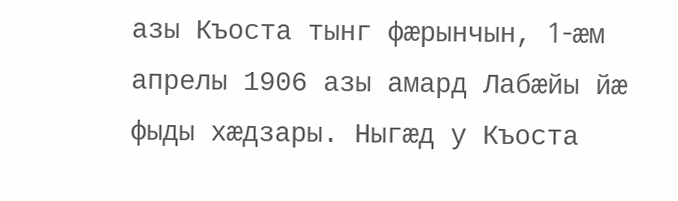азы Къоста тынг фæрынчын, 1-æм апрелы 1906 азы амард Лабæйы йæ фыды хæдзары. Ныгæд у Къоста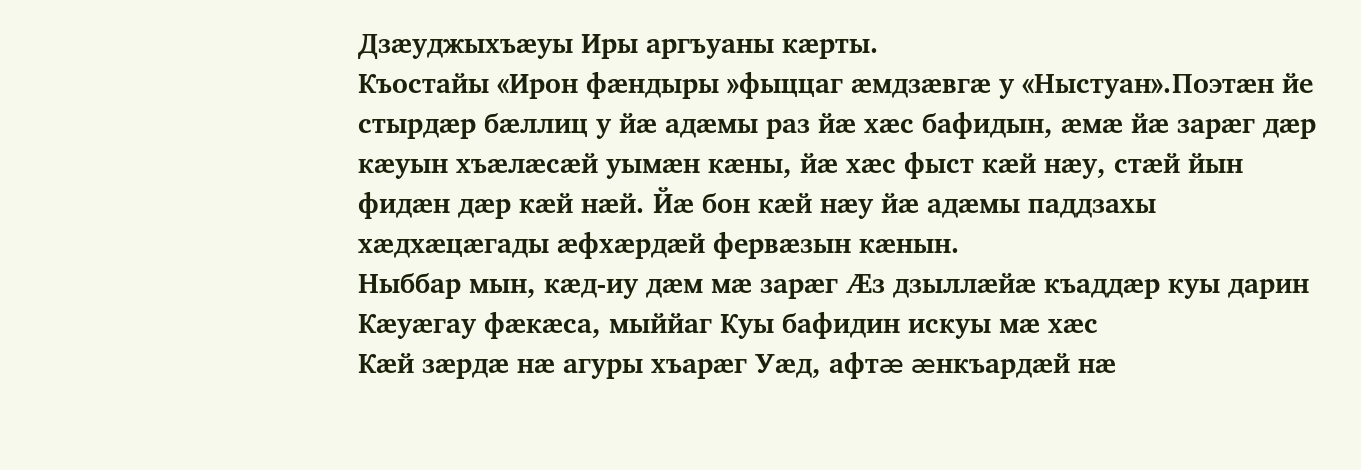Дзæуджыхъæуы Иры аргъуаны кæрты.
Къостайы «Ирон фæндыры »фыццаг æмдзæвгæ у «Ныстуан».Поэтæн йе стырдæр бæллиц у йæ адæмы раз йæ хæс бафидын, æмæ йæ зарæг дæр кæуын хъæлæсæй уымæн кæны, йæ хæс фыст кæй нæу, стæй йын фидæн дæр кæй нæй. Йæ бон кæй нæу йæ адæмы паддзахы хæдхæцæгады æфхæрдæй фервæзын кæнын.
Ныббар мын, кæд-иу дæм мæ зарæг Æз дзыллæйæ къаддæр куы дарин
Кæуæгау фæкæса, мыййаг Куы бафидин искуы мæ хæс
Кæй зæрдæ нæ агуры хъарæг Уæд, афтæ æнкъардæй нæ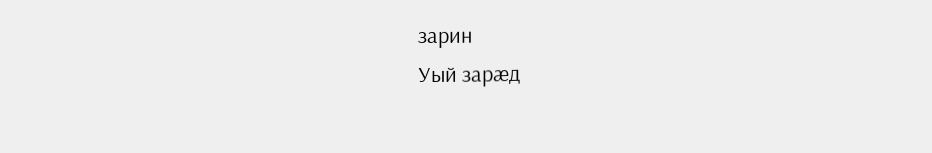зарин
Уый зарæд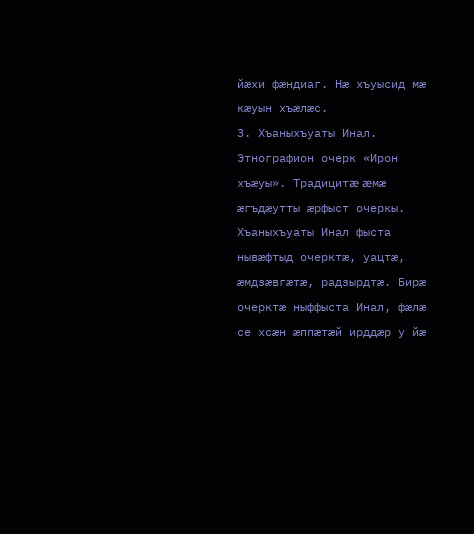йæхи фæндиаг. Нæ хъуысид мæ кæуын хъæлæс.
3. Хъаныхъуаты Инал. Этнографион очерк «Ирон хъæуы». Традицитæ æмæ æгъдæутты æрфыст очеркы.
Хъаныхъуаты Инал фыста нывæфтыд очерктæ, уацтæ, æмдзæвгæтæ, радзырдтæ. Бирæ очерктæ ныффыста Инал, фæлæ се хсæн æппæтæй ирддæр у йæ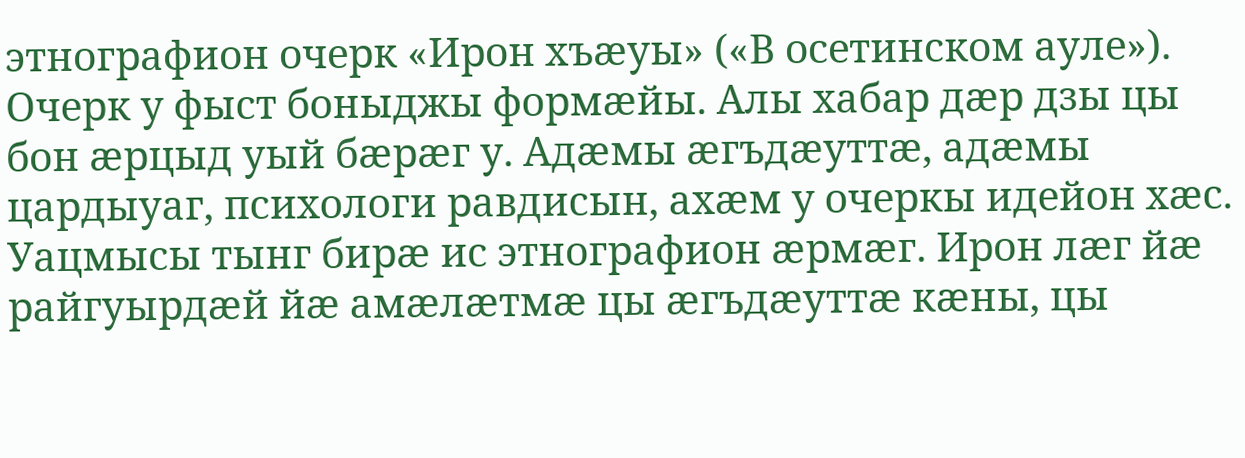этнографион очерк «Ирон хъæуы» («В осетинском ауле»). Очерк у фыст боныджы формæйы. Алы хабар дæр дзы цы бон æрцыд уый бæрæг у. Адæмы æгъдæуттæ, адæмы цардыуаг, психологи равдисын, ахæм у очеркы идейон хæс. Уацмысы тынг бирæ ис этнографион æрмæг. Ирон лæг йæ райгуырдæй йæ амæлæтмæ цы æгъдæуттæ кæны, цы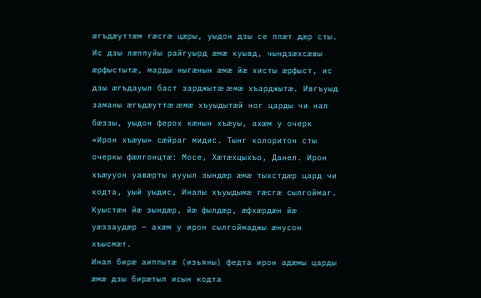æгъдæуттæм гæсгæ цæры, уыдон дзы се ппæт дæр сты. Ис дзы лæппуйы райгуырд æмæ куывд, чындзæхсæвы æрфыстытæ, марды ныгæнын æмæ йæ хисты æрфыст, ис дзы æгъдауыл баст зарджытæ æмæ хъарджытæ. Ивгъуыд заманы æгъдæуттæ æмæ хъуыдытæй ног царды чи нал бæззы, уыдон ферох кæнын хъæуы, ахæм у очерк «Ирон хъæуы» сæйраг мидис. Тынг колоритон сты очеркы фæлгонцтæ: Мосе, Хæтæхцыхъо, Данел. Ирон хъæууон уавæрты иууыл зындæр æмæ тыхстдæр цард чи кодта, уый уыдис, Иналы хъуыдымæ гæсгæ сылгоймаг. Куыстæн йæ зындæр, йæ фылдæр, æфхæрдæн йæ уæззаудæр – ахæм у ирон сылгоймаджы æнусон хъысмæт.
Инал бирæ аиппытæ (изьяны) федта ирон адæмы царды æмæ дзы бирæтыл исын кодта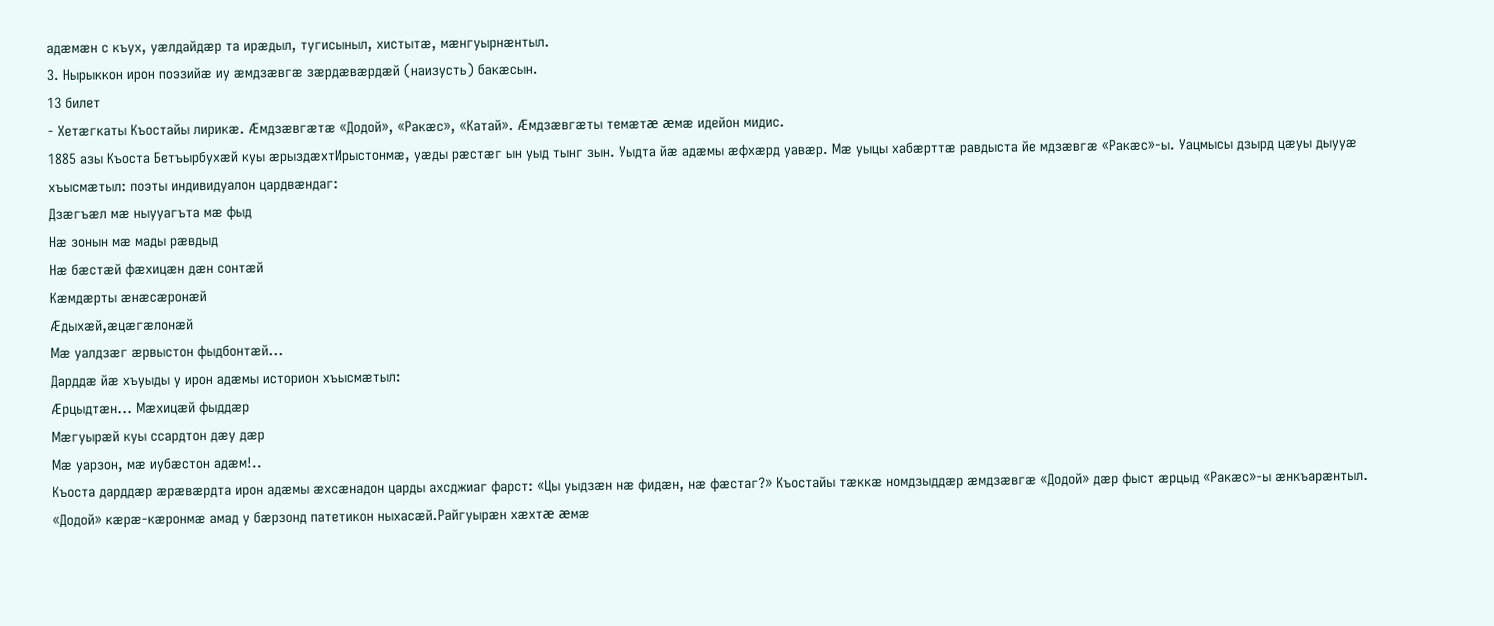адæмæн с къух, уæлдайдæр та ирæдыл, тугисыныл, хистытæ, мæнгуырнæнтыл.
3. Нырыккон ирон поэзийæ иу æмдзæвгæ зæрдæвæрдæй (наизусть) бакæсын.
13 билет
- Хетæгкаты Къостайы лирикæ. Æмдзæвгæтæ «Додой», «Ракæс», «Катай». Æмдзæвгæты темæтæ æмæ идейон мидис.
1885 азы Къоста Бетъырбухæй куы æрыздæхтИрыстонмæ, уæды рæстæг ын уыд тынг зын. Уыдта йæ адæмы æфхæрд уавæр. Мæ уыцы хабæрттæ равдыста йе мдзæвгæ «Ракæс»-ы. Уацмысы дзырд цæуы дыууæ хъысмæтыл: поэты индивидуалон цардвæндаг:
Дзæгъæл мæ ныууагъта мæ фыд
Нæ зонын мæ мады рæвдыд
Нæ бæстæй фæхицæн дæн сонтæй
Кæмдæрты æнæсæронæй
Æдыхæй,æцæгæлонæй
Мæ уалдзæг æрвыстон фыдбонтæй...
Дарддæ йæ хъуыды у ирон адæмы историон хъысмæтыл:
Æрцыдтæн... Мæхицæй фыддæр
Мæгуырæй куы ссардтон дæу дæр
Мæ уарзон, мæ иубæстон адæм!..
Къоста дарддæр æрæвæрдта ирон адæмы æхсæнадон царды ахсджиаг фарст: «Цы уыдзæн нæ фидæн, нæ фæстаг?» Къостайы тæккæ номдзыддæр æмдзæвгæ «Додой» дæр фыст æрцыд «Ракæс»-ы æнкъарæнтыл. «Додой» кæрæ-кæронмæ амад у бæрзонд патетикон ныхасæй.Райгуырæн хæхтæ æмæ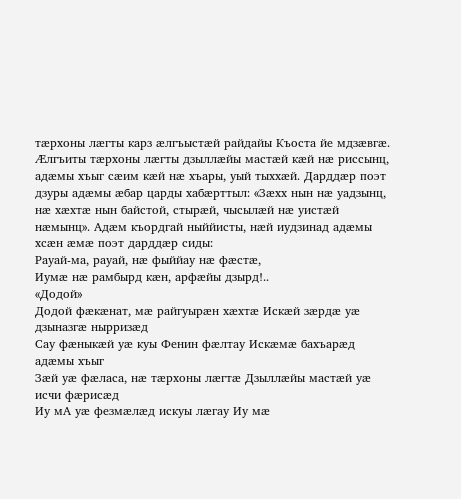тæрхоны лæгты карз æлгъыстæй райдайы Къоста йе мдзæвгæ. Æлгъиты тæрхоны лæгты дзыллæйы мастæй кæй нæ риссынц, адæмы хъыг сæим кæй нæ хъары, уый тыххæй. Дарддæр поэт дзуры адæмы æбар царды хабæрттыл: «Зæхх нын нæ уадзынц, нæ хæхтæ нын байстой, стырæй, чысылæй нæ уистæй нæмынц». Адæм къордгай ныййисты, нæй иудзинад адæмы хсæн æмæ поэт дарддæр сиды:
Рауай-ма, рауай, нæ фыййау нæ фæстæ,
Иумæ нæ рамбырд кæн, арфæйы дзырд!..
«Додой»
Додой фæкæнат, мæ райгуырæн хæхтæ Искæй зæрдæ уæ дзыназгæ нырризæд
Сау фæныкæй уæ куы Фенин фæлтау Искæмæ бахъарæд адæмы хъыг
Зæй уæ фæласа, нæ тæрхоны лæгтæ Дзыллæйы мастæй уæ исчи фæрисæд
Иу мА уæ фезмæлæд искуы лæгау Иу мæ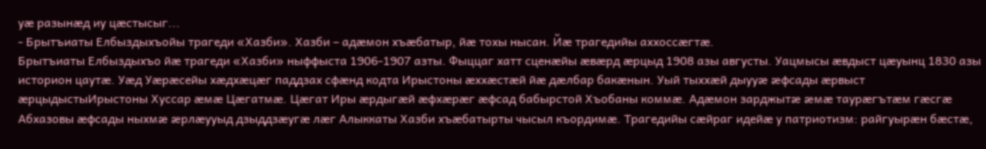уæ разынæд иу цæстысыг...
- Брытъиаты Елбыздыхъойы трагеди «Хазби». Хазби – адæмон хъæбатыр, йæ тохы нысан. Йæ трагедийы аххоссæгтæ.
Брытъиаты Елбыздыхъо йæ трагеди «Хазби» ныффыста 1906-1907 азты. Фыццаг хатт сценæйы æвæрд æрцыд 1908 азы августы. Уацмысы æвдыст цæуынц 1830 азы историон цаутæ. Уæд Уæрæсейы хæдхæцæг паддзах сфæнд кодта Ирыстоны æххæстæй йæ дæлбар бакæнын. Уый тыххæй дыууæ æфсады æрвыст æрцыдыстыИрыстоны Хуссар æмæ Цæгатмæ. Цæгат Иры æрдыгæй æфхæрæг æфсад бабырстой Хъобаны коммæ. Адæмон зарджытæ æмæ таурæгътæм гæсгæ Абхазовы æфсады ныхмæ æрлæууыд дзыддзæугæ лæг Алыккаты Хазби хъæбатырты чысыл къордимæ. Трагедийы сæйраг идейæ у патриотизм: райгуырæн бæстæ,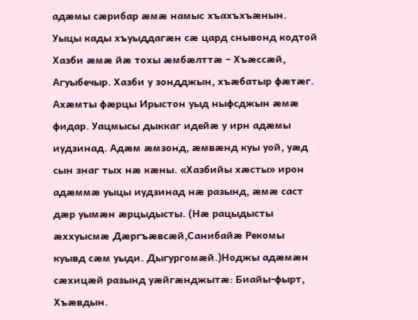адæмы сæрибар æмæ намыс хъахъхъæнын. Уыцы кады хъуыддагæн сæ цард снывонд кодтой Хазби æмæ йæ тохы æмбæлттæ – Хъæссæй, Агуыбечыр. Хазби у зондджын, хъæбатыр фæтæг. Ахæмты фæрцы Ирыстон уыд ныфсджын æмæ фидар. Уацмысы дыккаг идейæ у ирн адæмы иудзинад. Адæм æмзонд, æмвæнд куы уой, уæд сын знаг тых нæ кæны. «Хазбийы хæсты» ирон адæммæ уыцы иудзинад нæ разынд, æмæ саст дæр уымæн æрцыдысты. (Нæ рацыдысты æххуысмæ Дæргъæвсæй,Санибайæ Рекомы куывд сæм уыди. Дыгургомæй.)Ноджы адæмæн сæхицæй разынд уæйгæнджытæ: Биайы-фырт, Хъæвдын.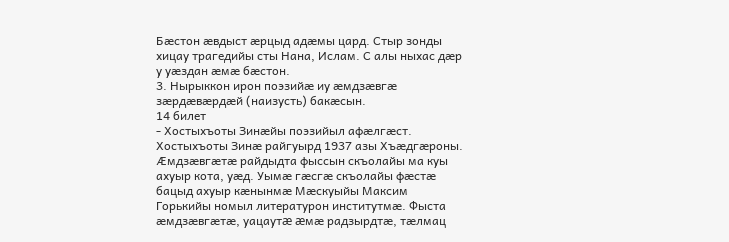Бæстон æвдыст æрцыд адæмы цард. Стыр зонды хицау трагедийы сты Нана, Ислам. С алы ныхас дæр у уæздан æмæ бæстон.
3. Нырыккон ирон поэзийæ иу æмдзæвгæ зæрдæвæрдæй (наизусть) бакæсын.
14 билет
- Хостыхъоты Зинæйы поэзийыл афæлгæст.
Хостыхъоты Зинæ райгуырд 1937 азы Хъæдгæроны. Æмдзæвгæтæ райдыдта фыссын скъолайы ма куы ахуыр кота, уæд. Уымæ гæсгæ скъолайы фæстæ бацыд ахуыр кæнынмæ Мæскуыйы Максим Горькийы номыл литературон институтмæ. Фыста æмдзæвгæтæ, уацаутæ æмæ радзырдтæ, тæлмац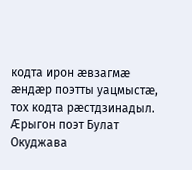кодта ирон æвзагмæ æндæр поэтты уацмыстæ, тох кодта рæстдзинадыл. Æрыгон поэт Булат Окуджава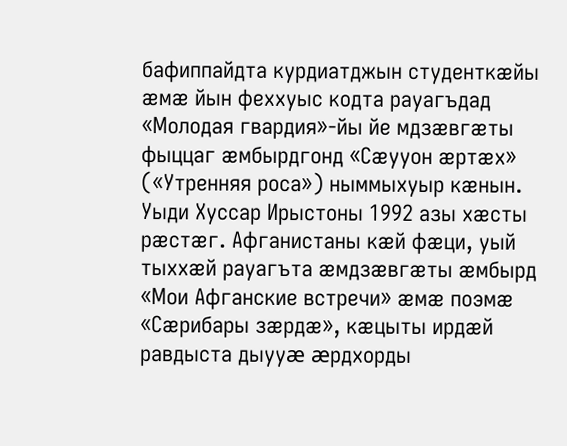бафиппайдта курдиатджын студенткæйы æмæ йын феххуыс кодта рауагъдад «Молодая гвардия»-йы йе мдзæвгæты фыццаг æмбырдгонд «Сæууон æртæх» («Утренняя роса») ныммыхуыр кæнын.
Уыди Хуссар Ирыстоны 1992 азы хæсты рæстæг. Афганистаны кæй фæци, уый тыххæй рауагъта æмдзæвгæты æмбырд «Мои Афганские встречи» æмæ поэмæ «Сæрибары зæрдæ», кæцыты ирдæй равдыста дыууæ æрдхорды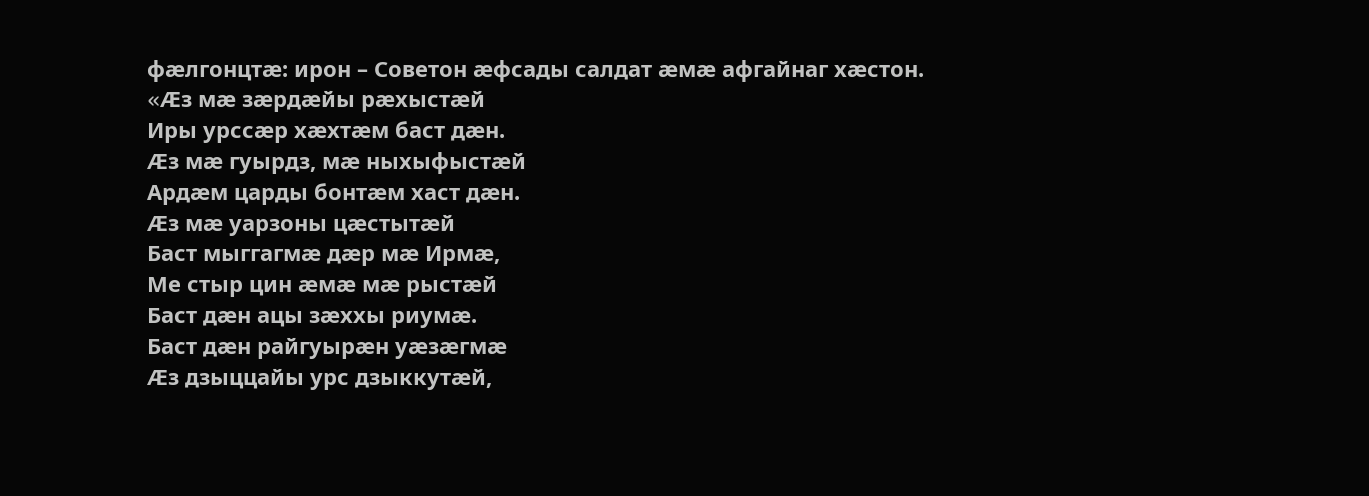фæлгонцтæ: ирон – Советон æфсады салдат æмæ афгайнаг хæстон.
«Æз мæ зæрдæйы рæхыстæй
Иры урссæр хæхтæм баст дæн.
Æз мæ гуырдз, мæ ныхыфыстæй
Ардæм царды бонтæм хаст дæн.
Æз мæ уарзоны цæстытæй
Баст мыггагмæ дæр мæ Ирмæ,
Ме стыр цин æмæ мæ рыстæй
Баст дæн ацы зæххы риумæ.
Баст дæн райгуырæн уæзæгмæ
Æз дзыццайы урс дзыккутæй,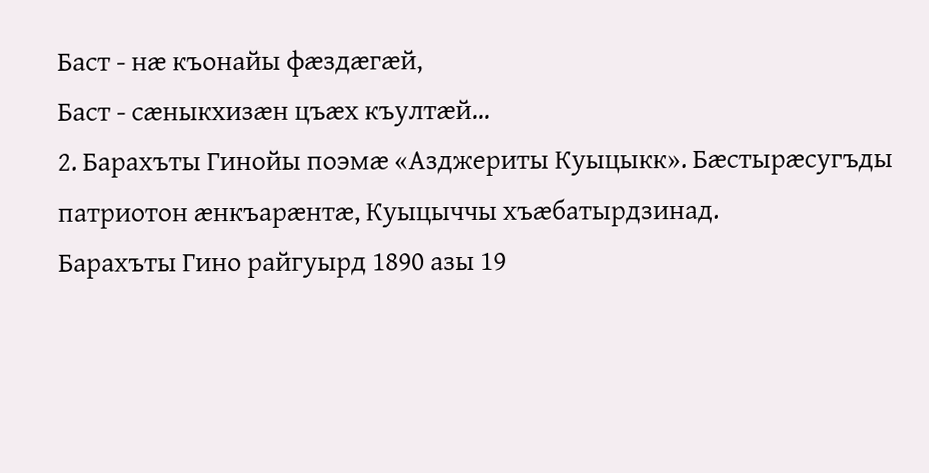Баст - нæ къонайы фæздæгæй,
Баст - сæныкхизæн цъæх къултæй...
2. Барахъты Гинойы поэмæ «Азджериты Куыцыкк». Бæстырæсугъды патриотон æнкъарæнтæ, Куыцыччы хъæбатырдзинад.
Барахъты Гино райгуырд 1890 азы 19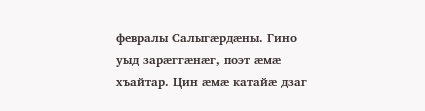февралы Салыгæрдæны. Гино уыд зарæггæнæг, поэт æмæ хъайтар. Цин æмæ катайæ дзаг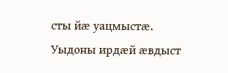сты йæ уацмыстæ. Уыдоны ирдæй æвдыст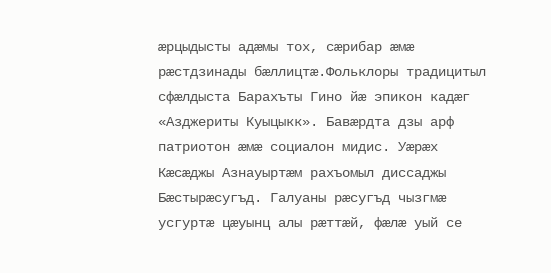æрцыдысты адæмы тох, сæрибар æмæ рæстдзинады бæллицтæ.Фольклоры традицитыл сфæлдыста Барахъты Гино йæ эпикон кадæг «Азджериты Куыцыкк». Бавæрдта дзы арф патриотон æмæ социалон мидис. Уæрæх Кæсæджы Азнауыртæм рахъомыл диссаджы Бæстырæсугъд. Галуаны рæсугъд чызгмæ усгуртæ цæуынц алы рæттæй, фæлæ уый се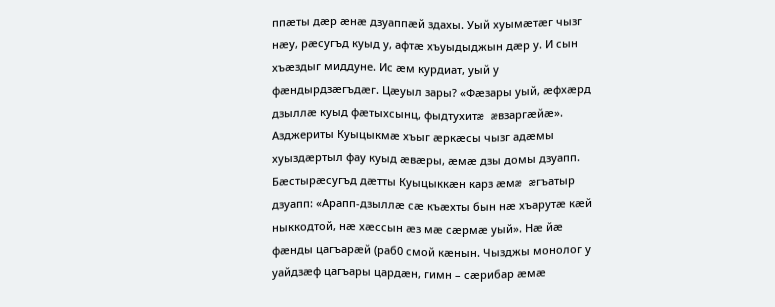ппæты дæр æнæ дзуаппæй здахы. Уый хуымæтæг чызг нæу, рæсугъд куыд у, афтæ хъуыдыджын дæр у. И сын хъæздыг миддуне. Ис æм курдиат, уый у фæндырдзæгъдæг. Цæуыл зары? «Фæзары уый, æфхæрд дзыллæ куыд фæтыхсынц, фыдтухитæ æвзаргæйæ». Азджериты Куыцыкмæ хъыг æркæсы чызг адæмы хуыздæртыл фау куыд æвæры, æмæ дзы домы дзуапп. Бæстырæсугъд дæтты Куыцыккæн карз æмæ æгъатыр дзуапп: «Арапп-дзыллæ сæ къæхты бын нæ хъарутæ кæй ныккодтой, нæ хæссын æз мæ сæрмæ уый». Нæ йæ фæнды цагъарæй (раб0 смой кæнын. Чызджы монолог у уайдзæф цагъары цардæн, гимн – сæрибар æмæ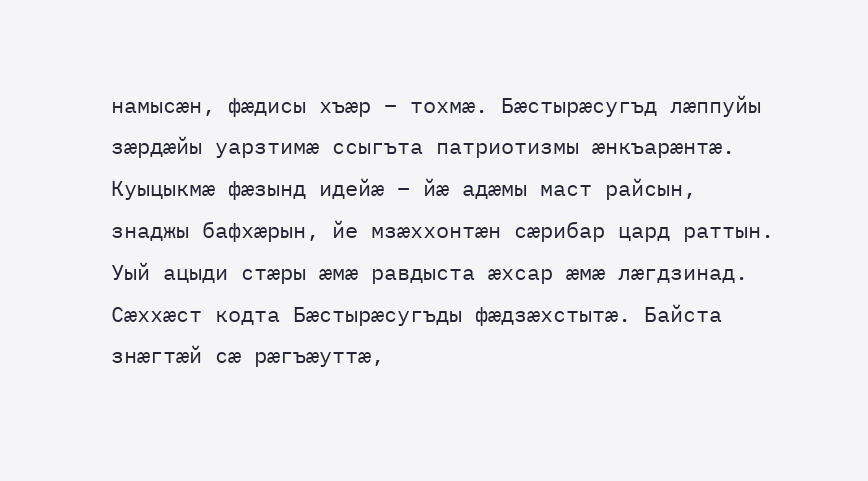намысæн, фæдисы хъæр – тохмæ. Бæстырæсугъд лæппуйы зæрдæйы уарзтимæ ссыгъта патриотизмы æнкъарæнтæ. Куыцыкмæ фæзынд идейæ – йæ адæмы маст райсын, знаджы бафхæрын, йе мзæххонтæн сæрибар цард раттын. Уый ацыди стæры æмæ равдыста æхсар æмæ лæгдзинад. Сæххæст кодта Бæстырæсугъды фæдзæхстытæ. Байста знæгтæй сæ рæгъæуттæ,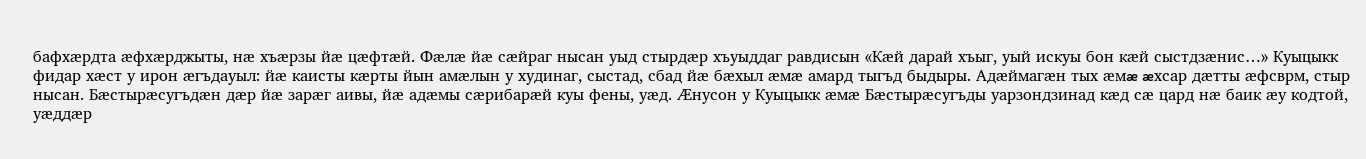бафхæрдта æфхæрджыты, нæ хъæрзы йæ цæфтæй. Фæлæ йæ сæйраг нысан уыд стырдæр хъуыддаг равдисын «Кæй дарай хъыг, уый искуы бон кæй сыстдзæнис…» Куыцыкк фидар хæст у ирон æгъдауыл: йæ каисты кæрты йын амæлын у худинаг, сыстад, сбад йæ бæхыл æмæ амард тыгъд быдыры. Адæймагæн тых æмæ æхсар дæтты æфсврм, стыр нысан. Бæстырæсугъдæн дæр йæ зарæг аивы, йæ адæмы сæрибарæй куы фены, уæд. Æнусон у Куыцыкк æмæ Бæстырæсугъды уарзондзинад кæд сæ цард нæ баик æу кодтой, уæддæр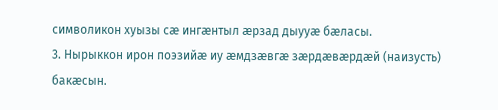символикон хуызы сæ ингæнтыл æрзад дыууæ бæласы.
3. Нырыккон ирон поэзийæ иу æмдзæвгæ зæрдæвæрдæй (наизусть) бакæсын.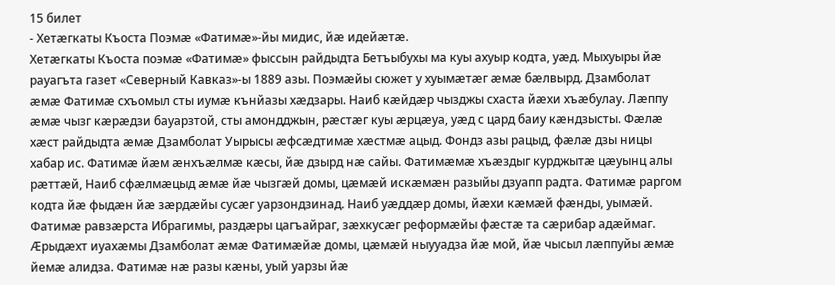15 билет
- Хетæгкаты Къоста Поэмæ «Фатимæ»-йы мидис, йæ идейæтæ.
Хетæгкаты Къоста поэмæ «Фатимæ» фыссын райдыдта Бетъыбухы ма куы ахуыр кодта, уæд. Мыхуыры йæ рауагъта газет «Северный Кавказ»-ы 1889 азы. Поэмæйы сюжет у хуымæтæг æмæ бæлвырд. Дзамболат æмæ Фатимæ схъомыл сты иумæ кънйазы хæдзары. Наиб кæйдæр чызджы схаста йæхи хъæбулау. Лæппу æмæ чызг кæрæдзи бауарзтой, сты амондджын, рæстæг куы æрцæуа, уæд с цард баиу кæндзысты. Фæлæ хæст райдыдта æмæ Дзамболат Уырысы æфсæдтимæ хæстмæ ацыд. Фондз азы рацыд, фæлæ дзы ницы хабар ис. Фатимæ йæм æнхъæлмæ кæсы, йæ дзырд нæ сайы. Фатимæмæ хъæздыг курджытæ цæуынц алы рæттæй, Наиб сфæлмæцыд æмæ йæ чызгæй домы, цæмæй искæмæн разыйы дзуапп радта. Фатимæ раргом кодта йæ фыдæн йæ зæрдæйы сусæг уарзондзинад. Наиб уæддæр домы, йæхи кæмæй фæнды, уымæй. Фатимæ равзæрста Ибрагимы, раздæры цагъайраг, зæхкусæг реформæйы фæстæ та сæрибар адæймаг. Æрыдæхт иуахæмы Дзамболат æмæ Фатимæйæ домы, цæмæй ныууадза йæ мой, йæ чысыл лæппуйы æмæ йемæ алидза. Фатимæ нæ разы кæны, уый уарзы йæ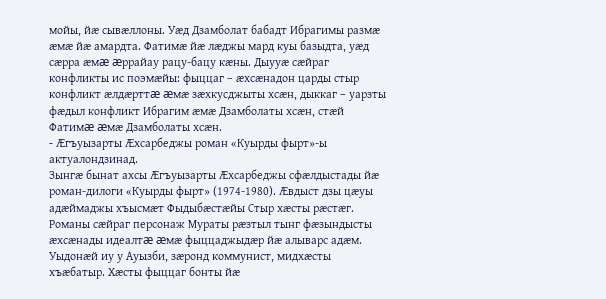мойы, йæ сывæллоны. Уæд Дзамболат бабадт Ибрагимы размæ æмæ йæ амардта. Фатимæ йæ лæджы мард куы базыдта, уæд сæрра æмæ æррайау рацу-бацу кæны. Дыууæ сæйраг конфликты ис поэмæйы: фыццаг – æхсæнадон царды стыр конфликт æлдæрттæ æмæ зæхкусджыты хсæн, дыккаг – уарзты фæдыл конфликт Ибрагим æмæ Дзамболаты хсæн, стæй Фатимæ æмæ Дзамболаты хсæн.
- Æгъуызарты Æхсарбеджы роман «Куырды фырт»-ы актуалондзинад.
Зынгæ бынат ахсы Æгъуызарты Æхсарбеджы сфæлдыстады йæ роман-дилоги «Куырды фырт» (1974-1980). Æвдыст дзы цæуы адæймаджы хъысмæт Фыдыбæстæйы Стыр хæсты рæстæг. Романы сæйраг персонаж Мураты рæзтыл тынг фæзындысты æхсæнады идеалтæ æмæ фыццаджыдæр йæ алыварс адæм. Уыдонæй иу у Ауызби, зæронд коммунист, мидхæсты хъæбатыр. Хæсты фыццаг бонты йæ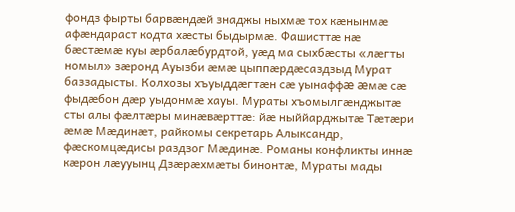фондз фырты барвæндæй знаджы ныхмæ тох кæнынмæ афæндараст кодта хæсты быдырмæ. Фашисттæ нæ бæстæмæ куы æрбалæбурдтой, уæд ма сыхбæсты «лæгты номыл» зæронд Ауызби æмæ цыппæрдæсаздзыд Мурат баззадысты. Колхозы хъуыддæгтæн сæ уынаффæ æмæ сæ фыдæбон дæр уыдонмæ хауы. Мураты хъомылгæнджытæ сты алы фæлтæры минæвæрттæ: йæ ныййарджытæ Тæтæри æмæ Мæдинæт, райкомы секретарь Алыксандр, фæскомцæдисы раздзог Мæдинæ. Романы конфликты иннæ кæрон лæууынц Дзæрæхмæты бинонтæ, Мураты мады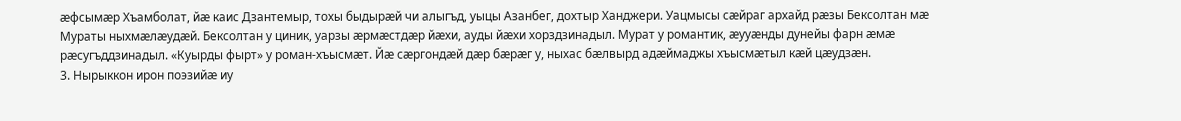æфсымæр Хъамболат, йæ каис Дзантемыр, тохы быдырæй чи алыгъд, уыцы Азанбег, дохтыр Ханджери. Уацмысы сæйраг архайд рæзы Бексолтан мæ Мураты ныхмæлæудæй. Бексолтан у циник, уарзы æрмæстдæр йæхи, ауды йæхи хорздзинадыл. Мурат у романтик, æууæнды дунейы фарн æмæ рæсугъддзинадыл. «Куырды фырт» у роман-хъысмæт. Йæ сæргондæй дæр бæрæг у, ныхас бæлвырд адæймаджы хъысмæтыл кæй цæудзæн.
3. Нырыккон ирон поэзийæ иу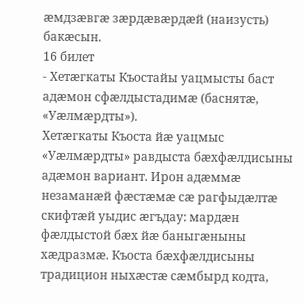æмдзæвгæ зæрдæвæрдæй (наизусть) бакæсын.
16 билет
- Хетæгкаты Къостайы уацмысты баст адæмон сфæлдыстадимæ (баснятæ, «Уæлмæрдты»).
Хетæгкаты Къоста йæ уацмыс «Уæлмæрдты» равдыста бæхфæлдисыны адæмон вариант. Ирон адæммæ незаманæй фæстæмæ сæ рагфыдæлтæ скифтæй уыдис æгъдау: мардæн фæлдыстой бæх йæ баныгæныны хæдразмæ. Къоста бæхфæлдисыны традицион ныхæстæ сæмбырд кодта,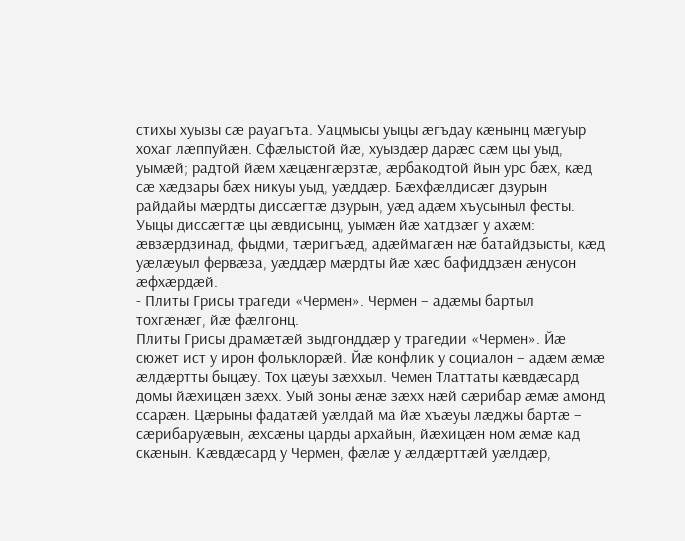стихы хуызы сæ рауагъта. Уацмысы уыцы æгъдау кæнынц мæгуыр хохаг лæппуйæн. Сфæлыстой йæ, хуыздæр дарæс сæм цы уыд, уымæй; радтой йæм хæцæнгæрзтæ, æрбакодтой йын урс бæх, кæд сæ хæдзары бæх никуы уыд, уæддæр. Бæхфæлдисæг дзурын райдайы мæрдты диссæгтæ дзурын, уæд адæм хъусыныл фесты. Уыцы диссæгтæ цы æвдисынц, уымæн йæ хатдзæг у ахæм: æвзæрдзинад, фыдми, тæригъæд, адæймагæн нæ батайдзысты, кæд уæлæуыл фервæза, уæддæр мæрдты йæ хæс бафиддзæн æнусон æфхæрдæй.
- Плиты Грисы трагеди «Чермен». Чермен – адæмы бартыл тохгæнæг, йæ фæлгонц.
Плиты Грисы драмæтæй зыдгонддæр у трагедии «Чермен». Йæ сюжет ист у ирон фольклорæй. Йæ конфлик у социалон – адæм æмæ æлдæртты быцæу. Тох цæуы зæххыл. Чемен Тлаттаты кæвдæсард домы йæхицæн зæхх. Уый зоны æнæ зæхх нæй сæрибар æмæ амонд ссарæн. Цæрыны фадатæй уæлдай ма йæ хъæуы лæджы бартæ – сæрибаруæвын, æхсæны царды архайын, йæхицæн ном æмæ кад скæнын. Кæвдæсард у Чермен, фæлæ у æлдæрттæй уæлдæр,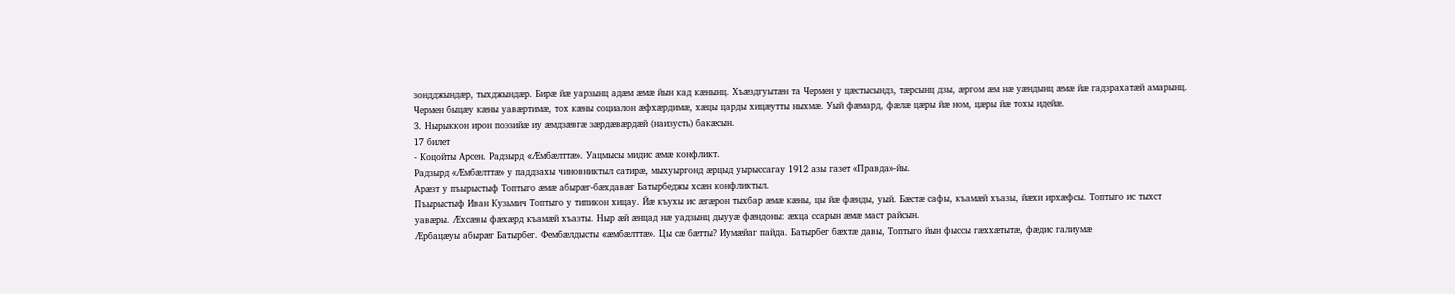зондджындæр, тыхджындæр. Бирæ йæ уарзынц адæм æмæ йын кад кæнынц. Хъæздгуытæн та Чермен у цæстысындз, тæрсынц дзы, æргом æм нæ уæндынц æмæ йæ гадзрахатæй амарынц. Чермен быцæу кæны уавæртимæ, тох кæны социалон æфхæрдимæ, хæцы царды хицæутты ныхмæ. Уый фæмард, фæлæ цæры йæ ном, цæры йæ тохы идейæ.
3. Нырыккон ирон поэзийæ иу æмдзæвгæ зæрдæвæрдæй (наизусть) бакæсын.
17 билет
- Коцойты Арсен. Радзырд «Æмбæлттæ». Уацмысы мидис æмæ конфликт.
Радзырд «Ӕмбæлттæ» у паддзахы чиновниктыл сатирæ, мыхуыргонд æрцыд уырыссагау 1912 азы газет «Правда»-йы.
Арæзт у пъырыстыф Топтыго æмæ абырæг-бæхдавæг Батырбеджы хсæн конфликтыл.
Пъырыстыф Иван Кузьмич Топтыго у типикон хицау. Йæ къухы ис æгæрон тыхбар æмæ кæны, цы йæ фæнды, уый. Бæстæ сафы, къамæй хъазы, йæхи ирхæфсы. Топтыго ис тыхст уавæры. Ӕхсæвы фæхæрд къамæй хъазты. Ныр æй æнцад нæ уадзынц дыууæ фæндоны: æхца ссарын æмæ маст райсын.
Ӕрбацæуы абырæг Батырбег. Фембæлдысты «æмбæлттæ». Цы сæ бæтты? Иумæйаг пайда. Батырбег бæхтæ давы, Топтыго йын фыссы гæххæтытæ, фæдис галиумæ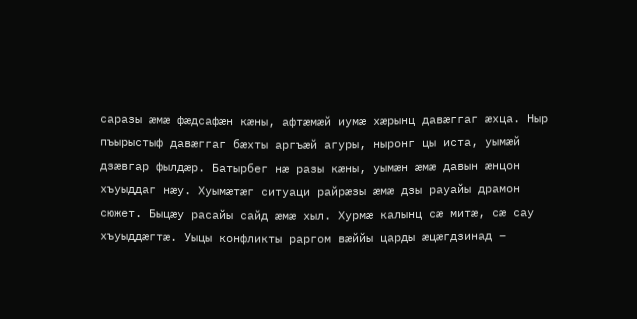саразы æмæ фæдсафæн кæны, афтæмæй иумæ хæрынц давæггаг æхца. Ныр пъырыстыф давæггаг бæхты аргъæй агуры, ныронг цы иста, уымæй дзæвгар фылдæр. Батырбег нæ разы кæны, уымæн æмæ давын æнцон хъуыддаг нæу. Хуымæтæг ситуаци райрæзы æмæ дзы рауайы драмон сюжет. Быцæу расайы сайд æмæ хыл. Хурмæ калынц сæ митæ, сæ сау хъуыддæгтæ. Уыцы конфликты раргом вæййы царды æцæгдзинад –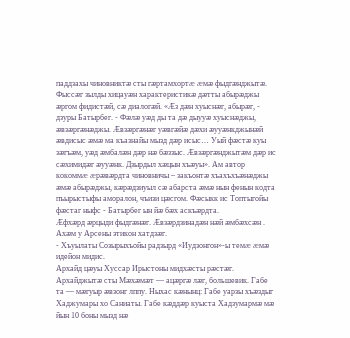паддзахы чиновниктæ сты гæртамхортæ æмæ фыдгæнджытæ. Фыссæг зылды хицауæн характеристикæ дæтты абырæджы æргом фидистæй, сæ диалогæй. «Ӕз дæн хуыснæг, абырæг, - дзуры Батырбег. - Фæлæ уæд ды та дæ дыууæ хуыснæджы, æвзæргæнæджы. Ӕвзæргæнæг уæвгæйæ дæхи æууæнкджынæй æвдисыс æмæ ма къазнайы мызд дæр исыс… Уый фæстæ куы зæгъæм, уæд æмбалæн дæр нæ бæззыс. Ӕвзæргæнджытæм дæр ис сæхимидæг æууæнк. Дзырдыл хæцын хъæуы». Ам автор кокоммæ æрæвæрдта чиновничы – закъонтæ хъахъхъæнæджы æмæ абырæджы, кæрæдзиуыл сæ абарста æмæ нын фенын кодта пъырыстыфы аморалон, чъизи цæсгом. Фæсыкк ис Топтыгойы фæстаг ныфс - Батырбег ын йæ бæх аскъæрдта.
Ӕфхæрд æрцыди фыдгæнæг. Ӕвзæрдзинадæн нæй æмбæхсæн . Ахæм у Арсены этикон хатдзæг.
- Хъуылаты Созырыхъойы радзырд «Иудзонгон»-ы темæ æмæ идейон мидис.
Архайд цæуы Хуссар Ирыстоны мидхæсты рæстæг. Архайджытæ сты Мæхæмæт — ацæргæ лæг, большевик. Габе та — мæгуыр æвзонг лппу. Ныхас кæнынц: Габе уарзы хъæздыг Хаджумары хо Саниаты. Габе кæддæр куыста Хадзумармæ мæ йын 10 боны мызд нæ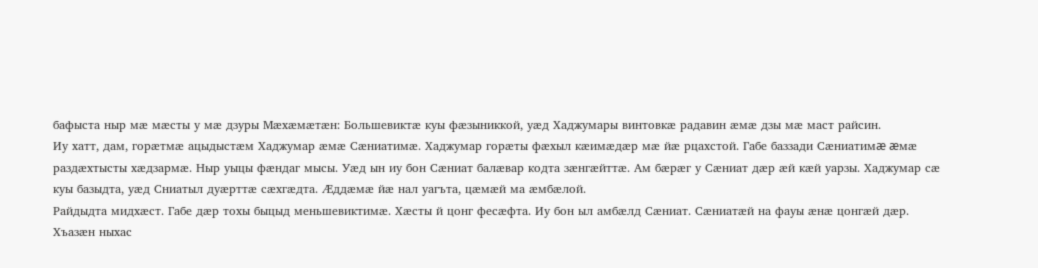бафыста ныр мæ мæсты у мæ дзуры Мæхæмæтæн: Большевиктæ куы фæзыниккой, уæд Хаджумары винтовкæ радавин æмæ дзы мæ маст райсин.
Иу хатт, дам, горæтмæ ацыдыстæм Хаджумар æмæ Сæниатимæ. Хаджумар горæты фæхыл кæимæдæр мæ йæ рцахстой. Габе баззади Сæниатимæ æмæ раздæхтысты хæдзармæ. Ныр уыцы фæндаг мысы. Уæд ын иу бон Сæниат балæвар кодта зæнгæйттæ. Ам бæрæг у Сæниат дæр æй кæй уарзы. Хаджумар сæ куы базыдта, уæд Сниатыл дуæрттæ сæхгæдта. Ӕддæмæ йæ нал уагъта, цæмæй ма æмбæлой.
Райдыдта мидхæст. Габе дæр тохы быцыд меньшевиктимæ. Хæсты й цонг фесæфта. Иу бон ыл амбæлд Сæниат. Сæниатæй на фауы æнæ цонгæй дæр. Хъазæн ныхас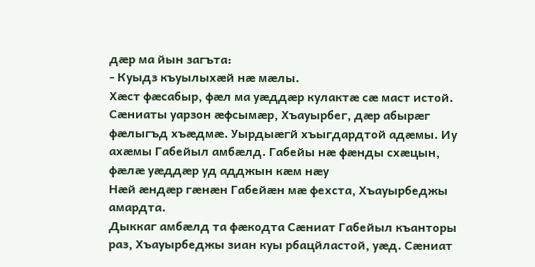дæр ма йын загъта:
- Куыдз къуылыхæй нæ мæлы.
Хæст фæсабыр, фæл ма уæддæр кулактæ сæ маст истой. Сæниаты уарзон æфсымæр, Хъауырбег, дæр абырæг фæлыгъд хъæдмæ. Уырдыæгй хъыгдардтой адæмы. Иу ахæмы Габейыл амбæлд. Габейы нæ фæнды схæцын, фæлæ уæддæр уд адджын кæм нæу
Нæй æндæр гæнæн Габейæн мæ фехста, Хъауырбеджы амардта.
Дыккаг амбæлд та фæкодта Сæниат Габейыл къанторы раз, Хъауырбеджы зиан куы рбацйластой, уæд. Сæниат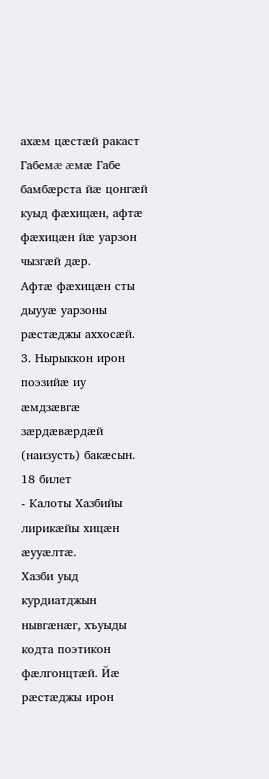ахæм цæстæй ракаст Габемæ æмæ Габе бамбæрста йæ цонгæй куыд фæхицæн, афтæ фæхицæн йæ уарзон чызгæй дæр.
Афтæ фæхицæн сты дыууæ уарзоны рæстæджы аххосæй.
3. Нырыккон ирон поэзийæ иу æмдзæвгæ зæрдæвæрдæй (наизусть) бакæсын.
18 билет
- Калоты Хазбийы лирикæйы хицæн æууæлтæ.
Хазби уыд курдиатджын нывгæнæг, хъуыды кодта поэтикон фæлгонцтæй. Йæ рæстæджы ирон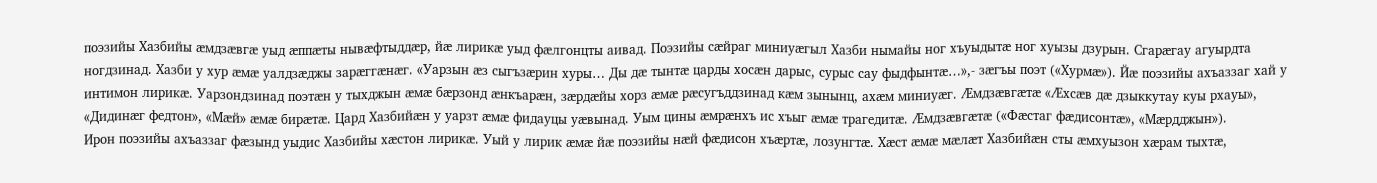поэзийы Хазбийы æмдзæвгæ уыд æппæты нывæфтыддæр, йæ лирикæ уыд фæлгонцты аивад. Поэзийы сæйраг миниуæгыл Хазби нымайы ног хъуыдытæ ног хуызы дзурын. Сгарæгау агуырдта ногдзинад. Хазби у хур æмæ уалдзæджы зарæггæнæг. «Уарзын æз сыгъзæрин хуры… Ды дæ тынтæ царды хосæн дарыс, сурыс сау фыдфынтæ…»,- зæгъы поэт («Хурмæ»). Йæ поэзийы ахъаззаг хай у интимон лирикæ. Уарзондзинад поэтæн у тыхджын æмæ бæрзонд æнкъарæн, зæрдæйы хорз æмæ рæсугъддзинад кæм зынынц, ахæм миниуæг. Æмдзæвгæтæ «Æхсæв дæ дзыккутау куы рхауы», «Дидинæг федтон», «Мæй» æмæ бирæтæ. Цард Хазбийæн у уарзт æмæ фидауцы уæвынад. Уым цины æмрæнхъ ис хъыг æмæ трагедитæ. Æмдзæвгæтæ («Фæстаг фæдисонтæ», «Мæрдджын»).
Ирон поэзийы ахъаззаг фæзынд уыдис Хазбийы хæстон лирикæ. Уый у лирик æмæ йæ поэзийы нæй фæдисон хъæртæ, лозунгтæ. Хæст æмæ мæлæт Хазбийæн сты æмхуызон хæрам тыхтæ,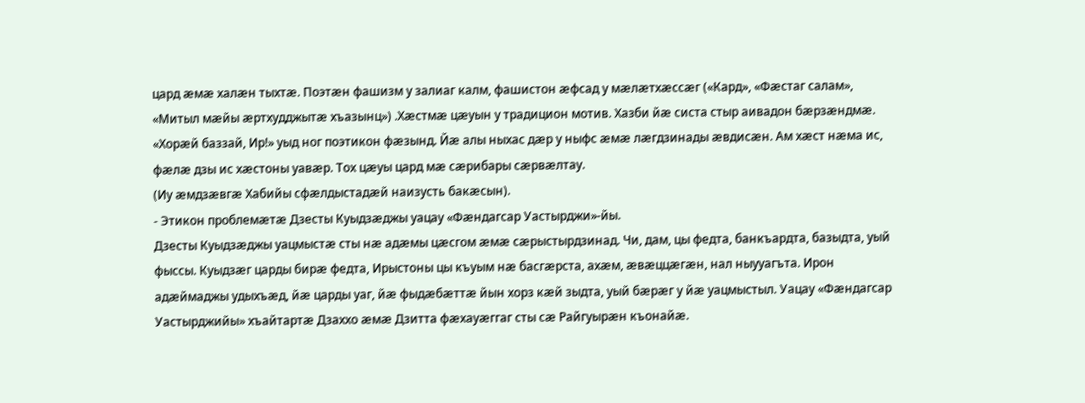цард æмæ халæн тыхтæ. Поэтæн фашизм у залиаг калм, фашистон æфсад у мæлæтхæссæг («Кард», «Фæстаг салам», «Митыл мæйы æртхудджытæ хъазынц») .Хæстмæ цæуын у традицион мотив. Хазби йæ систа стыр аивадон бæрзæндмæ. «Хорæй баззай, Ир!» уыд ног поэтикон фæзынд. Йæ алы ныхас дæр у ныфс æмæ лæгдзинады æвдисæн. Ам хæст нæма ис, фæлæ дзы ис хæстоны уавæр. Тох цæуы цард мæ сæрибары сæрвæлтау.
(Иу æмдзæвгæ Хабийы сфæлдыстадæй наизусть бакæсын).
- Этикон проблемæтæ Дзесты Куыдзæджы уацау «Фæндагсар Уастырджи»-йы.
Дзесты Куыдзæджы уацмыстæ сты нæ адæмы цæсгом æмæ сæрыстырдзинад. Чи, дам, цы федта, банкъардта, базыдта, уый фыссы. Куыдзæг царды бирæ федта, Ирыстоны цы къуым нæ басгæрста, ахæм, æвæццæгæн, нал ныууагъта. Ирон адæймаджы удыхъæд, йæ царды уаг, йæ фыдæбæттæ йын хорз кæй зыдта, уый бæрæг у йæ уацмыстыл. Уацау «Фæндагсар Уастырджийы» хъайтартæ Дзаххо æмæ Дзитта фæхауæггаг сты сæ Райгуырæн къонайæ.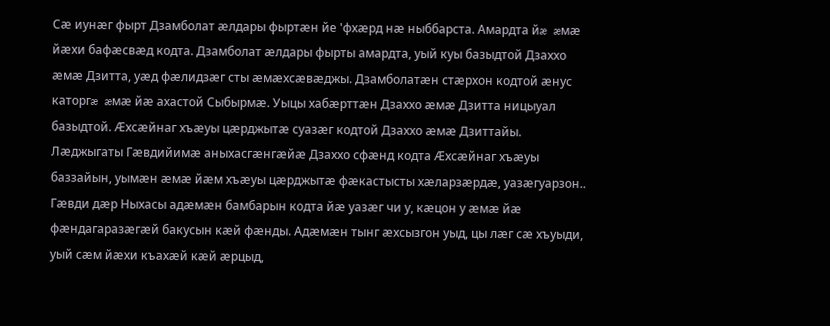Сæ иунæг фырт Дзамболат æлдары фыртæн йе 'фхæрд нæ ныббарста. Амардта йæ æмæ йæхи бафæсвæд кодта. Дзамболат æлдары фырты амардта, уый куы базыдтой Дзаххо æмæ Дзитта, уæд фæлидзæг сты æмæхсæвæджы. Дзамболатæн стæрхон кодтой æнус каторгæ æмæ йæ ахастой Сыбырмæ. Уыцы хабæрттæн Дзаххо æмæ Дзитта ницыуал базыдтой. Æхсæйнаг хъæуы цæрджытæ суазæг кодтой Дзаххо æмæ Дзиттайы. Лæджыгаты Гæвдийимæ аныхасгæнгæйæ Дзаххо сфæнд кодта Æхсæйнаг хъæуы баззайын, уымæн æмæ йæм хъæуы цæрджытæ фæкастысты хæларзæрдæ, уазæгуарзон.. Гæвди дæр Ныхасы адæмæн бамбарын кодта йæ уазæг чи у, кæцон у æмæ йæ фæндагаразæгæй бакусын кæй фæнды. Адæмæн тынг æхсызгон уыд, цы лæг сæ хъуыди, уый сæм йæхи къахæй кæй æрцыд,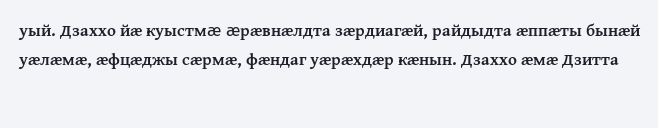уый. Дзаххо йæ куыстмæ æрæвнæлдта зæрдиагæй, райдыдта æппæты бынæй уæлæмæ, æфцæджы сæрмæ, фæндаг уæрæхдæр кæнын. Дзаххо æмæ Дзитта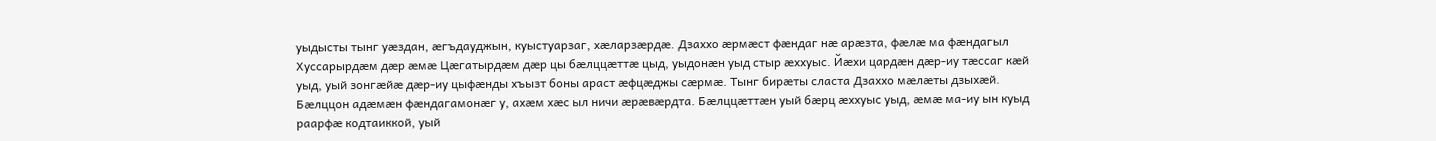уыдысты тынг уæздан, æгъдауджын, куыстуарзаг, хæларзæрдæ. Дзаххо æрмæст фæндаг нæ арæзта, фæлæ ма фæндагыл Хуссарырдæм дæр æмæ Цæгатырдæм дæр цы бæлццæттæ цыд, уыдонæн уыд стыр æххуыс. Йæхи цардæн дæр-иу тæссаг кæй уыд, уый зонгæйæ дæр-иу цыфæнды хъызт боны араст æфцæджы сæрмæ. Тынг бирæты сласта Дзаххо мæлæты дзыхæй. Бæлццон адæмæн фæндагамонæг у, ахæм хæс ыл ничи æрæвæрдта. Бæлццæттæн уый бæрц æххуыс уыд, æмæ ма-иу ын куыд раарфæ кодтаиккой, уый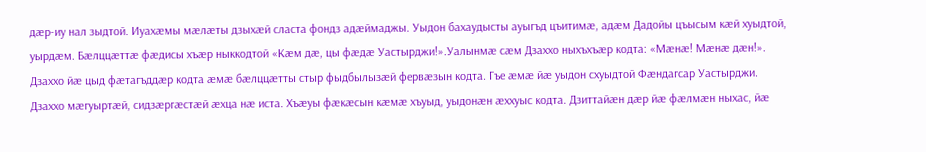дæр-иу нал зыдтой. Иуахæмы мæлæты дзыхæй сласта фондз адæймаджы. Уыдон бахаудысты ауыгъд цъитимæ, адæм Дадойы цъысым кæй хуыдтой, уырдæм. Бæлццæттæ фæдисы хъæр ныккодтой «Кæм дæ, цы фæдæ Уастырджи!».Уалынмæ сæм Дзаххо ныхъхъæр кодта: «Мæнæ! Мæнæ дæн!». Дзаххо йæ цыд фæтагъддæр кодта æмæ бæлццæтты стыр фыдбылызæй фервæзын кодта. Гъе æмæ йæ уыдон схуыдтой Фæндагсар Уастырджи. Дзаххо мæгуыртæй, сидзæргæстæй æхца нæ иста. Хъæуы фæкæсын кæмæ хъуыд, уыдонæн æххуыс кодта. Дзиттайæн дæр йæ фæлмæн ныхас, йæ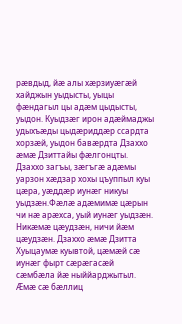рæвдыд, йæ алы хæрзиуæгæй хайджын уыдысты, уыцы фæндагыл цы адæм цыдысты, уыдон. Куыдзæг ирон адæймаджы удыхъæды цыдæриддæр ссардта хорзæй, уыдон бавæрдта Дзаххо æмæ Дзиттайы фæлгонцты. Дзаххо загъы, зæгъгæ адæмы уарзон хæдзар хохы цъуппыл куы цæра, уæддæр иунæг никуы уыдзæн.Фæлæ адæмимæ цæрын чи нæ арæхса, уый иунæг уыдзæн. Никæмæ цæудзæн, ничи йæм цæудзæн. Дзаххо æмæ Дзитта Хуыцаумæ куывтой, цæмæй сæ иунæг фырт сæрæгасæй сæмбæла йæ ныййарджытыл. Æмæ сæ бæллиц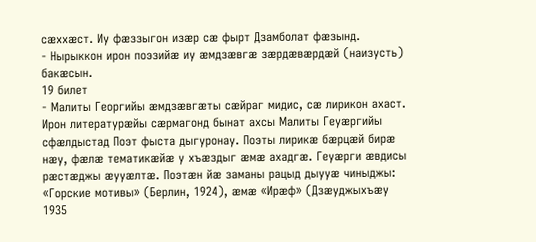сæххæст. Иу фæззыгон изæр сæ фырт Дзамболат фæзынд.
- Нырыккон ирон поэзийæ иу æмдзæвгæ зæрдæвæрдæй (наизусть) бакæсын.
19 билет
- Малиты Георгийы æмдзæвгæты сæйраг мидис, сæ лирикон ахаст.
Ирон литературæйы сæрмагонд бынат ахсы Малиты Геуæргийы сфæлдыстад Поэт фыста дыгуронау. Поэты лирикæ бæрцæй бирæ нæу, фæлæ тематикæйæ у хъæздыг æмæ ахадгæ. Геуæрги æвдисы рæстæджы æууæлтæ. Поэтæн йæ заманы рацыд дыууæ чиныджы: «Горские мотивы» (Берлин, 1924), æмæ «Ирæф» (Дзæуджыхъæу 1935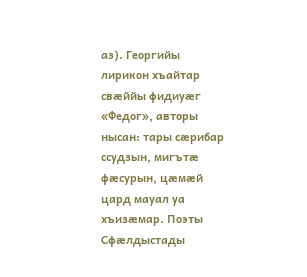аз). Георгийы лирикон хъайтар свæййы фидиуæг «Федог», авторы нысан: тары сæрибар ссудзын, мигътæ фæсурын, цæмæй цард мауал уа хъизæмар. Поэты Сфæлдыстады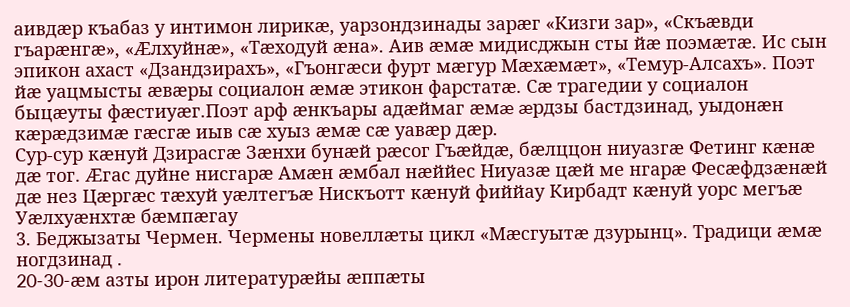аивдæр къабаз у интимон лирикæ, уарзондзинады зарæг «Кизги зар», «Скъæвди гъарæнгæ», «Æлхуйнæ», «Тæходуй æна». Аив æмæ мидисджын сты йæ поэмæтæ. Ис сын эпикон ахаст «Дзандзирахъ», «Гъонгæси фурт мæгур Мæхæмæт», «Темур-Алсахъ». Поэт йæ уацмысты æвæры социалон æмæ этикон фарстатæ. Сæ трагедии у социалон быцæуты фæстиуæг.Поэт арф æнкъары адæймаг æмæ æрдзы бастдзинад, уыдонæн кæрæдзимæ гæсгæ иыв сæ хуыз æмæ сæ уавæр дæр.
Сур-сур кæнуй Дзирасгæ Зæнхи бунæй рæсог Гъæйдæ, бæлццон ниуазгæ Фетинг кæнæ дæ тог. Æгас дуйне нисгарæ Амæн æмбал нæййес Ниуазæ цæй ме нгарæ Фесæфдзæнæй дæ нез Цæргæс тæхуй уæлтегъæ Нискъотт кæнуй фиййау Кирбадт кæнуй уорс мегъæ Уæлхуæнхтæ бæмпæгау
3. Беджызаты Чермен. Чермены новеллæты цикл «Мæсгуытæ дзурынц». Традици æмæ ногдзинад .
20-30-æм азты ирон литературæйы æппæты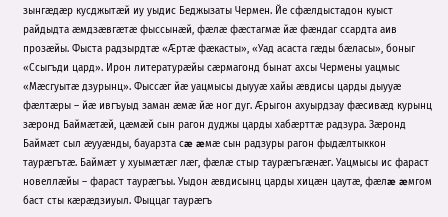зынгæдæр кусджытæй иу уыдис Беджызаты Чермен. Йе сфæлдыстадон куыст райдыдта æмдзæвгæтæ фыссынæй, фæлæ фæстагмæ йæ фæндаг ссардта аив прозæйы. Фыста радзырдтæ «Æртæ фæкасты», «Уад асаста гæды бæласы», боныг «Ссыгъди цард». Ирон литературæйы сæрмагонд бынат ахсы Чермены уацмыс «Мæсгуытæ дзурынц». Фыссæг йæ уацмысы дыууæ хайы æвдисы царды дыууæ фæлтæры – йæ ивгъуыд заман æмæ йæ ног дуг. Æрыгон ахуырдзау фæсивæд курынц зæронд Баймæтæй, цæмæй сын рагон дуджы царды хабæрттæ радзура. Зæронд Баймæт сыл æууæнды, бауарзта сæ æмæ сын радзуры рагон фыдæлтыккон таурæгътæ. Баймæт у хуымæтæг лæг, фæлæ стыр таурæгъгæнæг. Уацмысы ис фараст новеллæйы – фараст таурæгъы. Уыдон æвдисынц царды хицæн цаутæ, фæлæ æмгом баст сты кæрæдзиуыл. Фыццаг таурæгъ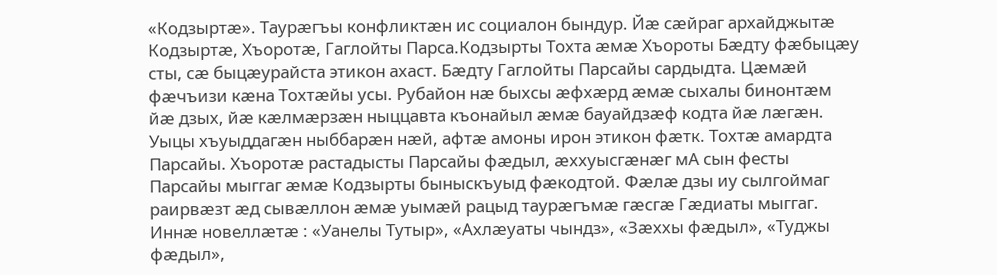«Кодзыртæ». Таурæгъы конфликтæн ис социалон бындур. Йæ сæйраг архайджытæ Кодзыртæ, Хъоротæ, Гаглойты Парса.Кодзырты Тохта æмæ Хъороты Бæдту фæбыцæу сты, сæ быцæурайста этикон ахаст. Бæдту Гаглойты Парсайы сардыдта. Цæмæй фæчъизи кæна Тохтæйы усы. Рубайон нæ быхсы æфхæрд æмæ сыхалы бинонтæм йæ дзых, йæ кæлмæрзæн ныццавта къонайыл æмæ бауайдзæф кодта йæ лæгæн. Уыцы хъуыддагæн ныббарæн нæй, афтæ амоны ирон этикон фæтк. Тохтæ амардта Парсайы. Хъоротæ растадысты Парсайы фæдыл, æххуысгæнæг мА сын фесты Парсайы мыггаг æмæ Кодзырты быныскъуыд фæкодтой. Фæлæ дзы иу сылгоймаг раирвæзт æд сывæллон æмæ уымæй рацыд таурæгъмæ гæсгæ Гæдиаты мыггаг. Иннæ новеллæтæ : «Уанелы Тутыр», «Ахлæуаты чындз», «Зæххы фæдыл», «Туджы фæдыл»,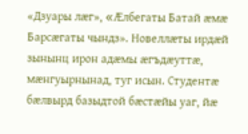«Дзуары лæг», «Æлбегаты Батай æмæ Барсæгаты чындз». Новеллæты ирдæй зынынц ирон адæмы æгъдæуттæ, мæнгуырнынад, туг исын. Студентæ бæлвырд базыдтой бæстæйы уаг, йæ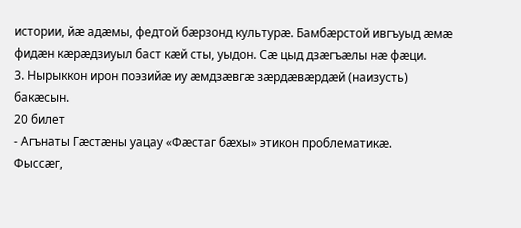истории, йæ адæмы, федтой бæрзонд культурæ. Бамбæрстой ивгъуыд æмæ фидæн кæрæдзиуыл баст кæй сты, уыдон. Сæ цыд дзæгъæлы нæ фæци.
3. Нырыккон ирон поэзийæ иу æмдзæвгæ зæрдæвæрдæй (наизусть) бакæсын.
20 билет
- Агънаты Гæстæны уацау «Фæстаг бæхы» этикон проблематикæ.
Фыссæг,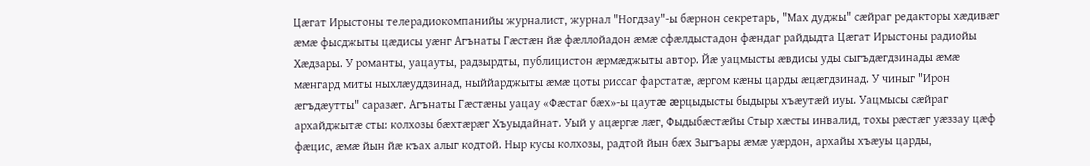Цæгат Ирыстоны телерадиокомпанийы журналист, журнал "Ногдзау"-ы бæрнон секретарь, "Мах дуджы" сæйраг редакторы хæдивæг æмæ фысджыты цæдисы уæнг Агънаты Гæстæн йæ фæллойадон æмæ сфæлдыстадон фæндаг райдыдта Цæгат Ирыстоны радиойы Хæдзары. У романты, уацауты, радзырдты, публицистон æрмæджыты автор. Йæ уацмысты æвдисы уды сыгъдæгдзинады æмæ мæнгард миты ныхлæуддзинад, ныййарджыты æмæ цоты риссаг фарстатæ, æргом кæны царды æцæгдзинад. У чиныг "Ирон æгъдæутты" саразæг. Агънаты Гæстæны уацау «Фæстаг бæх»-ы цаутæ æрцыдысты быдыры хъæутæй иуы. Уацмысы сæйраг архайджытæ сты: колхозы бæхтæрæг Хъуыдайнат. Уый у ацæргæ лæг, Фыдыбæстæйы Стыр хæсты инвалид, тохы рæстæг уæззау цæф фæцис, æмæ йын йæ къах алыг кодтой. Ныр кусы колхозы, радтой йын бæх Зыгъары æмæ уæрдон, архайы хъæуы царды,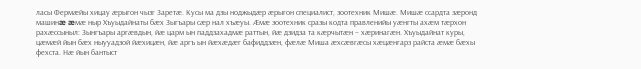ласы Фермæйы хицау æрыгон чызг Заретæ. Кусы ма дзы ноджыдæр æрыгон специалист, зоотехник Мишæ. Мишæ ссардта зæронд машинæ æмæ ныр Хъуыдайнаты бæх Зыгъары сæр нал хъæуы. Ӕмæ зоотехник сразы кодта правленийы уæнгты ахæм тæрхон рахæссыныл: Зынгъары аргæвдын, йæ царм ын паддзахадмæ раттын, йæ дзидза та кæрчытæн – хæринагæн. Хъуыдайнат куры, цæмæй йын бæх ныууадзой йæхицæн, йæ аргъ ын йæхæдæг бафиддзæн, фæлæ Миша æхсæвгæсы хæцæнгарз райста æмæ бæхы фехста. Нæ йын бантыст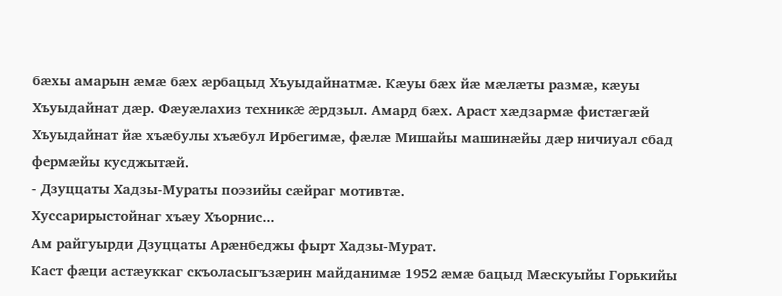бæхы амарын æмæ бæх æрбацыд Хъуыдайнатмæ. Кæуы бæх йæ мæлæты размæ, кæуы Хъуыдайнат дæр. Фæуæлахиз техникæ æрдзыл. Амард бæх. Араст хæдзармæ фистæгæй Хъуыдайнат йæ хъæбулы хъæбул Ирбегимæ, фæлæ Мишайы машинæйы дæр ничиуал сбад фермæйы кусджытæй.
- Дзуццаты Хадзы-Мураты поэзийы сæйраг мотивтæ.
Хуссарирыстойнаг хъæу Хъорнис...
Ам райгуырди Дзуццаты Арæнбеджы фырт Хадзы-Мурат.
Каст фæци астæуккаг скъоласыгъзæрин майданимæ 1952 æмæ бацыд Мæскуыйы Горькийы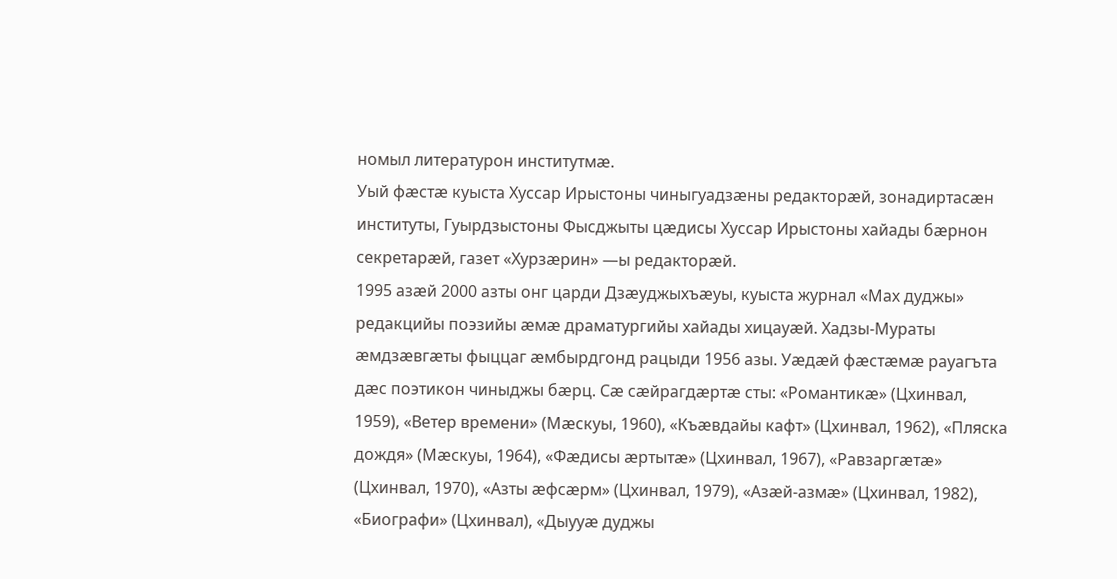номыл литературон институтмæ.
Уый фæстæ куыста Хуссар Ирыстоны чиныгуадзæны редакторæй, зонадиртасæн институты, Гуырдзыстоны Фысджыты цæдисы Хуссар Ирыстоны хайады бæрнон секретарæй, газет «Хурзæрин» —ы редакторæй.
1995 азæй 2000 азты онг царди Дзæуджыхъæуы, куыста журнал «Мах дуджы» редакцийы поэзийы æмæ драматургийы хайады хицауæй. Хадзы-Мураты æмдзæвгæты фыццаг æмбырдгонд рацыди 1956 азы. Уæдæй фæстæмæ рауагъта дæс поэтикон чиныджы бæрц. Сæ сæйрагдæртæ сты: «Романтикæ» (Цхинвал, 1959), «Ветер времени» (Мæскуы, 1960), «Къæвдайы кафт» (Цхинвал, 1962), «Пляска дождя» (Мæскуы, 1964), «Фæдисы æртытæ» (Цхинвал, 1967), «Равзаргæтæ» (Цхинвал, 1970), «Азты æфсæрм» (Цхинвал, 1979), «Азæй-азмæ» (Цхинвал, 1982), «Биографи» (Цхинвал), «Дыууæ дуджы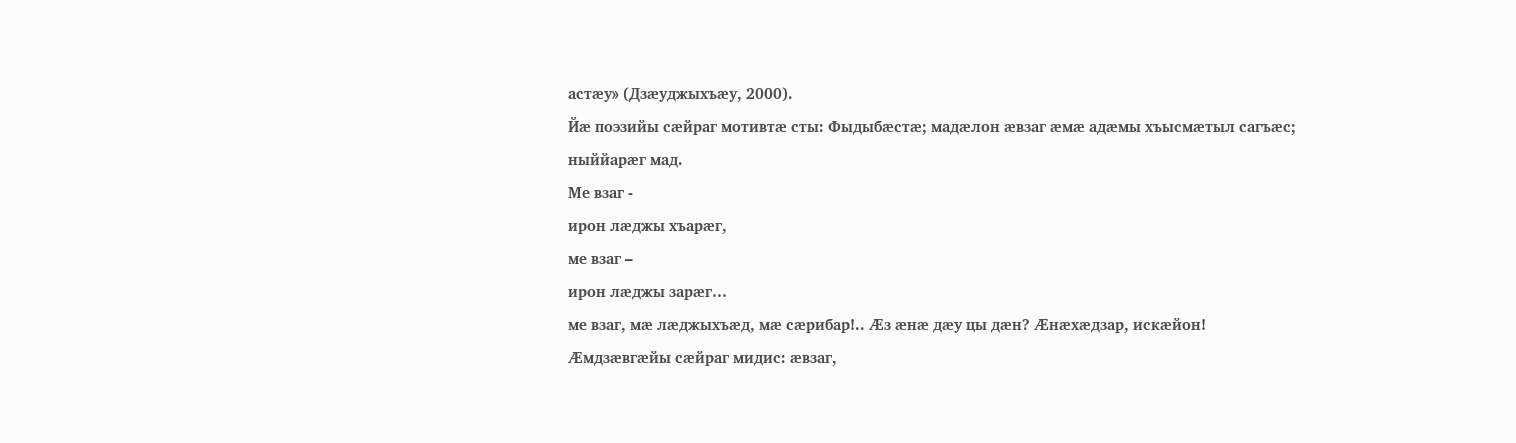астæу» (Дзæуджыхъæу, 2000).
Йæ поэзийы сæйраг мотивтæ сты: Фыдыбæстæ; мадæлон æвзаг æмæ адæмы хъысмæтыл сагъæс; ныййарæг мад.
Ме взаг -
ирон лæджы хъарæг,
ме взаг –
ирон лæджы зарæг…
ме взаг, мæ лæджыхъæд, мæ сæрибар!.. Ӕз æнæ дæу цы дæн? Ӕнæхæдзар, искæйон!
Ӕмдзæвгæйы сæйраг мидис: æвзаг,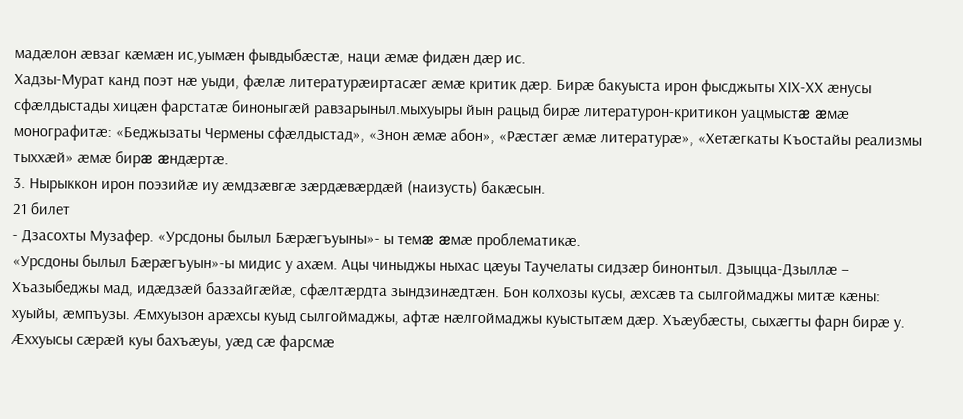мадæлон æвзаг кæмæн ис,уымæн фывдыбæстæ, наци æмæ фидæн дæр ис.
Хадзы-Мурат канд поэт нæ уыди, фæлæ литературæиртасæг æмæ критик дæр. Бирæ бакуыста ирон фысджыты ХIХ-ХХ æнусы сфæлдыстады хицæн фарстатæ биноныгæй равзарыныл.мыхуыры йын рацыд бирæ литературон-критикон уацмыстæ æмæ монографитæ: «Беджызаты Чермены сфæлдыстад», «Знон æмæ абон», «Рæстæг æмæ литературæ», «Хетæгкаты Къостайы реализмы тыххæй» æмæ бирæ æндæртæ.
3. Нырыккон ирон поэзийæ иу æмдзæвгæ зæрдæвæрдæй (наизусть) бакæсын.
21 билет
- Дзасохты Музафер. «Урсдоны былыл Бæрæгъуыны»- ы темæ æмæ проблематикæ.
«Урсдоны былыл Бæрæгъуын»-ы мидис у ахæм. Ацы чиныджы ныхас цæуы Таучелаты сидзæр бинонтыл. Дзыцца-Дзыллæ – Хъазыбеджы мад, идæдзæй баззайгæйæ, сфæлтæрдта зындзинæдтæн. Бон колхозы кусы, æхсæв та сылгоймаджы митæ кæны: хуыйы, æмпъузы. Æмхуызон арæхсы куыд сылгоймаджы, афтæ нæлгоймаджы куыстытæм дæр. Хъæубæсты, сыхæгты фарн бирæ у. Æххуысы сæрæй куы бахъæуы, уæд сæ фарсмæ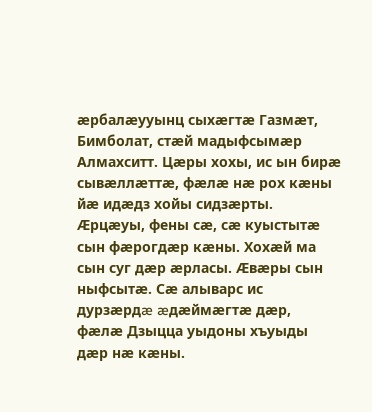æрбалæууынц сыхæгтæ Газмæт, Бимболат, стæй мадыфсымæр Алмахситт. Цæры хохы, ис ын бирæ сывæллæттæ, фæлæ нæ рох кæны йæ идæдз хойы сидзæрты. Æрцæуы, фены сæ, сæ куыстытæ сын фæрогдæр кæны. Хохæй ма сын суг дæр æрласы. Æвæры сын ныфсытæ. Сæ алыварс ис дурзæрдæ æдæймæгтæ дæр, фæлæ Дзыцца уыдоны хъуыды дæр нæ кæны.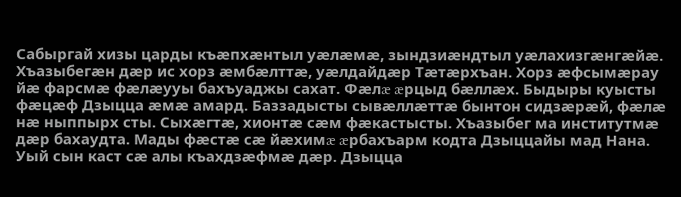Сабыргай хизы царды къæпхæнтыл уæлæмæ, зындзиæндтыл уæлахизгæнгæйæ. Хъазыбегæн дæр ис хорз æмбæлттæ, уæлдайдæр Тæтæрхъан. Хорз æфсымæрау йæ фарсмæ фæлæууы бахъуаджы сахат. Фæлæ æрцыд бæллæх. Быдыры куысты фæцæф Дзыцца æмæ амард. Баззадысты сывæллæттæ бынтон сидзæрæй, фæлæ нæ ныппырх сты. Сыхæгтæ, хионтæ сæм фæкастысты. Хъазыбег ма институтмæ дæр бахаудта. Мады фæстæ сæ йæхимæ æрбахъарм кодта Дзыццайы мад Нана. Уый сын каст сæ алы къахдзæфмæ дæр. Дзыцца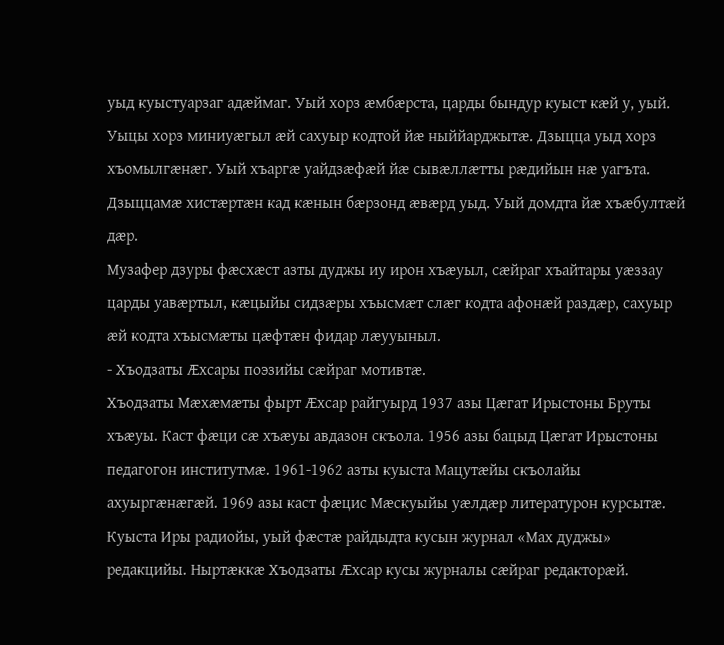уыд куыстуарзаг адæймаг. Уый хорз æмбæрста, царды бындур куыст кæй у, уый. Уыцы хорз миниуæгыл æй сахуыр кодтой йæ ныййарджытæ. Дзыцца уыд хорз хъомылгæнæг. Уый хъаргæ уайдзæфæй йæ сывæллæтты рæдийын нæ уагъта. Дзыццамæ хистæртæн кад кæнын бæрзонд æвæрд уыд. Уый домдта йæ хъæбултæй дæр.
Музафер дзуры фæсхæст азты дуджы иу ирон хъæуыл, сæйраг хъайтары уæззау царды уавæртыл, кæцыйы сидзæры хъысмæт слæг кодта афонæй раздæр, сахуыр æй кодта хъысмæты цæфтæн фидар лæууыныл.
- Хъодзаты Æхсары поэзийы сæйраг мотивтæ.
Хъодзаты Мæхæмæты фырт Æхсар райгуырд 1937 азы Цæгат Ирыстоны Бруты хъæуы. Каст фæци сæ хъæуы авдазон скъола. 1956 азы бацыд Цæгат Ирыстоны педагогон институтмæ. 1961-1962 азты куыста Мацутæйы скъолайы ахуыргæнæгæй. 1969 азы каст фæцис Мæскуыйы уæлдæр литературон курсытæ. Куыста Иры радиойы, уый фæстæ райдыдта кусын журнал «Мах дуджы» редакцийы. Ныртæккæ Хъодзаты Æхсар кусы журналы сæйраг редакторæй.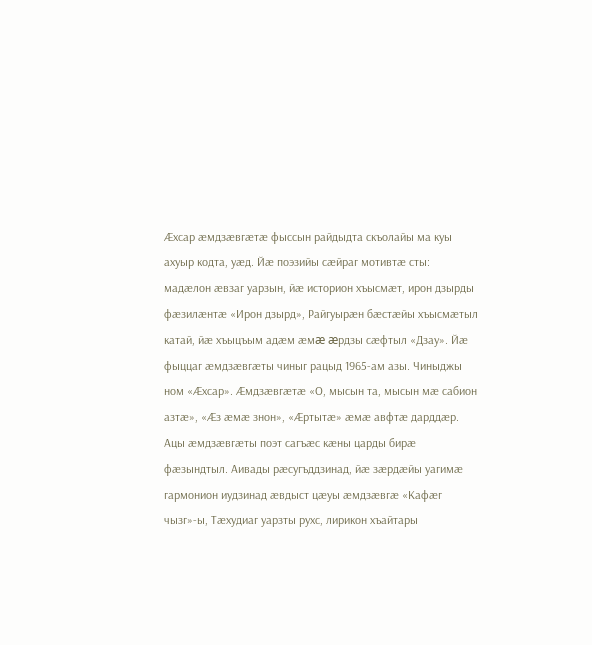Æхсар æмдзæвгæтæ фыссын райдыдта скъолайы ма куы ахуыр кодта, уæд. Йæ поэзийы сæйраг мотивтæ сты: мадæлон æвзаг уарзын, йæ историон хъысмæт, ирон дзырды фæзилæнтæ «Ирон дзырд», Райгуырæн бæстæйы хъысмæтыл катай, йæ хъыцъым адæм æмæ æрдзы сæфтыл «Дзау». Йæ фыццаг æмдзæвгæты чиныг рацыд 1965-ам азы. Чиныджы ном «Ӕхсар». Ӕмдзæвгæтæ «О, мысын та, мысын мæ сабион азтæ», «Ӕз æмæ знон», «Ӕртытæ» æмæ авфтæ дарддæр. Ацы æмдзæвгæты поэт сагъæс кæны царды бирæ фæзындтыл. Аивады рæсугъддзинад, йæ зæрдæйы уагимæ гармонион иудзинад æвдыст цæуы æмдзæвгæ «Кафæг чызг»-ы, Тæхудиаг уарзты рухс, лирикон хъайтары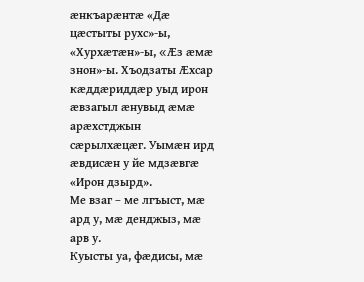æнкъарæнтæ «Дæ цæстыты рухс»-ы, «Хурхæтæн»-ы, «Æз æмæ знон»-ы. Хъодзаты Ӕхсар кæддæриддæр уыд ирон æвзагыл æнувыд æмæ арæхстджын сæрылхæцæг. Уымæн ирд æвдисæн у йе мдзæвгæ «Ирон дзырд».
Ме взаг – ме лгъыст, мæ ард у, мæ денджыз, мæ арв у.
Куысты уа, фæдисы, мæ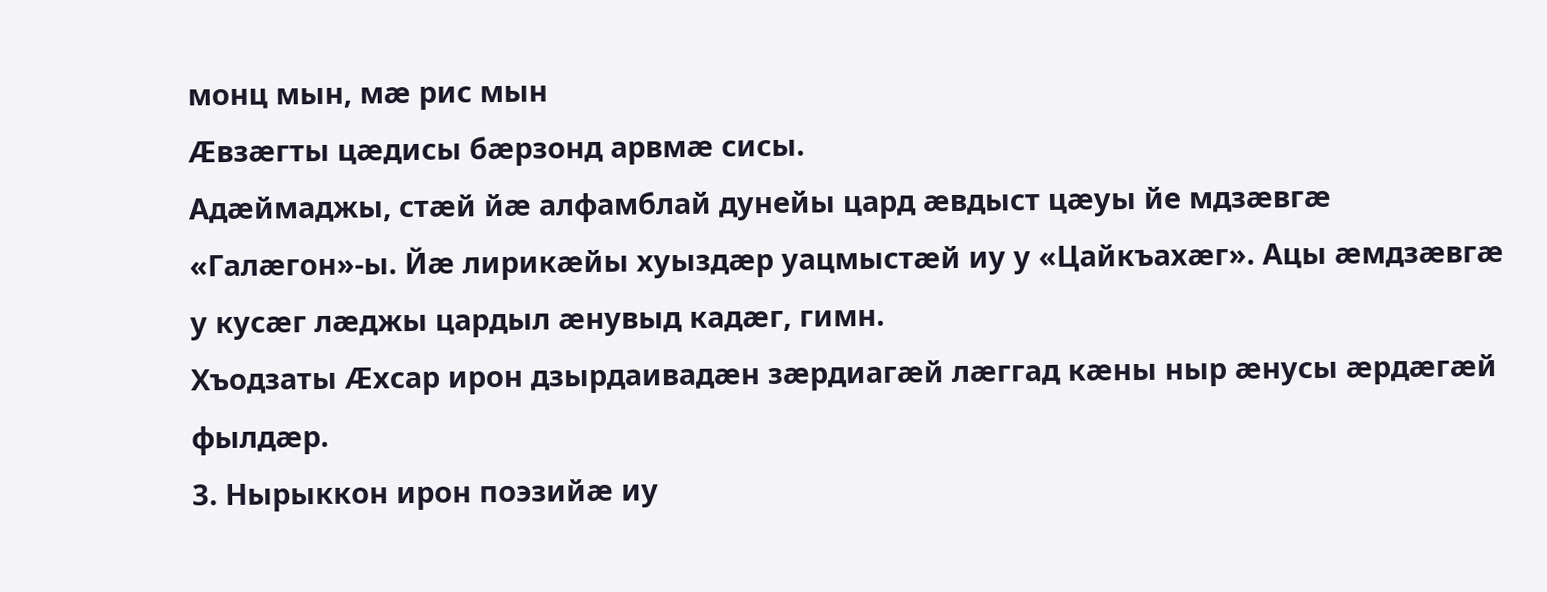монц мын, мæ рис мын
Ӕвзæгты цæдисы бæрзонд арвмæ сисы.
Адæймаджы, стæй йæ алфамблай дунейы цард æвдыст цæуы йе мдзæвгæ «Галæгон»-ы. Йæ лирикæйы хуыздæр уацмыстæй иу у «Цайкъахæг». Ацы æмдзæвгæ у кусæг лæджы цардыл æнувыд кадæг, гимн.
Хъодзаты Ӕхсар ирон дзырдаивадæн зæрдиагæй лæггад кæны ныр æнусы æрдæгæй фылдæр.
3. Нырыккон ирон поэзийæ иу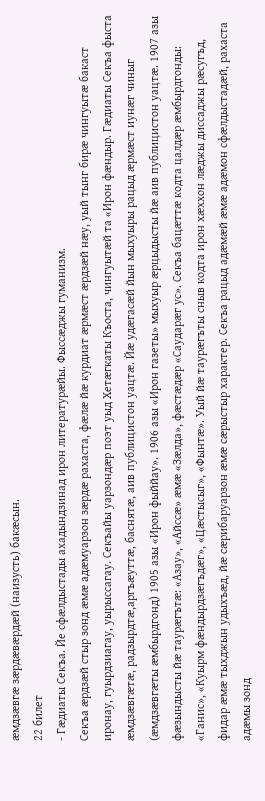æмдзæвгæ зæрдæвæрдæй (наизусть) бакæсын.
22 билет
- Гæдиаты Секъа. Йе сфæлдыстады ахадындзинад ирон литературæйы. Фыссæджы гуманизм.
Секъа æрдзæй стыр зонд æмæ адæмуарзон зæрдæ рахаста, фæлæ йæ курдиат æрмæст æрдзæй нæу, уый тынг бирæ чингуытæ бакаст иронау, гуырдзиагау, уырыссагау. Секъайы уарзондæр поэт уыд Хетæгкаты Къоста, чингуытæй та «Ирон фæндыр. Гæдиаты Секъа фыста æмдзæвгæтæ, радзырдтæ,аргъæуттæ, баснятæ, аив публицистон уацтæ. Йæ удæгасæй йын мыхуыры рацыд æрмæст иунæг чиныг (æмдзæвгæты æмбырдгонд) 1905 азы «Ирон фыййау». 1906 азы «Ирон газеты» мыхуыр æрцыдысты йæ аив публицистон уацтæ. 1907 азы фæзындысты йæ таурæгътæ: «Азау», «Айссæ» æмæ «Зæлда», фæстæдæр «Саударæг ус». Секъа бацæттæ кодта цалдæр æмбырдгонды: «Ганис», «Куырм фæндырдзæгъдæг», «Цæстысыг», «Фынтæ». Уый йæ таурæгъты сныв кодта ирон хæххон лæджы диссаджы рæсугъд, фидар æмæ тыхджын удыхъæд, йæ сæрибаруарзон æмæ сæрыстыр характер. Секъа рацыд адæмæй æмæ адæмон сфæлдыстадæй, рахаста адæмы зонд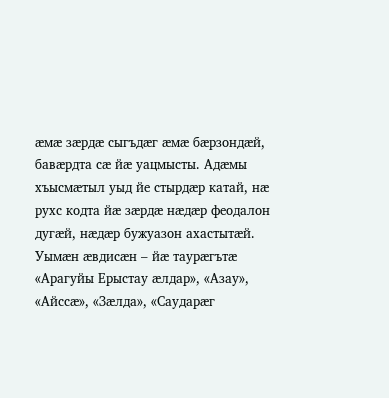æмæ зæрдæ сыгъдæг æмæ бæрзондæй, бавæрдта сæ йæ уацмысты. Адæмы хъысмæтыл уыд йе стырдæр катай, нæ рухс кодта йæ зæрдæ нæдæр феодалон дугæй, нæдæр бужуазон ахастытæй. Уымæн æвдисæн – йæ таурæгътæ «Арагуйы Ерыстау æлдар», «Азау», «Айссæ», «Зæлда», «Саударæг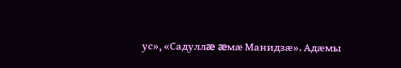ус», «Садуллæ æмæ Манидзæ». Адæмы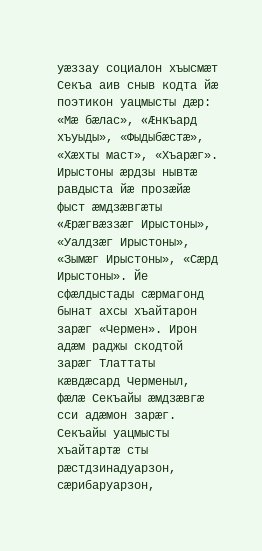уæззау социалон хъысмæт Секъа аив сныв кодта йæ поэтикон уацмысты дæр: «Мæ бæлас», «Æнкъард хъуыды», «Фыдыбæстæ», «Хæхты маст», «Хъарæг». Ирыстоны æрдзы нывтæ равдыста йæ прозæйæ фыст æмдзæвгæты «Æрæгвæззæг Ирыстоны», «Уалдзæг Ирыстоны», «Зымæг Ирыстоны», «Сæрд Ирыстоны». Йе сфæлдыстады сæрмагонд бынат ахсы хъайтарон зарæг «Чермен». Ирон адæм раджы скодтой зарæг Тлаттаты кæвдæсард Черменыл, фæлæ Секъайы æмдзæвгæ сси адæмон зарæг. Секъайы уацмысты хъайтартæ сты рæстдзинадуарзон, сæрибаруарзон,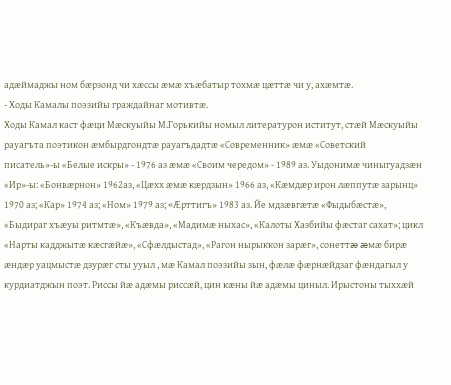адæймаджы ном бæрзонд чи хæссы æмæ хъæбатыр тохмæ цæттæ чи у, ахæмтæ.
- Ходы Камалы поэзийы граждайнаг мотивтæ.
Ходы Камал каст фæци Мæскуыйы М.Горькийы номыл литературон иститут, стæй Мæскуыйы рауагъта поэтикон æмбырдгондтæ рауагъдадтæ «Современник» æмæ «Советский писатель»-ы «Белые искры» - 1976 аз æмæ «Своим чередом» - 1989 аз. Уыдонимæ чиныгуадзæн «Ир»-ы: «Бонвæрнон» 1962аз, «Цæхх æмæ кæрдзын» 1966 аз, «Кæмдæр ирон лæппутæ зарынц» 1970 аз; «Кар» 1974 аз; «Ном» 1979 аз; «Æрттигъ» 1983 аз. Йе мдзæвгæтæ «Фыдыбæстæ», «Быдираг хъæуы ритмтæ», «Къæвда», «Мадимæ ныхас», «Калоты Хазбийы фæстаг сахат»; цикл «Нарты кадджытæ кæсгæйæ», «Сфæлдыстад», «Рагон нырыккон зарæг», сонеттæ æмæ бирæ æндæр уацмыстæ дзурæг сты ууыл , мæ Камал поэзийы зын, фæлæ фæрнæйдзаг фæндагыл у курдиатджын поэт. Риссы йæ адæмы риссæй, цин кæны йæ адæмы циныл. Ирыстоны тыххæй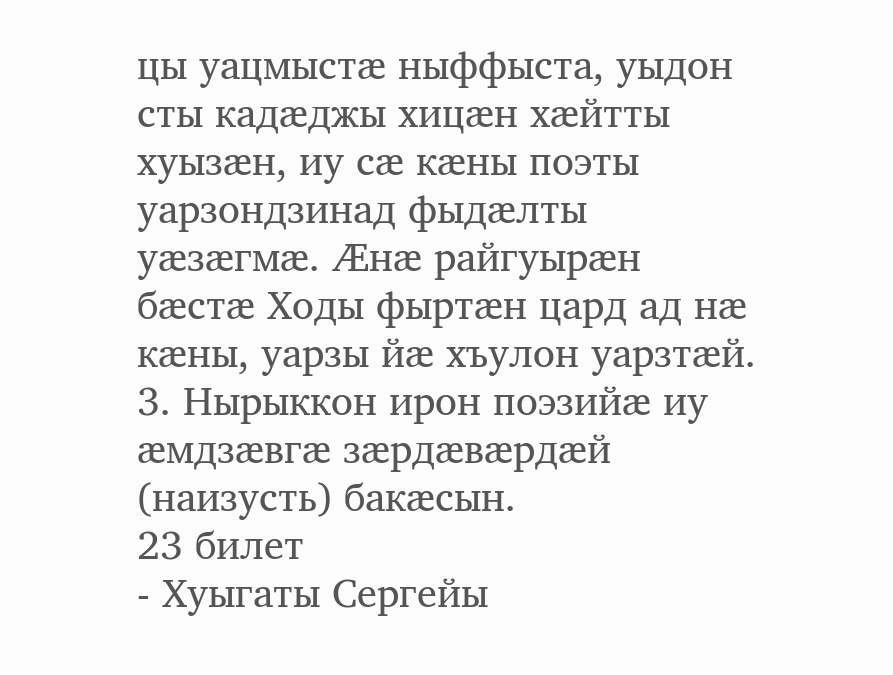цы уацмыстæ ныффыста, уыдон сты кадæджы хицæн хæйтты хуызæн, иу сæ кæны поэты уарзондзинад фыдæлты уæзæгмæ. Æнæ райгуырæн бæстæ Ходы фыртæн цард ад нæ кæны, уарзы йæ хъулон уарзтæй.
3. Нырыккон ирон поэзийæ иу æмдзæвгæ зæрдæвæрдæй (наизусть) бакæсын.
23 билет
- Хуыгаты Сергейы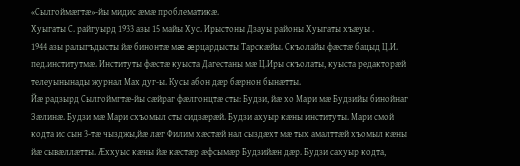«Сылгоймæгтæ»-йы мидис æмæ проблематикæ.
Хуыгаты С. райгуырд 1933 азы 15 майы Хус. Ирыстоны Дзауы районы Хуыгаты хъæуы .
1944 азы ралыгъдысты йæ бинонтæ мæ æрцардысты Тарскæйы. Скъолайы фæстæ бацыд Ц.И. пед.институтмæ. Институты фæстæ куыста Дагестаны мæ Ц.Иры скъолаты, куыста редакторæй телеуынынады журнал Мах дуг-ы. Кусы абон дæр бæрнон бынæтты.
Йæ радзырд Сылгоймгтæ-йы сæйраг фæлгонцтæ сты: Будзи, йæ хо Мари мæ Будзийы бинойнаг Зæлинæ. Будзи мæ Мари схъомыл сты сидзæрæй. Будзи ахуыр кæны институты. Мари смой кодта ис сын 3-тæ чызджы,йæ лæг Филим хæстæй нал сыздæхт мæ тых амалттæй хъомыл кæны йæ сывæллæтты. Æххуыс кæны йæ кæстæр æфсымæр Будзийæн дæр. Будзи сахуыр кодта,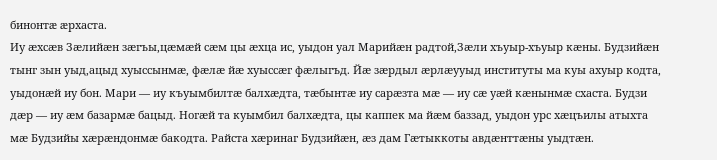бинонтæ æрхаста.
Иу æхсæв Зæлийæн зæгъы,цæмæй сæм цы æхца ис, уыдон уал Марийæн радтой,Зæли хъуыр-хъуыр кæны. Будзийæн тынг зын уыд,ацыд хуыссынмæ, фæлæ йæ хуыссæг фæлыгъд. Йæ зæрдыл æрлæууыд институты ма куы ахуыр кодта, уыдонæй иу бон. Мари — иу къуымбилтæ балхæдта, тæбынтæ иу сарæзта мæ — иу сæ уæй кæнынмæ схаста. Будзи дæр — иу æм базармæ бацыд. Ногæй та куымбил балхæдта, цы каппек ма йæм баззад, уыдон урс хæцъилы атыхта мæ Будзийы хæрæндонмæ бакодта. Райста хæринаг Будзийæн, æз дам Гæтыккоты авдæнттæны уыдтæн.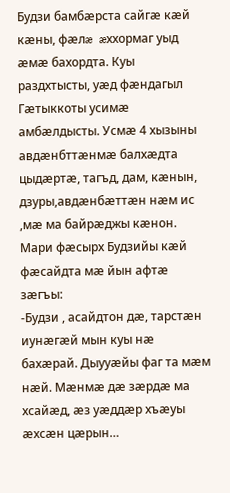Будзи бамбæрста сайгæ кæй кæны, фæлæ æххормаг уыд æмæ бахордта. Куы раздхтысты, уæд фæндагыл Гæтыккоты усимæ амбæлдысты. Усмæ 4 хызыны авдæнбттæнмæ балхæдта цыдæртæ, тагъд, дам, кæнын, дзуры,авдæнбæттæн нæм ис ,мæ ма байрæджы кæнон. Мари фæсырх Будзийы кæй фæсайдта мæ йын афтæ зæгъы:
-Будзи , асайдтон дæ, тарстæн иунæгæй мын куы нæ бахæрай. Дыууæйы фаг та мæм нæй. Мæнмæ дæ зæрдæ ма хсайæд, æз уæддæр хъæуы æхсæн цæрын…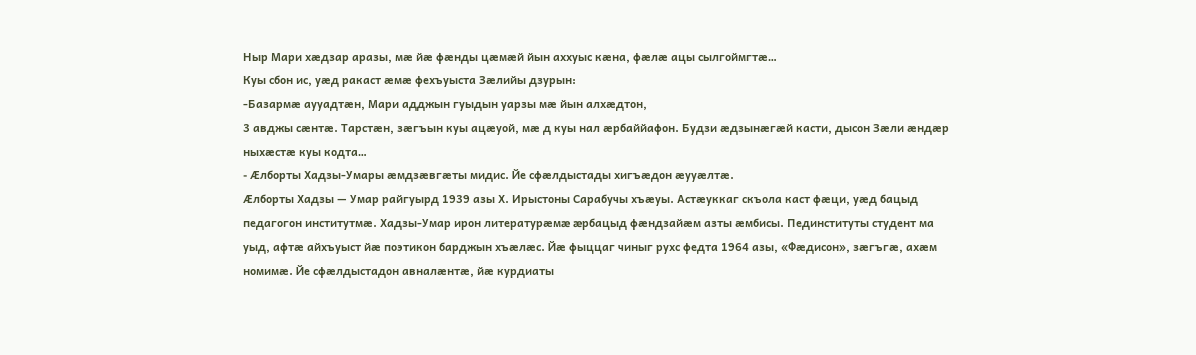Ныр Мари хæдзар аразы, мæ йæ фæнды цæмæй йын аххуыс кæна, фæлæ ацы сылгоймгтæ…
Куы сбон ис, уæд ракаст æмæ фехъуыста Зæлийы дзурын:
-Базармæ аууадтæн, Мари адджын гуыдын уарзы мæ йын алхæдтон,
3 авджы сæнтæ. Тарстæн, зæгъын куы ацæуой, мæ д куы нал æрбаййафон. Будзи æдзынæгæй касти, дысон Зæли æндæр ныхæстæ куы кодта…
- Æлборты Хадзы-Умары æмдзæвгæты мидис. Йе сфæлдыстады хигъæдон æууæлтæ.
Æлборты Хадзы — Умар райгуырд 1939 азы Х. Ирыстоны Сарабучы хъæуы. Астæуккаг скъола каст фæци, уæд бацыд педагогон институтмæ. Хадзы-Умар ирон литературæмæ æрбацыд фæндзайæм азты æмбисы. Пединституты студент ма уыд, афтæ айхъуыст йæ поэтикон барджын хъæлæс. Йæ фыццаг чиныг рухс федта 1964 азы, «Фæдисон», зæгъгæ, ахæм номимæ. Йе сфæлдыстадон авналæнтæ, йæ курдиаты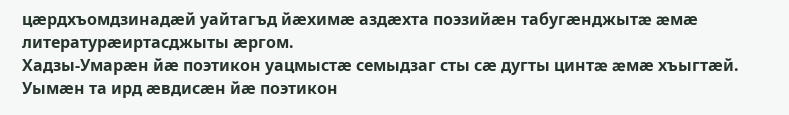цæрдхъомдзинадæй уайтагъд йæхимæ аздæхта поэзийæн табугæнджытæ æмæ литературæиртасджыты æргом.
Хадзы-Умарæн йæ поэтикон уацмыстæ семыдзаг сты сæ дугты цинтæ æмæ хъыгтæй. Уымæн та ирд æвдисæн йæ поэтикон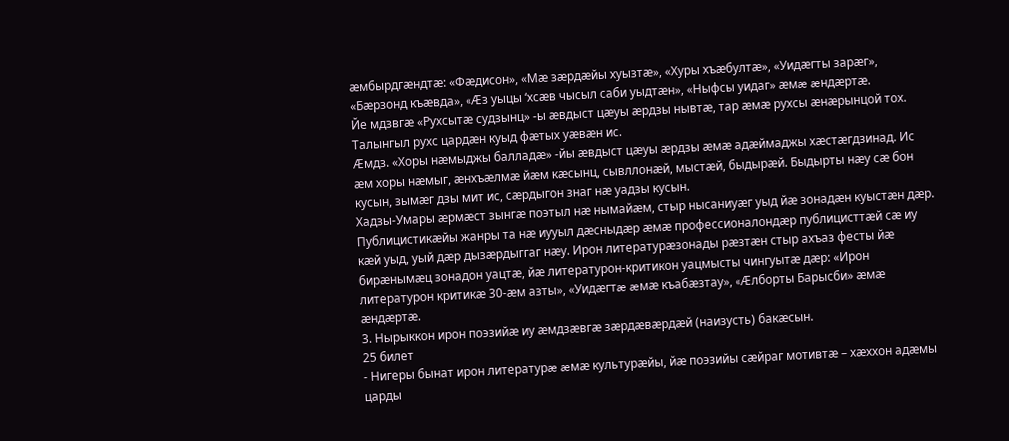æмбырдгæндтæ: «Фæдисон», «Мæ зæрдæйы хуызтæ», «Хуры хъæбултæ», «Уидæгты зарæг», «Бæрзонд къæвда», «Æз уыцы ‘хсæв чысыл саби уыдтæн», «Ныфсы уидаг» æмæ æндæртæ.
Йе мдзвгæ «Рухсытæ судзынц» -ы æвдыст цæуы æрдзы нывтæ, тар æмæ рухсы æнæрынцой тох. Талынгыл рухс цардæн куыд фæтых уæвæн ис.
Æмдз. «Хоры нæмыджы балладæ» -йы æвдыст цæуы æрдзы æмæ адæймаджы хæстæгдзинад. Ис æм хоры нæмыг, æнхъæлмæ йæм кæсынц, сывллонæй, мыстæй, быдырæй. Быдырты нæу сæ бон кусын, зымæг дзы мит ис, сæрдыгон знаг нæ уадзы кусын.
Хадзы-Умары æрмæст зынгæ поэтыл нæ нымайæм, стыр нысаниуæг уыд йæ зонадæн куыстæн дæр. Публицистикæйы жанры та нæ иууыл дæсныдæр æмæ профессионалондæр публицисттæй сæ иу кæй уыд, уый дæр дызæрдыггаг нæу. Ирон литературæзонады рæзтæн стыр ахъаз фесты йæ бирæнымæц зонадон уацтæ, йæ литературон-критикон уацмысты чингуытæ дæр: «Ирон литературон критикæ 30-æм азты», «Уидæгтæ æмæ къабæзтау», «Æлборты Барысби» æмæ æндæртæ.
3. Нырыккон ирон поэзийæ иу æмдзæвгæ зæрдæвæрдæй (наизусть) бакæсын.
25 билет
- Нигеры бынат ирон литературæ æмæ культурæйы, йæ поэзийы сæйраг мотивтæ – хæххон адæмы царды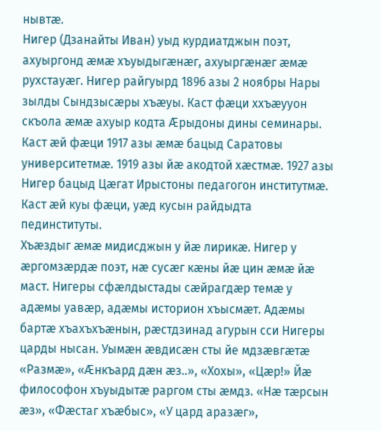нывтæ.
Нигер (Дзанайты Иван) уыд курдиатджын поэт, ахуыргонд æмæ хъуыдыгæнæг, ахуыргæнæг æмæ рухстауæг. Нигер райгуырд 1896 азы 2 ноябры Нары зылды Сындзысæры хъæуы. Каст фæци ххъæууон скъола æмæ ахуыр кодта Æрыдоны дины семинары. Каст æй фæци 1917 азы æмæ бацыд Саратовы университетмæ. 1919 азы йæ акодтой хæстмæ. 1927 азы Нигер бацыд Цæгат Ирыстоны педагогон институтмæ. Каст æй куы фæци, уæд кусын райдыдта пединституты.
Хъæздыг æмæ мидисджын у йæ лирикæ. Нигер у æргомзæрдæ поэт, нæ сусæг кæны йæ цин æмæ йæ маст. Нигеры сфæлдыстады сæйрагдæр темæ у адæмы уавæр, адæмы историон хъысмæт. Адæмы бартæ хъахъхъæнын, рæстдзинад агурын сси Нигеры царды нысан. Уымæн æвдисæн сты йе мдзæвгæтæ «Размæ», «Æнкъард дæн æз..», «Хохы», «Цæр!» Йæ философон хъуыдытæ раргом сты æмдз. «Нæ тæрсын æз», «Фæстаг хъæбыс», «У цард аразæг»,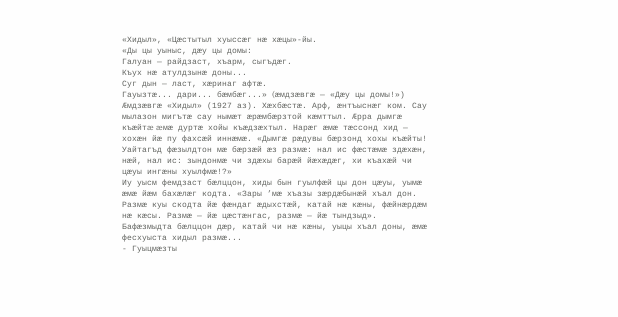«Хидыл», «Цæстытыл хуыссæг нæ хæцы»-йы.
«Ды цы уыныс, дæу цы домы:
Галуан — райдзаст, хъарм, сыгъдæг.
Къух нæ атулдзынæ доны...
Суг дын — ласт, хæринаг афтæ.
Гауызтæ... дари... бæмбæг...» (æмдзæвгæ — «Дæу цы домы!»)
Ӕмдзæвгæ «Хидыл» (1927 аз). Хæхбæстæ. Арф, æнтъыснæг ком. Сау мылазон мигътæ сау нымæт æрæмбæрзтой кæмттыл. Æрра дымгæ къæйтæ æмæ дуртæ хойы къæдзæхтыл. Нарæг æмæ тæссонд хид — хохæн йæ пу фахсæй иннæмæ. «Дымгæ рæдувы бæрзонд хохы къæйты! Уайтагъд фæзылдтон мæ бæрзæй æз размæ: нал ис фæстæмæ здæхæн, нæй, нал ис: зындонмæ чи здæхы барæй йæхæдæг, хи къахæй чи цæуы ингæны хуылфмæ!?»
Иу уысм фемдзаст бæлццон, хиды бын гуылфæй цы дон цæуы, уымæ æмæ йæм бахæлæг кодта. «Зары ’мæ хъазы зæрдæбынæй хъал дон. Размæ куы скодта йæ фæндаг æдыхстæй, катай нæ кæны, фæйнæрдæм нæ кæсы. Размæ — йæ цæстæнгас, размæ — йæ тындзыд».
Бафæзмыдта бæлццон дæр, катай чи нæ кæны, уыцы хъал доны, æмæ фесхуыста хидыл размæ...
- Гуыцмæзты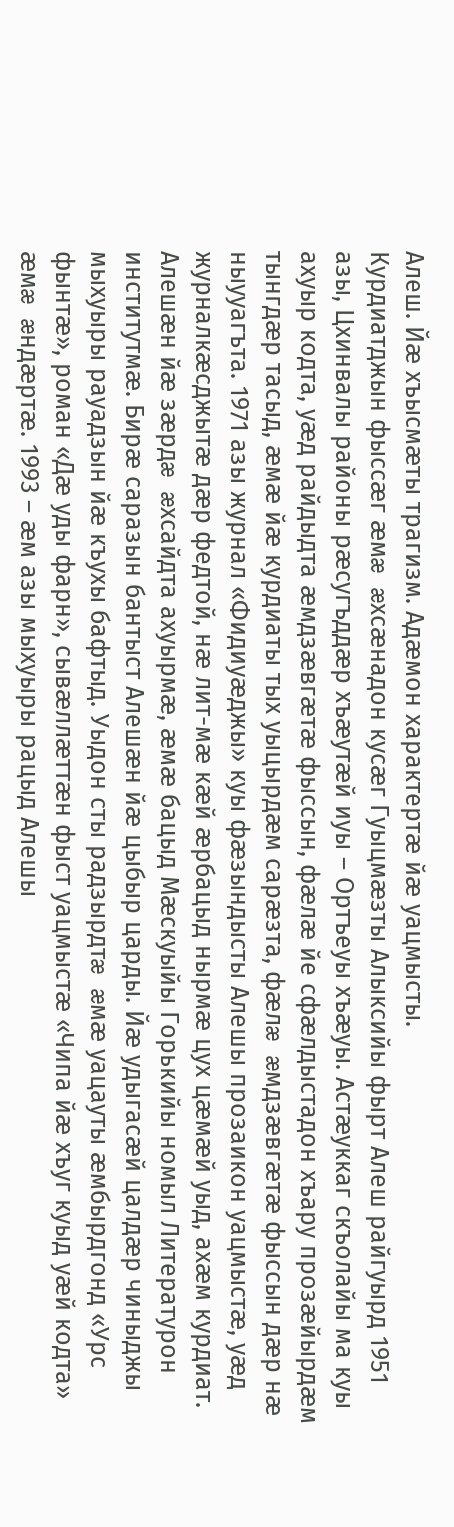Алеш. Йæ хъысмæты трагизм. Адæмон характертæ йæ уацмысты.
Курдиатджын фыссæг æмæ æхсæнадон кусæг Гуыцмæзты Алыксийы фырт Алеш райгуырд 1951 азы, Цхинвалы районы рæсугъддæр хъæутæй иуы – Ортъеуы хъæуы. Астæуккаг скъолайы ма куы ахуыр кодта, уæд райдыдта æмдзæвгæтæ фыссын, фæлæ йе сфæлдыстадон хъару прозæйырдæм тынгдæр тасыд, æмæ йæ курдиаты тых уыцырдæм сарæзта, фæлæ æмдзæвгæтæ фыссын дæр нæ ныууагъта. 1971 азы журнал «Фидиуæджы» куы фæзындысты Алешы прозаикон уацмыстæ, уæд журналкæсджытæ дæр федтой, нæ лит-мæ кæй æрбацыд нырмæ цух цæмæй уыд, ахæм курдиат. Алешæн йæ зæрдæ æхсайдта ахуырмæ, æмæ бацыд Мæскуыйы Горькийы номыл Литературон институтмæ. Бирæ саразын бантыст Алешæн йæ цыбыр царды. Йæ удыгасæй цалдæр чиныджы мыхуыры рауадзын йæ къухы бафтыд. Уыдон сты радзырдтæ æмæ уацауты æмбырдгонд «Урс фынтæ», роман «Дæ уды фарн», сывæллæттæн фыст уацмыстæ «Чипа йæ хъуг куыд уæй кодта» æмæ æндæртæ. 1993 – æм азы мыхуыры рацыд Алешы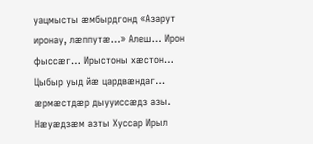уацмысты æмбырдгонд «Азарут иронау, лæппутæ…» Алеш… Ирон фыссæг… Ирыстоны хæстон… Цыбыр уыд йæ цардвæндаг… æрмæстдæр дыууиссæдз азы. Нæуæдзæм азты Хуссар Ирыл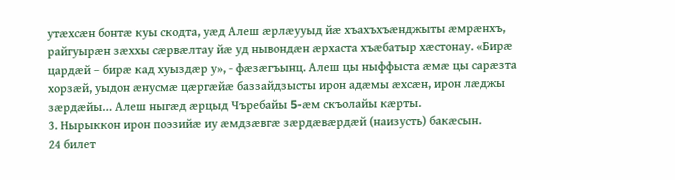утæхсæн бонтæ куы скодта, уæд Алеш æрлæууыд йæ хъахъхъæнджыты æмрæнхъ, райгуырæн зæххы сæрвæлтау йæ уд нывондæн æрхаста хъæбатыр хæстонау. «Бирæ цардæй – бирæ кад хуыздæр у», - фæзæгъынц. Алеш цы ныффыста æмæ цы сарæзта хорзæй, уыдон æнусмæ цæргæйæ баззайдзысты ирон адæмы æхсæн, ирон лæджы зæрдæйы… Алеш ныгæд æрцыд Чъребайы 5-æм скъолайы кæрты.
3. Нырыккон ирон поэзийæ иу æмдзæвгæ зæрдæвæрдæй (наизусть) бакæсын.
24 билет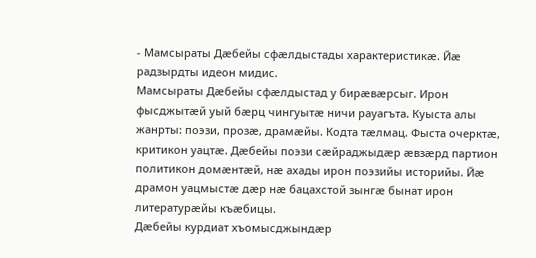- Мамсыраты Дæбейы сфæлдыстады характеристикæ. Йæ радзырдты идеон мидис.
Мамсыраты Дæбейы сфæлдыстад у бирæвæрсыг. Ирон фысджытæй уый бæрц чингуытæ ничи рауагъта. Куыста алы жанрты: поэзи, прозæ, драмæйы. Кодта тæлмац. Фыста очерктæ, критикон уацтæ. Дæбейы поэзи сæйраджыдæр æвзæрд партион политикон домæнтæй, нæ ахады ирон поэзийы историйы. Йæ драмон уацмыстæ дæр нæ бацахстой зынгæ бынат ирон литературæйы къæбицы.
Дæбейы курдиат хъомысджындæр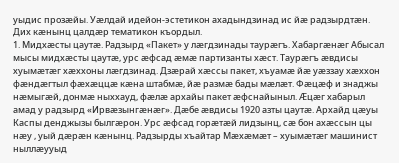уыдис прозæйы. Уæлдай идейон-эстетикон ахадындзинад ис йæ радзырдтæн. Дих кæнынц цалдæр тематикон къордыл.
1. Мидхæсты цаутæ. Радзырд «Пакет» у лæгдзинады таурæгъ. Хабаргæнæг Абысал мысы мидхæсты цаутæ, урс æфсад æмæ партизанты хæст. Таурæгъ æвдисы хуымæтæг хæххоны лæгдзинад. Дзæрай хæссы пакет, хъуамæ йæ уæззау хæххон фæндæгтыл фæхæццæ кæна штабмæ, йæ размæ бады мæлæт. Фæцæф и знаджы нæмыгæй, донмæ ныххауд, фæлæ архайы пакет æфснайыныл. Ӕцæг хабарыл амад у радзырд «Ирвæзынгæнæг». Дæбе æвдисы 1920 азты цаутæ. Архайд цæуы Каспы денджызы былгæрон. Урс æфсад горæтæй лидзынц, сæ бон ахæссын цы нæу , уый дæрæн кæнынц. Радзырды хъайтар Мæхæмæт – хуымæтæг машинист ныллæууыд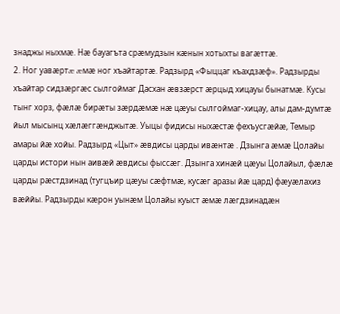знаджы ныхмæ. Нæ бауагъта срæмудзын кæнын хотыхты вагæттæ.
2. Ног уавæртæ æмæ ног хъайтартæ. Радзырд «Фыццаг къахдзæф». Радзырды хъайтар сидзæргæс сылгоймаг Дасхан æвзæрст æрцыд хицауы бынатмæ. Кусы тынг хорз, фæлæ бирæты зæрдæмæ нæ цæуы сылгоймаг-хицау, алы дам-думтæ йыл мысынц хæлæггæнджытæ. Уыцы фидисы ныхæстæ фехъусгæйæ, Темыр амары йæ хойы. Радзырд «Цыт» æвдисы царды ивæнтæ . Дзынга æмæ Цолайы царды истори нын аивæй æвдисы фыссæг. Дзынга хинæй цæуы Цолайыл, фæлæ царды рæстдзинад (тугцъир цæуы сæфтмæ, кусæг аразы йæ цард) фæуæлахиз вæййы. Радзырды кæрон уынæм Цолайы куыст æмæ лæгдзинадæн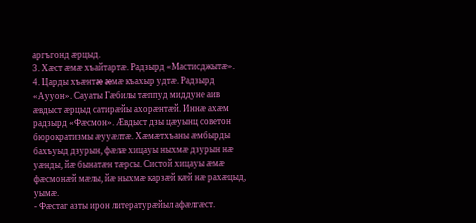аргъгонд æрцыд.
3. Хæст æмæ хъайтартæ. Радзырд «Мастисджытæ».
4. Царды хъæнтæ æмæ къахыр удтæ. Радзырд «Аууон». Сауаты Гæбилы тæппуд миддуне аив æвдыст æрцыд сатирæйы ахорæнтæй. Иннæ ахæм радзырд «Фæсмон». Ӕвдыст дзы цæуынц советон бюрократизмы æууæлтæ. Хæмæтхъаны æмбырды бахъуыд дзурын, фæлæ хицауы ныхмæ дзурын нæ уæнды, йæ бынатæн тæрсы. Систой хицауы æмæ фæсмонæй мæлы, йæ ныхмæ карзæй кæй нæ рахæцыд, уымæ.
- Фæстаг азты ирон литературæйыл афæлгæст.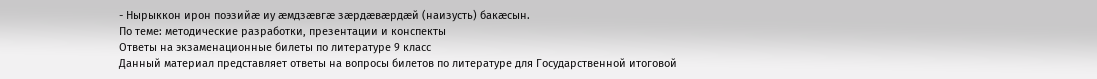- Нырыккон ирон поэзийæ иу æмдзæвгæ зæрдæвæрдæй (наизусть) бакæсын.
По теме: методические разработки, презентации и конспекты
Ответы на экзаменационные билеты по литературе 9 класс
Данный материал представляет ответы на вопросы билетов по литературе для Государственной итоговой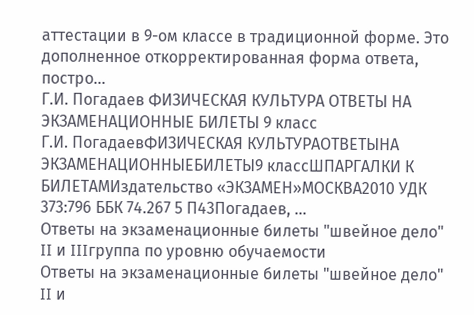аттестации в 9-ом классе в традиционной форме. Это дополненное откорректированная форма ответа, постро...
Г.И. Погадаев ФИЗИЧЕСКАЯ КУЛЬТУРА ОТВЕТЫ НА ЭКЗАМЕНАЦИОННЫЕ БИЛЕТЫ 9 класс
Г.И. ПогадаевФИЗИЧЕСКАЯ КУЛЬТУРАОТВЕТЫНА ЭКЗАМЕНАЦИОННЫЕБИЛЕТЫ9 классШПАРГАЛКИ К БИЛЕТАМИздательство «ЭКЗАМЕН»МОСКВА2010 УДК 373:796 ББК 74.267 5 П43Погадаев, ...
Ответы на экзаменационные билеты "швейное дело" II и IIIгруппа по уровню обучаемости
Ответы на экзаменационные билеты "швейное дело" II и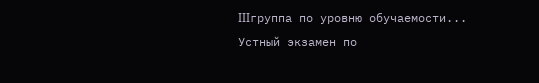IIIгруппа по уровню обучаемости...
Устный экзамен по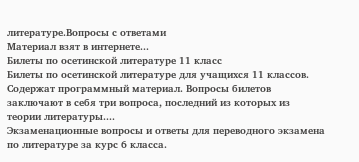литературе.Вопросы с ответами
Материал взят в интернете...
Билеты по осетинской литературе 11 класс
Билеты по осетинской литературе для учащихся 11 классов. Содержат программный материал. Вопросы билетов заключают в себя три вопроса, последний из которых из теории литературы....
Экзаменационные вопросы и ответы для переводного экзамена по литературе за курс 6 класса.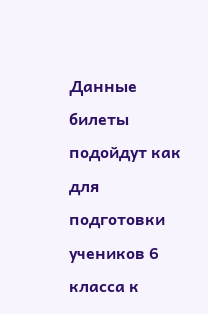Данные билеты подойдут как для подготовки учеников 6 класса к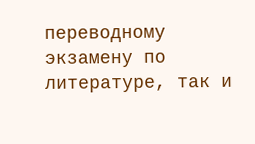переводному экзамену по литературе, так и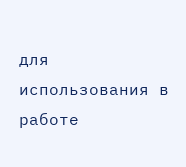для использования в работе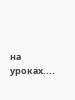на уроках....